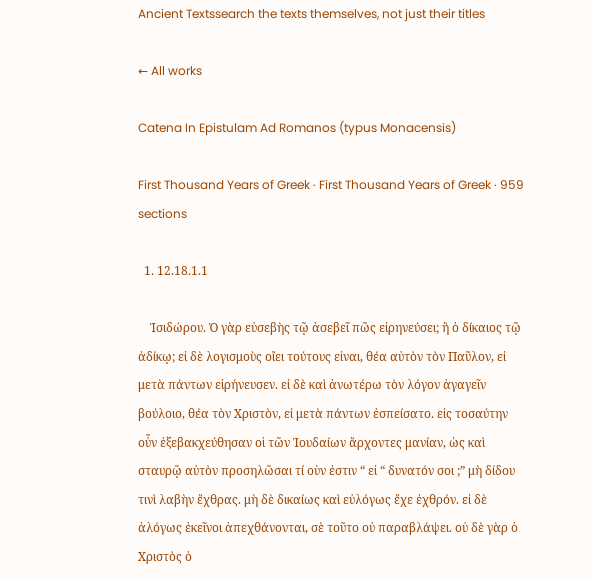Ancient Textssearch the texts themselves, not just their titles

← All works

Catena In Epistulam Ad Romanos (typus Monacensis)

First Thousand Years of Greek · First Thousand Years of Greek · 959 sections

  1. 12.18.1.1

    Ἰσιδώρου. Ὁ γὰρ εὐσεβὴς τῷ ἀσεβεῖ πῶς εἰρηνεύσει; ἢ ὁ δίκαιος τῷ ἀδίκῳ; εἰ δὲ λογισμοὺς οἴει τούτους εἰναι, θέα αὐτὸν τὸν Παῦλον, εἰ μετὰ πάντων εἰρήνευσεν. εἰ δὲ καὶ ἀνωτέρω τὸν λόγον ἀγαγεῖν βούλοιο, θέα τὸν Χριστὸν, εἰ μετὰ πάντων ἐσπείσατο. εἰς τοσαύτην οὖν ἐξεβακχεύθησαν οἱ τῶν Ἰουδαίων ἄρχοντες μανίαν, ὡς καὶ σταυρῷ αὐτὸν προσηλῶσαι τί οὑν ἐστιν “ εἰ “ δυνατόν σοι ;” μὴ δίδου τινὶ λαβὴν ἔχθρας. μὴ δὲ δικαίως καὶ εὐλόγως ἔχε ἐχθρόν. εἰ δὲ ἀλόγως ἐκεῖνοι ἀπεχθάνονται, σὲ τοῦτο οὐ παραβλάψει. οὐ δὲ γὰρ ὁ Χριστὸς ὁ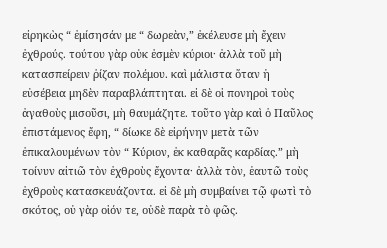εἰρηκὼς “ ἐμίσησάν με “ δωρεὰν,” ἐκέλευσε μὴ ἔχειν ἐχθρούς. τούτου γὰρ οὐκ ἐσμὲν κύριοι· ἀλλὰ τοῦ μὴ κατασπείρειν ῥίζαν πολέμου. καὶ μάλιστα ὅταν ἡ εὐσέβεια μηδὲν παραβλάπτηται. εἰ δὲ οἱ πονηροὶ τοὺς ἀγαθοὺς μισοῦσι, μὴ θαυμάζητε. τοῦτο γὰρ καὶ ὁ Παῦλος ἐπιστάμενος ἔφη, “ δίωκε δὲ εἰρήνην μετὰ τῶν ἐπικαλουμένων τὸν “ Κύριον, ἐκ καθαρᾶς καρδίας.” μὴ τοίνυν αἰτιῶ τὸν ἐχθροὺς ἔχοντα· ἀλλὰ τὸν, ἑαυτῶ τοὺς ἐχθροὺς κατασκευάζοντα. εἰ δὲ μὴ συμβαίνει τῷ φωτὶ τὸ σκότος, οὐ γὰρ οἱόν τε, οὐδὲ παρὰ τὸ φῶς.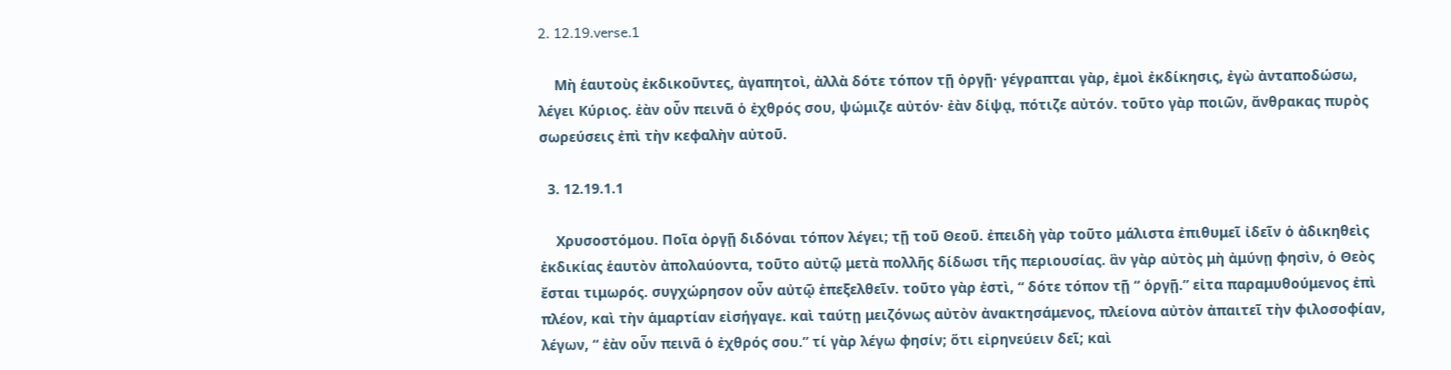2. 12.19.verse.1

    Μὴ ἑαυτοὺς ἐκδικοῦντες, ἀγαπητοὶ, ἀλλὰ δότε τόπον τῇ ὀργῇ· γέγραπται γὰρ, ἐμοὶ ἐκδίκησις, ἐγὼ ἀνταποδώσω, λέγει Κύριος. ἐὰν οὖν πεινᾶ ὁ ἐχθρός σου, ψώμιζε αὐτόν· ἐὰν δίψᾳ, πότιζε αὐτόν. τοῦτο γὰρ ποιῶν, ἄνθρακας πυρὸς σωρεύσεις ἐπὶ τὴν κεφαλὴν αὐτοῦ.

  3. 12.19.1.1

    Χρυσοστόμου. Ποῖα ὀργῇ διδόναι τόπον λέγει; τῇ τοῦ Θεοῦ. ἐπειδὴ γὰρ τοῦτο μάλιστα ἐπιθυμεῖ ἰδεῖν ὁ ἀδικηθεὶς ἐκδικίας ἑαυτὸν ἀπολαύοντα, τοῦτο αὐτῷ μετὰ πολλῆς δίδωσι τῆς περιουσίας. ἃν γὰρ αὐτὸς μὴ ἀμύνῃ φησὶν, ὁ Θεὸς ἔσται τιμωρός. συγχώρησον οὖν αὐτῷ ἐπεξελθεῖν. τοῦτο γὰρ ἐστὶ, “ δότε τόπον τῇ “ ὁργῇ.” εἰτα παραμυθούμενος ἐπὶ πλέον, καὶ τὴν ἁμαρτίαν εἰσήγαγε. καὶ ταύτῃ μειζόνως αὐτὸν ἀνακτησάμενος, πλείονα αὐτὸν ἀπαιτεῖ τὴν φιλοσοφίαν, λέγων, “ ἐὰν οὖν πεινᾶ ὁ ἐχθρός σου.” τί γὰρ λέγω φησίν; ὅτι εἰρηνεύειν δεῖ; καὶ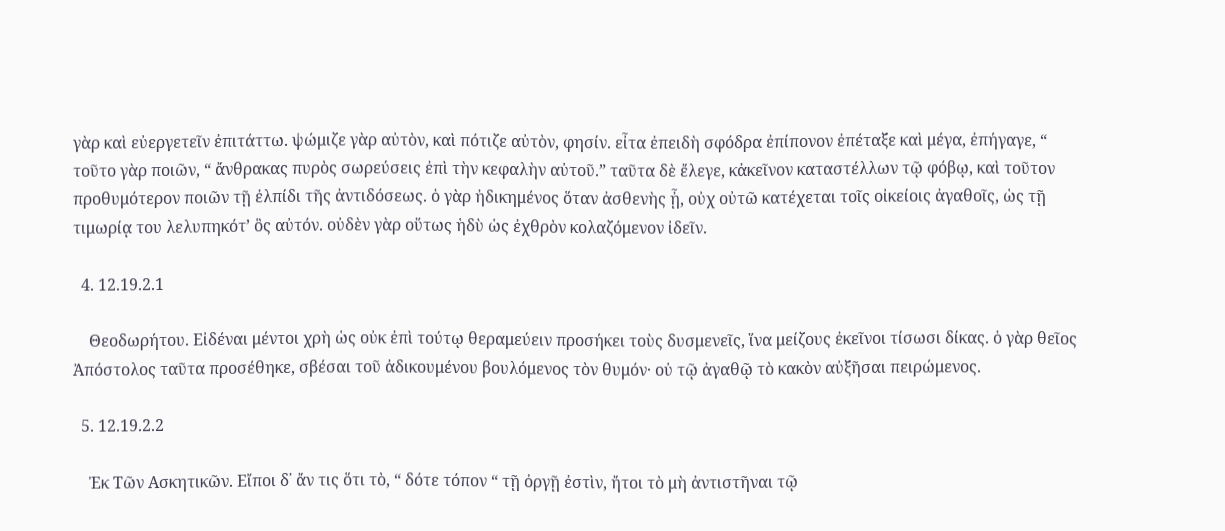γὰρ καὶ εὐεργετεῖν ἐπιτάττω. ψώμιζε γὰρ αὐτὸν, καὶ πότιζε αὐτὸν, φησίν. εἶτα ἐπειδὴ σφόδρα ἐπίπονον ἐπέταξε καὶ μέγα, ἐπήγαγε, “ τοῦτο γὰρ ποιῶν, “ ἄνθρακας πυρὸς σωρεύσεις ἐπὶ τὴν κεφαλὴν αὐτοῦ.” ταῦτα δὲ ἔλεγε, κἀκεῖνον καταστέλλων τῷ φόβῳ, καὶ τοῦτον προθυμότερον ποιῶν τῇ ἐλπίδι τῆς ἀντιδόσεως. ὁ γὰρ ἠδικημένος ὅταν ἀσθενὴς ᾖ, οὐχ οὐτῶ κατέχεται τοῖς οἰκείοις ἀγαθοῖς, ὡς τῇ τιμωρίᾳ του λελυπηκότ’ ὃς αὐτόν. οὐδὲν γὰρ οὕτως ἡδὺ ὡς ἐχθρὸν κολαζόμενον ἰδεῖν.

  4. 12.19.2.1

    Θεοδωρήτου. Εἰδέναι μέντοι χρὴ ὡς οὐκ ἐπὶ τούτῳ θεραμεύειν προσήκει τοὺς δυσμενεῖς, ἵνα μείζους ἐκεῖνοι τίσωσι δίκας. ὁ γὰρ θεῖος Ἀπόστολος ταῦτα προσέθηκε, σβέσαι τοῦ ἀδικουμένου βουλόμενος τὸν θυμόν· οὐ τῷ ἀγαθῷ τὸ κακὸν αὐξῆσαι πειρώμενος.

  5. 12.19.2.2

    Ἐκ Τῶν Ασκητικῶν. Εἴποι δ᾿ ἄν τις ὅτι τὸ, “ δότε τόπον “ τῇ ὀργῇ ἐστὶν, ἤτοι τὸ μὴ ἀντιστῆναι τῷ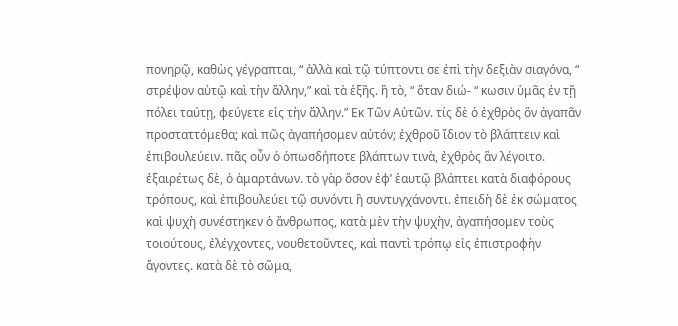πονηρῷ, καθὼς γέγραπται, “ ἀλλὰ καὶ τῷ τύπτοντι σε ἐπὶ τὴν δεξιὰν σιαγόνα, “ στρέψον αὐτῷ καὶ τὴν ἄλλην,” καὶ τὰ ἑξῆς. ἣ τὸ, “ ὅταν διώ- “ κωσιν ὑμᾶς ἐν τῇ πόλει ταύτῃ, φεύγετε εἰς τὴν ἄλλην.” Εκ Τῶν Αὐτῶν. τίς δὲ ὁ ἐχθρὸς ὃν ἀγαπᾶν προσταττόμεθα; καὶ πῶς ἀγαπήσομεν αὐτόν; ἐχθροῦ ἴδιον τὸ βλάπτειν καὶ ἐπιβουλεύειν. πᾶς οὖν ὁ ὁπωσδήποτε βλάπτων τινὰ, ἐχθρὸς ἃν λέγοιτο. ἐξαιρέτως δὲ, ὁ ἁμαρτάνων. τὸ γὰρ ὅσον ἐφ’ ἑαυτῷ βλάπτει κατὰ διαφόρους τρόπους, καὶ ἐπιβουλεύει τῷ συνόντι ἣ συντυγχάνοντι. ἐπειδὴ δὲ ἐκ σώματος καὶ ψυχὴ συνέστηκεν ὁ ἄνθρωπος, κατὰ μὲν τὴν ψυχὴν, ἀγαπήσομεν τοὺς τοιούτους, ἐλέγχοντες, νουθετοῦντες, καὶ παντὶ τρόπῳ εἰς ἐπιστροφὴν ἄγοντες. κατὰ δὲ τὸ σῶμα,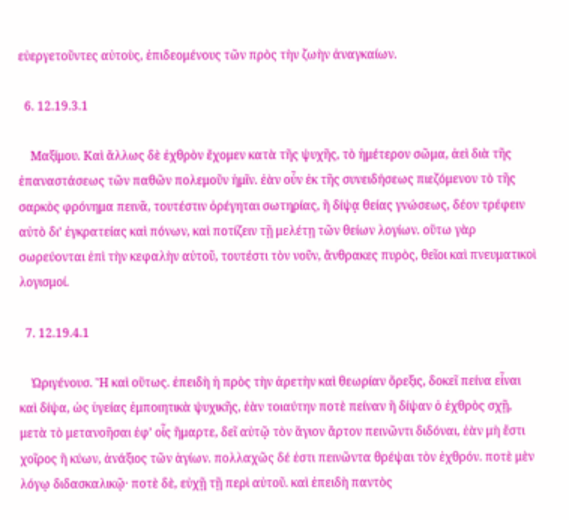εὐεργετοῦντες αὐτοὺς, ἐπιδεομένους τῶν πρὸς τὴν ζωὴν ἀναγκαίων.

  6. 12.19.3.1

    Μαξίμου. Καὶ ἄλλως δὲ ἐχθρὸν ἔχομεν κατὰ τῆς ψυχῆς, τὸ ἡμέτερον σῶμα, ἀεὶ διὰ τῆς ἐπαναστάσεως τῶν παθῶν πολεμοῦν ἡμῖν. ἐὰν οὖν ἐκ τῆς συνειδήσεως πιεζόμενον τὸ τῆς σαρκὸς φρόνημα πεινᾶ, τουτέστιν ὀρέγηται σωτηρίας, ἣ δίψᾳ θείας γνώσεως, δέον τρέφειν αὐτὸ δι’ ἐγκρατείας καὶ πόνων, καὶ ποτίζειν τῇ μελέτῃ τῶν θείων λογίων. οὕτω γὰρ σωρεύονται ἐπὶ τὴν κεφαλὴν αὐτοῦ, τουτέστι τὸν νοῦν, ἄνθρακες πυρὸς, θεῖοι καὶ πνευματικοὶ λογισμοί.

  7. 12.19.4.1

    Ὡριγένουσ. Ἢ καὶ οὕτως. ἐπειδὴ ἡ πρὸς τὴν ἀρετὴν καὶ θεωρίαν ὄρεξις, δοκεῖ πείνα εἶναι καὶ δίψα, ὡς ὑγείας ἐμποιητικὰ ψυχικῆς, ἐὰν τοιαύτην ποτὲ πείναν ἣ δίψαν ὁ ἐχθρὸς σχῇ, μετὰ τὸ μετανοῆσαι ἐφ’ οἷς ἥμαρτε, δεῖ αὐτῷ τὸν ἅγιον ἄρτον πεινῶντι διδόναι, ἐὰν μὴ ἔστι χοῖρος ἣ κύων, ἀνάξιος τῶν ἁγίων. πολλαχῶς δέ ἐστι πεινῶντα θρέψαι τὸν ἐχθρόν. ποτὲ μὲν λόγῳ διδασκαλικῷ· ποτὲ δὲ, εὐχῇ τῇ περὶ αὐτοῦ. καὶ ἐπειδὴ παντὸς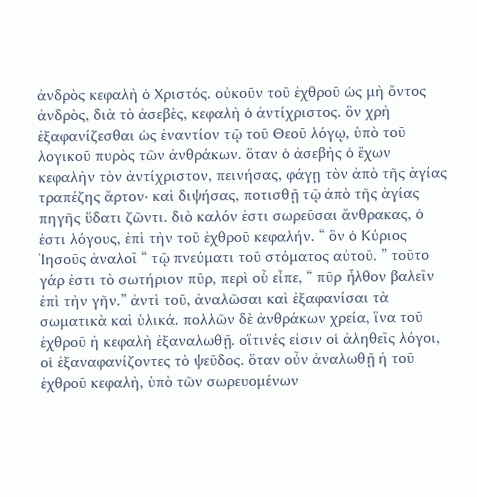ἀνδρὸς κεφαλὴ ὁ Χριστός. οὐκοῦν τοῦ ἐχθροῦ ὡς μὴ ὄντος ἀνδρὸς, διὰ τὸ ἀσεβὲς, κεφαλὴ ὁ ἀντίχριστος. ὃν χρὴ ἐξαφανίζεσθαι ὡς ἐναντίον τῷ τοῦ Θεοῦ λόγῳ, ὑπὸ τοῦ λογικοῦ πυρὸς τῶν ἀνθράκων. ὅταν ὁ ἀσεβὴς ὁ ἔχων κεφαλὴν τὸν ἀντίχριστον, πεινήσας, φάγῃ τὸν ἀπὸ τῆς ἁγίας τραπέζης ἄρτον· καὶ διψήσας, ποτισθῇ τῷ ἀπὸ τῆς ἁγίας πηγῆς ὕδατι ζῶντι. διὸ καλόν ἐστι σωρεῦσαι ἄνθρακας, ὁ ἐστι λόγους, ἐπὶ τὴν τοῦ ἐχθροῦ κεφαλήν. “ ὃν ὁ Κύριος Ἰησοῦς ἀναλοῖ “ τῷ πνεύματι τοῦ στόματος αὐτοῦ. ” τοῦτο γάρ ἐστι τὸ σωτήριον πῦρ, περὶ οὗ εἶπε, “ πῦρ ἦλθον βαλεῖν ἐπὶ τὴν γῆν.” ἀντὶ τοῦ, ἀναλῶσαι καὶ ἐξαφανίσαι τὰ σωματικὰ καὶ ὑλικά. πολλῶν δὲ ἀνθράκων χρεία, ἵνα τοῦ ἐχθροῦ ἡ κεφαλὴ ἐξαναλωθῇ. οἵτινές εἰσιν οἱ ἀληθεῖς λόγοι, οἱ ἐξαναφανίζοντες τὸ ψεῦδος. ὅταν οὖν ἀναλωθῇ ἡ τοῦ ἐχθροῦ κεφαλὴ, ὑπὸ τῶν σωρευομένων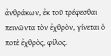ἀνθράκων, ἐκ τοῦ τρέφεσθαι πεινῶντα τὸν ἐχθρὸν, γίνεται ὁ ποτὲ ἐχθρὸς, φίλος.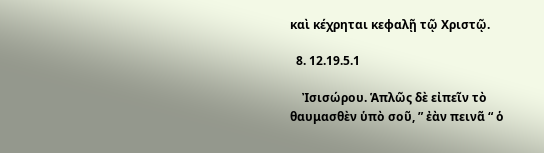καὶ κέχρηται κεφαλῇ τῷ Χριστῷ.

  8. 12.19.5.1

    Ἰσισώρου. Ἁπλῶς δὲ εἰπεῖν τὸ θαυμασθὲν ὑπὸ σοῦ, ” ἐὰν πεινᾶ “ ὁ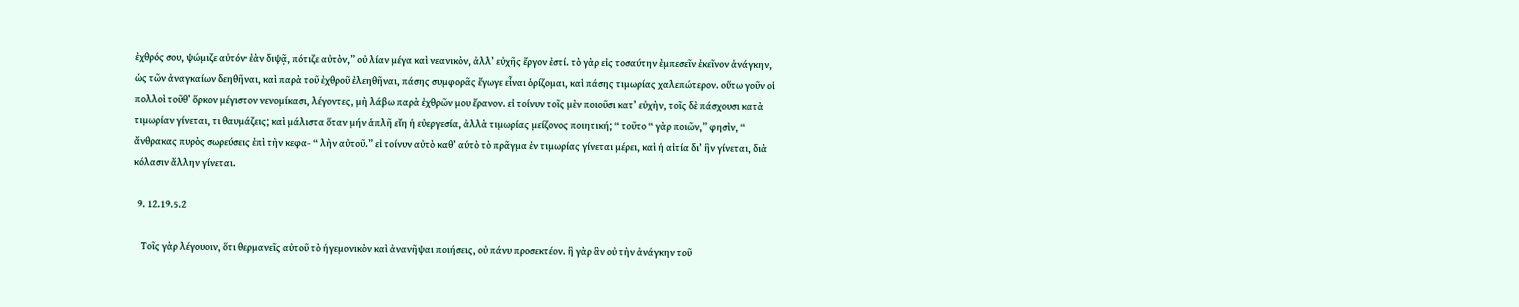ἐχθρός σου, ψώμιζε αὐτόν· ἐὰν διψᾷ, πότιζε αὐτὸν,” οὐ λίαν μέγα καὶ νεανικὸν, ἀλλ’ εὐχῆς ἔργον ἐστί. τὸ γὰρ εἰς τοσαύτην ἐμπεσεῖν ἐκεῖνον ἀνάγκην, ὡς τῶν ἀναγκαίων δεηθῆναι, καὶ παρὰ τοῦ ἐχθροῦ ἐλεηθῆναι, πάσης συμφορᾶς ἔγωγε εἶναι ὁρίζομαι, καὶ πάσης τιμωρίας χαλεπώτερον. οὕτω γοῦν οἱ πολλοὶ τοῦθ’ ὅρκον μέγιστον νενομίκασι, λέγοντες, μὴ λάβω παρὰ ἐχθρῶν μου ἔρανον. εἰ τοίνυν τοῖς μὲν ποιοῦσι κατ’ εὐχὴν, τοῖς δὲ πάσχουσι κατὰ τιμωρίαν γίνεται, τι θαυμάζεις; καὶ μάλιστα ὅταν μήν ἁπλῆ εἴη ἡ εὐεργεσία, ἀλλὰ τιμωρίας μείζονος ποιητική; “ τοῦτο “ γὰρ ποιῶν,” φησὶν, “ ἄνθρακας πυρὸς σωρεύσεις ἐπὶ τὴν κεφα- “ λὴν αὐτοῦ.” εἰ τοίνυν αὐτὸ καθ’ αὑτὸ τὸ πρᾶγμα ἐν τιμωρίας γίνεται μέρει, καὶ ἡ αἰτία δι’ ἣν γίνεται, διὰ κόλασιν ἄλλην γίνεται.

  9. 12.19.5.2

    Τοῖς γὰρ λέγουοιν, ὅτι θερμανεῖς αὐτοῦ τὸ ἡγεμονικὸν καὶ ἀνανῆψαι ποιήσεις, οὐ πάνυ προσεκτέον. ἣ γὰρ ἃν οὐ τὴν ἀνάγκην τοῦ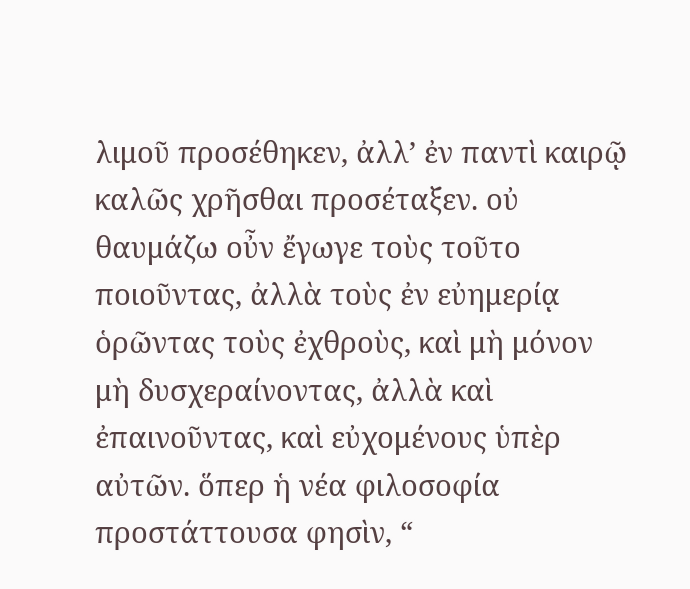λιμοῦ προσέθηκεν, ἀλλ’ ἐν παντὶ καιρῷ καλῶς χρῆσθαι προσέταξεν. οὐ θαυμάζω οὖν ἔγωγε τοὺς τοῦτο ποιοῦντας, ἀλλὰ τοὺς ἐν εὐημερίᾳ ὁρῶντας τοὺς ἐχθροὺς, καὶ μὴ μόνον μὴ δυσχεραίνοντας, ἀλλὰ καὶ ἐπαινοῦντας, καὶ εὐχομένους ὑπὲρ αὐτῶν. ὅπερ ἡ νέα φιλοσοφία προστάττουσα φησὶν, “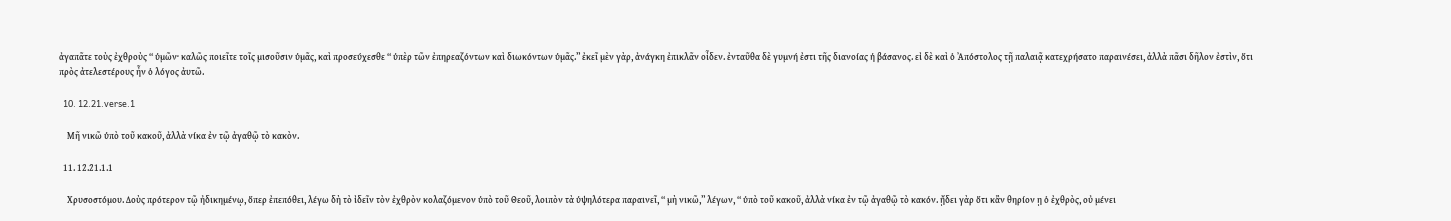ἀγαπᾶτε τοὺς ἐχθροὺς “ ὑμῶν· καλῶς ποιεῖτε τοῖς μισοῦσιν ὑμᾶς, καὶ προσεύχεσθε “ ὑπὲρ τῶν ἐπηρεαζόντων καὶ διωκόντων ὑμᾶς.” ἐκεῖ μὲν γὰρ, ἀνάγκη ἐπικλᾶν οἶδεν. ἐνταῦθα δὲ γυμνή ἐστι τῆς διανοίας ἡ βάσανος. εἰ δὲ καὶ ὁ Ἀπόστολος τῇ παλαιᾷ κατεχρήσατο παραινέσει, ἀλλὰ πᾶσι δῆλον ἐστὶν, ὅτι πρὸς ἀτελεστέρους ἦν ὁ λόγος ἀυτῶ.

  10. 12.21.verse.1

    Μῆ νικῶ ὑπὸ τοῦ κακοῦ, ἀλλὰ νίκα ἐν τῷ ἀγαθῷ τὸ κακὸν.

  11. 12.21.1.1

    Χρυσοστόμου. Δοὺς πρότερον τῷ ἠδικημένῳ, ὅπερ ἐπεπόθει, λέγω δὴ τὸ ἰδεῖν τὸν ἐχθρὸν κολαζόμενον ὑπὸ τοῦ Θεοῦ, λοιπὸν τὰ ὑψηλότερα παραινεῖ, “ μὴ νικῶ,” λέγων, “ ὑπὸ τοῦ κακοῦ, ἀλλὰ νίκα ἐν τῷ ἀγαθῷ τὸ κακόν. ᾔδει γὰρ ὅτι κἂν θηρίον ῃ ὁ ἐχθρὸς, οὐ μένει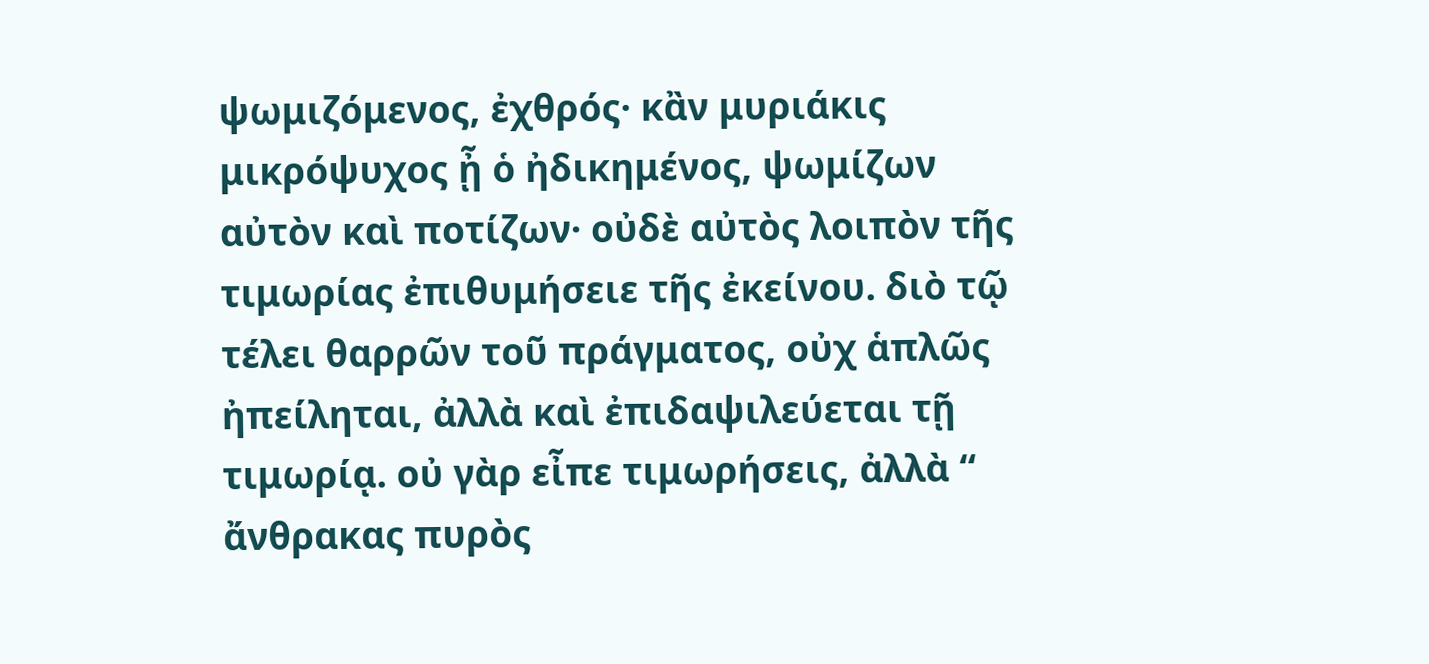ψωμιζόμενος, ἐχθρός· κἂν μυριάκις μικρόψυχος ᾖ ὁ ἠδικημένος, ψωμίζων αὐτὸν καὶ ποτίζων· οὐδὲ αὐτὸς λοιπὸν τῆς τιμωρίας ἐπιθυμήσειε τῆς ἐκείνου. διὸ τῷ τέλει θαρρῶν τοῦ πράγματος, οὐχ ἁπλῶς ἠπείληται, ἀλλὰ καὶ ἐπιδαψιλεύεται τῇ τιμωρίᾳ. οὐ γὰρ εἶπε τιμωρήσεις, ἀλλὰ “ ἄνθρακας πυρὸς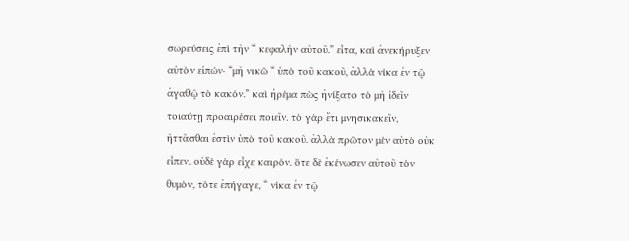σωρεύσεις ἐπὶ τὴν “ κεφαλὴν αὐτοῦ.” εἶτα, καὶ ἀνεκήρυξεν αὐτὸν εἰπών· “μὴ νικῶ “ ὑπὸ τοῦ κακοῦ, ἀλλὰ νίκα ἐν τῷ ἀγαθῷ τὸ κακόν.” καὶ ἠρέμα πὼς ἠνίξατο τὸ μὴ ἰδεῖν τοιαύτῃ προαιρέσει ποιεῖν. τὸ γὰρ ἔτι μνησικακεῖν, ἡττᾶσθαι ἐστὶν ὑπὸ τοῦ κακοῦ. ἀλλὰ πρῶτον μὲν αὐτὸ οὐκ εἶπεν. οὐδὲ γὰρ εἶχε καιρόν. ὅτε δὲ ἐκένωσεν αὐτοῦ τὸν θυμὸν, τότε ἐπήγαγε, “ νίκα ἐν τῷ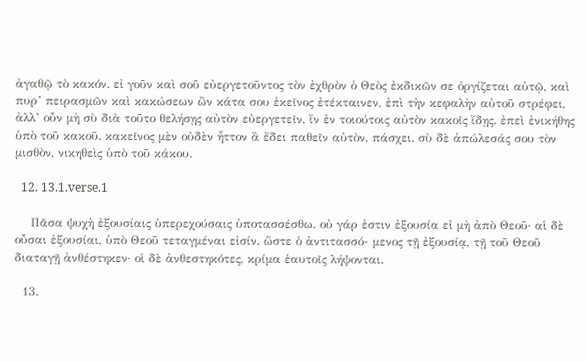ἀγαθῷ τὸ κακόν. εἰ γοῦν καὶ σοῦ εὐεργετοῦντος τὸν ἐχθρὸν ὁ Θεὸς ἐκδικῶν σε ὀργίζεται αὐτῷ, καὶ πυρ’ πειρασμῶν καὶ κακώσεων ὢν κάτα σου ἐκεῖνος ἐτέκταινεν, ἐπὶ τὴν κεφαλὴν αὐτοῦ στρέφει, ἀλλ’ οὖν μὴ σὺ διὰ τοῦτο θελήσῃς αὐτὸν εὐεργετεῖν, ἵν ἐν τοιούτοις αὐτὸν κακοῖς ἴδῃς. ἐπεὶ ἐνικήθης ὑπὸ τοῦ κακοῦ. κακεῖνος μὲν οὐδὲν ἧττον ἃ ἔδει παθεῖν αὐτὸν, πάσχει. σὺ δὲ ἀπώλεσάς σου τὸν μισθὸν, νικηθεὶς ὑπὸ τοῦ κάκου.

  12. 13.1.verse.1

    Πᾶσα ψυχὴ ἐξουσίαις ὑπερεχούσαις ὑποτασσέσθω. οὐ γάρ ἐστιν ἐξουσία εἰ μὴ ἀπὸ Θεοῦ· αἱ δὲ οὖσαι ἐξουσίαι, ὑπὸ Θεοῦ τεταγμέναι εἰσίν. ὥστε ὁ ἀντιτασσό- μενος τῇ ἐξουσίᾳ, τῇ τοῦ Θεοῦ διαταγῇ ἀνθέστηκεν· οἱ δὲ ἀνθεστηκότες, κρίμα ἑαυτοῖς λήψονται.

  13.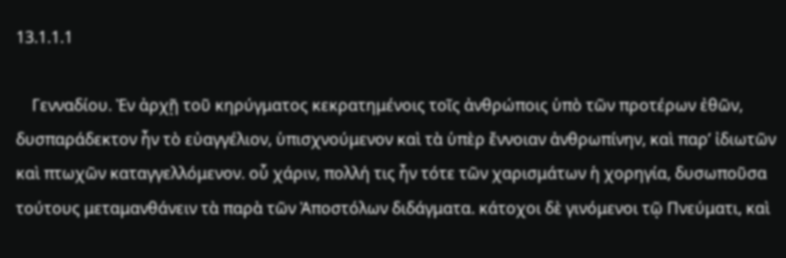13.1.1.1

    Γενναδίου. Ἐν ἀρχῇ τοῦ κηρύγματος κεκρατημένοις τοῖς ἀνθρώποις ὑπὸ τῶν προτέρων ἐθῶν, δυσπαράδεκτον ἦν τὸ εὐαγγέλιον, ὑπισχνούμενον καὶ τὰ ὑπὲρ ἔννοιαν ἀνθρωπίνην, καὶ παρ’ ἰδιωτῶν καὶ πτωχῶν καταγγελλόμενον. οὗ χάριν, πολλή τις ἦν τότε τῶν χαρισμάτων ἡ χορηγία, δυσωποῦσα τούτους μεταμανθάνειν τὰ παρὰ τῶν Ἀποστόλων διδάγματα. κάτοχοι δὲ γινόμενοι τῷ Πνεύματι, καὶ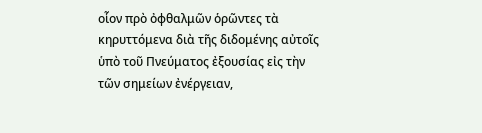οἷον πρὸ ὀφθαλμῶν ὁρῶντες τὰ κηρυττόμενα διὰ τῆς διδομένης αὐτοῖς ὑπὸ τοῦ Πνεύματος ἐξουσίας εἰς τὴν τῶν σημείων ἐνέργειαν,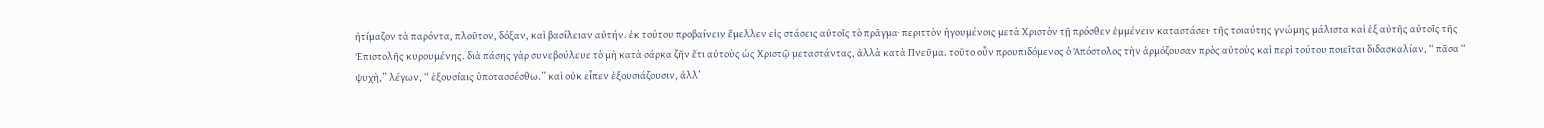ἠτίμαζον τὰ παρόντα, πλοῦτον, δόξαν, καὶ βασίλειαν αὐτήν. ἐκ τούτου προβαίνειν ἔμελλεν εἰς στάσεις αὐτοῖς τὸ πρᾶγμα· περιττὸν ἡγουμένοις μετὰ Χριστὸν τῇ πρόσθεν ἐμμένειν καταστάσει· τῆς τοιαύτης γνώμης μάλιστα καὶ ἐξ αὐτῆς αὐτοῖς τῆς Ἐπιστολῆς κυρουμένης. διὰ πάσης γὰρ συνεβούλευε τὸ μὴ κατὰ σάρκα ζῆν ἔτι αὐτοὺς ὡς Χριστῷ μεταστάντας, ἀλλὰ κατὰ Πνεῦμα. τοῦτο οὖν προυπιδόμενος ὁ Ἀπόστολος τὴν ἁρμόζουσαν πρὸς αὐτοὺς καὶ περὶ τούτου ποιεῖται διδασκαλίαν, “ πᾶσα “ ψυχὴ,” λέγων, “ ἐξουσίαις ὑποτασσέσθω.” καὶ οὐκ εἶπεν ἐξουσιάζουσιν, ἀλλ’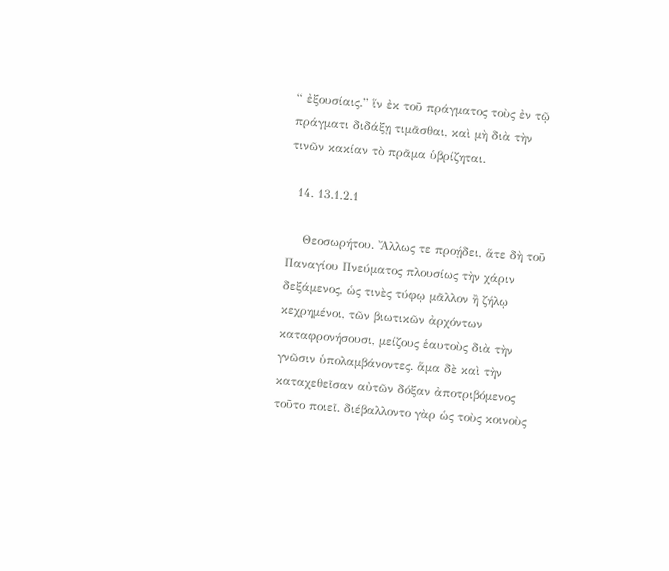“ ἐξουσίαις.” ἵν ἐκ τοῦ πράγματος τοὺς ἐν τῷ πράγματι διδάξῃ τιμᾶσθαι, καὶ μὴ διὰ τὴν τινῶν κακίαν τὸ πρᾶμα ὑβρίζηται.

  14. 13.1.2.1

    Θεοσωρήτου. Ἄλλως τε προῄδει, ἅτε δὴ τοῦ Παναγίου Πνεύματος πλουσίως τὴν χάριν δεξάμενος, ὡς τινὲς τύφῳ μᾶλλον ἢ ζήλῳ κεχρημένοι, τῶν βιωτικῶν ἀρχόντων καταφρονήσουσι, μείζους ἑαυτοὺς διὰ τὴν γνῶσιν ὑπολαμβάνοντες. ἅμα δὲ καὶ τὴν καταχεθεῖσαν αὐτῶν δόξαν ἀποτριβόμενος τοῦτο ποιεῖ. διέβαλλοντο γὰρ ὡς τοὺς κοινοὺς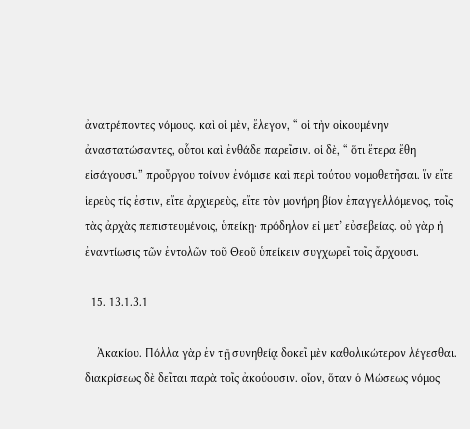ἀνατρέποντες νόμους. καὶ οἱ μὲν, ἔλεγον, “ οἱ τὴν οἰκουμένην ἀναστατώσαντες, οὗτοι καὶ ἐνθάδε παρεῖσιν. οἱ δὲ, “ ὅτι ἕτερα ἔθη εἰσάγουσι.” προὔργου τοίνυν ἐνόμισε καὶ περὶ τούτου νομοθετῆσαι. ἵν εἴτε ἱερεὺς τίς ἐστιν, εἴτε ἀρχιερεὺς, εἴτε τὸν μονήρη βίον ἐπαγγελλόμενος, τοῖς τὰς ἀρχὰς πεπιστευμένοις, ὑπείκῃ· πρόδηλον εἰ μετ’ εὐσεβείας. οὐ γὰρ ἡ ἐναντίωσις τῶν ἐντολῶν τοῦ Θεοῦ ὑπείκειν συγχωρεῖ τοῖς ἄρχουσι.

  15. 13.1.3.1

    Ἀκακίου. Πόλλα γὰρ ἐν τῇ συνηθείᾳ δοκεῖ μὲν καθολικώτερον λέγεσθαι. διακρίσεως δὲ δεῖται παρὰ τοῖς ἀκούουσιν. οἷον, ὅταν ὁ Μώσεως νόμος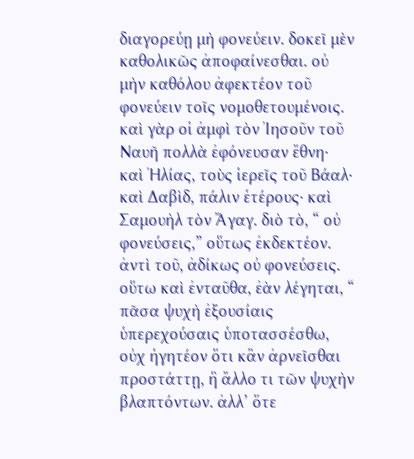διαγορεύῃ μὴ φονεύειν. δοκεῖ μὲν καθολικῶς ἀποφαίνεσθαι. οὐ μὴν καθόλου ἀφεκτέον τοῦ φονεύειν τοῖς νομοθετουμένοις. καὶ γὰρ οἱ ἀμφὶ τὸν Ἰησοῦν τοῦ Ναυῆ πολλὰ ἐφόνευσαν ἔθνη· καὶ Ἠλίας, τοὺς ἱερεῖς τοῦ Βάαλ· καὶ Δαβὶδ, πάλιν ἑτέρους· καὶ Σαμουὴλ τὸν Ἄγαγ. διὸ τὸ, “ οὐ φονεύσεις,” οὕτως ἐκδεκτέον. ἀντὶ τοῦ, ἀδίκως οὐ φονεύσεις. οὕτω καὶ ἐνταῦθα, ἐὰν λέγηται, “ πᾶσα ψυχὴ ἐξουσίαις ὑπερεχούσαις ὑποτασσέσθω, οὐχ ἡγητέον ὅτι κἂν ἀρνεῖσθαι προστάττῃ, ἣ ἄλλο τι τῶν ψυχὴν βλαπτόντων. ἀλλ’ ὅτε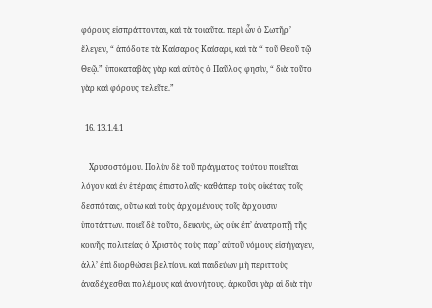φόρους εἰσπράττονται, καὶ τὰ τοιαῦτα. περὶ ὧν ὁ Σωτῆρ’ ἔλεγεν, “ ἀπόδοτε τὰ Καίσαρος Καίσαρι, καὶ τὰ “ τοῦ Θεοῦ τῷ Θεῷ.” ὑποκαταβὰς γὰρ καὶ αὐτὸς ὁ Παῦλος φησὶν, “ διὰ τοῦτο γὰρ καὶ φόρους τελεῖτε.”

  16. 13.1.4.1

    Χρυσοστόμου. Πολὺν δὲ τοῦ πράγματος τούτου ποιεῖται λόγον καὶ ἐν ἑτέραις ἐπιστολαῖς· καθάπερ τοὺς οἰκέτας τοῖς δεσπόταις, οὕτω καὶ τοὺς ἀρχομένους τοῖς ἄρχουσιν ὑποτάττων. ποιεῖ δὲ τοῦτο, δεικνὺς, ὡς οὐκ ἐπ’ ἀνατροπῇ τῆς κοινῆς πολιτείας ὁ Χριστὸς τοὺς παρ’ αὐτοῦ νόμους εἰσήγαγεν, ἀλλ’ ἐπὶ διορθώσει βελτίονι. καὶ παιδεύων μὴ περιττοὺς ἀναδέχεσθαι πολέμους καὶ ἀνονήτους. ἀρκοῦσι γὰρ αἱ διὰ τὴν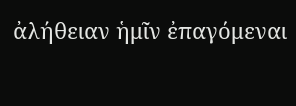ἀλήθειαν ἡμῖν ἐπαγόμεναι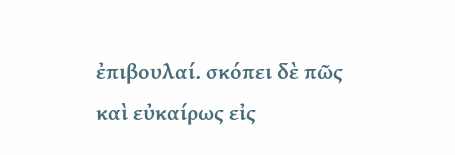ἐπιβουλαί. σκόπει δὲ πῶς καὶ εὐκαίρως εἰς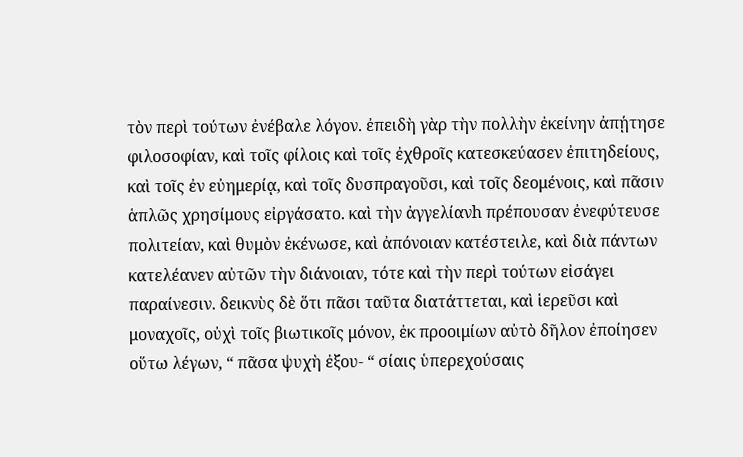τὸν περὶ τούτων ἐνέβαλε λόγον. ἐπειδὴ γὰρ τὴν πολλὴν ἐκείνην ἀπῄτησε φιλοσοφίαν, καὶ τοῖς φίλοις καὶ τοῖς ἐχθροῖς κατεσκεύασεν ἐπιτηδείους, καὶ τοῖς ἐν εὐημερίᾳ, καὶ τοῖς δυσπραγοῦσι, καὶ τοῖς δεομένοις, καὶ πᾶσιν ἁπλῶς χρησίμους εἰργάσατο. καὶ τὴν ἀγγελίανh πρέπουσαν ἐνεφύτευσε πολιτείαν, καὶ θυμὸν ἐκένωσε, καὶ ἀπόνοιαν κατέστειλε, καὶ διὰ πάντων κατελέανεν αὐτῶν τὴν διάνοιαν, τότε καὶ τὴν περὶ τούτων εἰσάγει παραίνεσιν. δεικνὺς δὲ ὅτι πᾶσι ταῦτα διατάττεται, καὶ ἱερεῦσι καὶ μοναχοῖς, οὐχὶ τοῖς βιωτικοῖς μόνον, ἐκ προοιμίων αὐτὸ δῆλον ἐποίησεν οὕτω λέγων, “ πᾶσα ψυχὴ ἐξου- “ σίαις ὑπερεχούσαις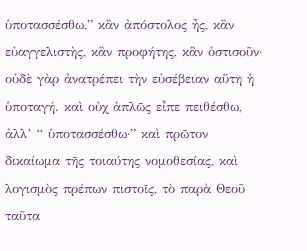ὑποτασσέσθω,” κἂν ἀπόστολος ἦς, κἂν εὐαγγελιστὴς, κἂν προφήτης, κἂν ὁστισοῦν· οὐδὲ γὰρ ἀνατρέπει τὴν εὐσέβειαν αὕτη ἡ ὑποταγή. καὶ οὐχ ἁπλῶς εἶπε πειθέσθω, ἀλλ’ “ ὑποτασσέσθω·” καὶ πρῶτον δικαίωμα τῆς τοιαύτης νομοθεσίας, καὶ λογισμὸς πρέπων πιστοῖς, τὸ παρὰ Θεοῦ ταῦτα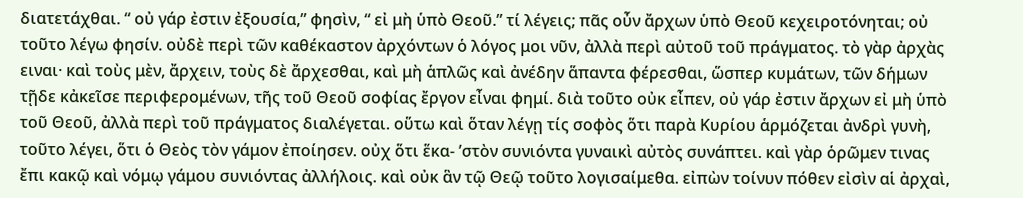διατετάχθαι. “ οὐ γάρ ἐστιν ἐξουσία,” φησὶν, “ εἰ μὴ ὑπὸ Θεοῦ.” τί λέγεις; πᾶς οὖν ἄρχων ὑπὸ Θεοῦ κεχειροτόνηται; οὐ τοῦτο λέγω φησίν. οὐδὲ περὶ τῶν καθέκαστον ἀρχόντων ὁ λόγος μοι νῦν, ἀλλὰ περὶ αὐτοῦ τοῦ πράγματος. τὸ γὰρ ἀρχὰς ειναι· καὶ τοὺς μὲν, ἄρχειν, τοὺς δὲ ἄρχεσθαι, καὶ μὴ ἁπλῶς καὶ ἀνέδην ἅπαντα φέρεσθαι, ὥσπερ κυμάτων, τῶν δήμων τῇδε κἀκεῖσε περιφερομένων, τῆς τοῦ Θεοῦ σοφίας ἔργον εἶναι φημί. διὰ τοῦτο οὐκ εἶπεν, οὐ γάρ ἐστιν ἄρχων εἰ μὴ ὑπὸ τοῦ Θεοῦ, ἀλλὰ περὶ τοῦ πράγματος διαλέγεται. οὕτω καὶ ὅταν λέγῃ τίς σοφὸς ὅτι παρὰ Κυρίου ἁρμόζεται ἀνδρὶ γυνὴ, τοῦτο λέγει, ὅτι ὁ Θεὸς τὸν γάμον ἐποίησεν. οὐχ ὅτι ἕκα- ’στὸν συνιόντα γυναικὶ αὐτὸς συνάπτει. καὶ γὰρ ὁρῶμεν τινας ἔπι κακῷ καὶ νόμῳ γάμου συνιόντας ἀλλήλοις. καὶ οὐκ ἃν τῷ Θεῷ τοῦτο λογισαίμεθα. εἰπὼν τοίνυν πόθεν εἰσὶν αἱ ἀρχαὶ,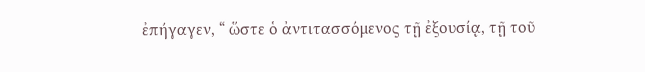ἐπήγαγεν, “ ὥστε ὁ ἀντιτασσόμενος τῇ ἐξουσίᾳ, τῇ τοῦ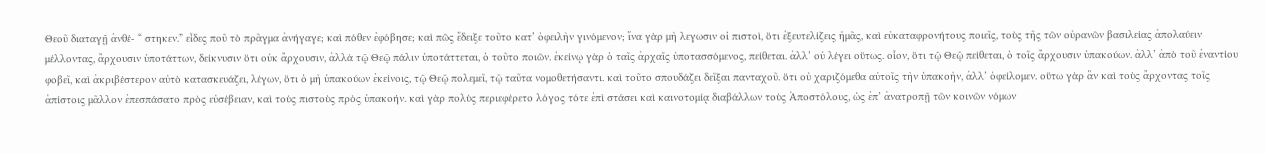Θεοῦ διαταγῇ ἀνθέ- “ στηκεν.” εἶδες ποῦ τὸ πρᾶγμα ἀνήγαγε; καὶ πόθεν ἐφόβησε; καὶ πῶς ἔδειξε τοῦτο κατ’ ὀφειλὴν γινόμενον; ἴνα γὰρ μὴ λεγωσιν οἱ πιστοὶ, ὅτι ἐξευτελίζεις ἡμᾶς, καὶ εὐκαταφρονήτους ποιεῖς, τοὺς τῆς τῶν οὐρανῶν βασιλείας ἀπολαύειν μέλλοντας, ἄρχουσιν ὑποτάττων, δείκνυσιν ὅτι οὐκ ἄρχουσιν, ἀλλὰ τῷ Θεῷ πάλιν ὑποτάττεται, ὁ τοῦτο ποιῶν. ἐκείνῳ γὰρ ὁ ταῖς ἀρχαῖς ὐποτασσόμενος, πείθεται. ἀλλ’ οὐ λέγει οὕτως. οἷον, ὅτι τῷ Θεῷ πείθεται, ὁ τοῖς ἄρχουσιν ὑπακούων. ἀλλ’ ἀπὸ τοῦ ἐναντίου φοβεῖ, καὶ ἀκριβέστερον αὐτὸ κατασκευάζει, λέγων, ὅτι ὁ μὴ ὑπακούων ἐκείνοις, τῷ Θεῷ πολεμεῖ, τῷ ταῦτα νομοθετήσαντι. καὶ τοῦτο σπουδάζει δεῖξαι πανταχοῦ. ὅτι οὐ χαριζόμεθα αὐτοῖς τὴν ὑπακοὴν, ἀλλ’ ὀφείλομεν. οὕτω γὰρ ἃν καὶ τοὺς ἄρχοντας τοῖς ἀπίστοις μᾶλλον ἐπεσπάσατο πρὸς εὐσέβειαν, καὶ τοὺς πιστοὺς πρὸς ὑπακοήν. καὶ γὰρ πολὺς περιεφέρετο λόγος τότε ἐπὶ στάσει καὶ καινοτομίᾳ διαβάλλων τοὺς Ἀποστόλους, ὡς ἐπ’ ἀνατροπῇ τῶν κοινῶν νόμων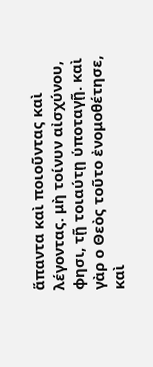ἅπαντα καὶ ποιοῦντας καὶ λέγοντας. μὴ τοίνυν αἰσχύνου, φησι, τῇ τοιαύτῃ ὑποταγῇ. καὶ γὰρ ο Θεὸς τοῦτο ἐνομοθέτησε, καὶ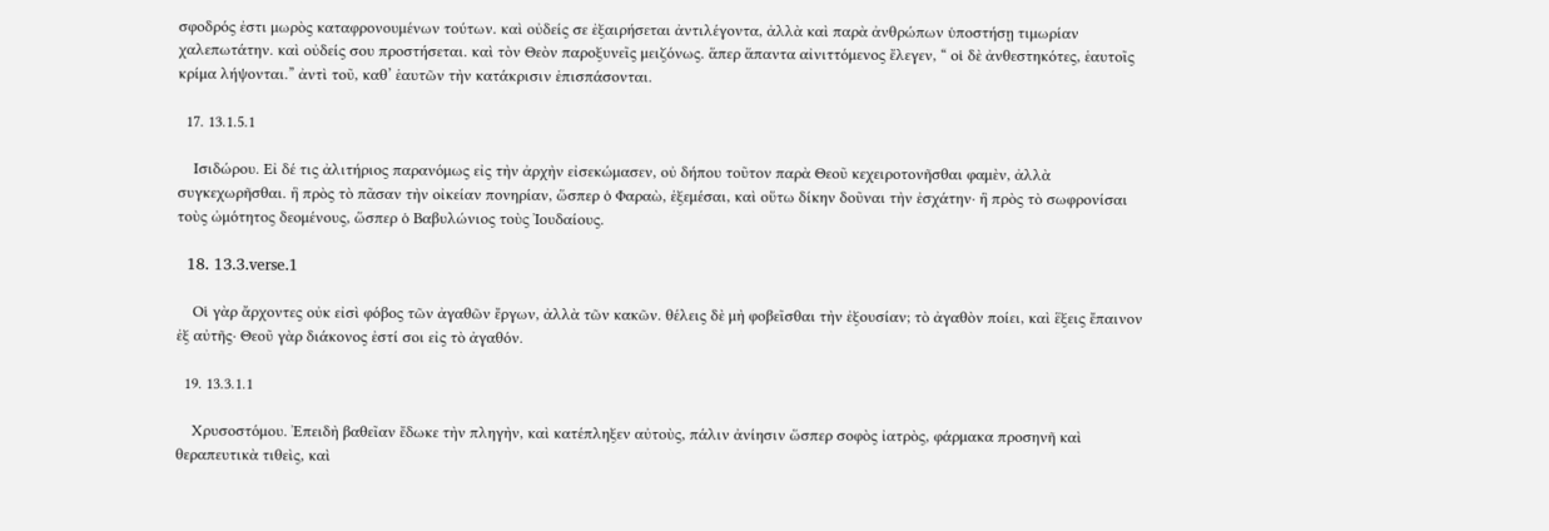σφοδρός ἐστι μωρὸς καταφρονουμένων τούτων. καὶ οὐδείς σε ἐξαιρήσεται ἀντιλέγοντα, ἀλλὰ καὶ παρὰ ἀνθρώπων ὑποστήσῃ τιμωρίαν χαλεπωτάτην. καὶ οὐδείς σου προστήσεται. καὶ τὸν Θεὸν παροξυνεῖς μειζόνως. ἅπερ ἅπαντα αἰνιττόμενος ἔλεγεν, “ οἱ δὲ ἀνθεστηκότες, ἑαυτοῖς κρίμα λήψονται.” ἀντὶ τοῦ, καθ’ ἑαυτῶν τὴν κατάκρισιν ἐπισπάσονται.

  17. 13.1.5.1

    Ισιδώρου. Εἰ δέ τις ἀλιτήριος παρανόμως εἰς τὴν ἀρχὴν εἰσεκώμασεν, οὐ δήπου τοῦτον παρὰ Θεοῦ κεχειροτονῆσθαι φαμὲν, ἀλλὰ συγκεχωρῆσθαι. ἣ πρὸς τὸ πᾶσαν τὴν οἰκείαν πονηρίαν, ὥσπερ ὁ Φαραὼ, ἐξεμέσαι, καὶ οὕτω δίκην δοῦναι τὴν ἐσχάτην· ἣ πρὸς τὸ σωφρονίσαι τοὺς ὠμότητος δεομένους, ὥσπερ ὁ Βαβυλώνιος τοὺς Ἰουδαίους.

  18. 13.3.verse.1

    Οἱ γὰρ ἄρχοντες οὐκ εἰσὶ φόβος τῶν ἀγαθῶν ἔργων, ἀλλὰ τῶν κακῶν. θέλεις δὲ μὴ φοβεῖσθαι τὴν ἐξουσίαν; τὸ ἀγαθὸν ποίει, καὶ ἕξεις ἔπαινον ἐξ αὐτῆς· Θεοῦ γὰρ διάκονος ἐστί σοι εἰς τὸ ἀγαθόν.

  19. 13.3.1.1

    Χρυσοστόμου. Ἐπειδὴ βαθεῖαν ἔδωκε τὴν πληγὴν, καὶ κατέπληξεν αὐτοὺς, πάλιν ἀνίησιν ὥσπερ σοφὸς ἰατρὸς, φάρμακα προσηνῆ καὶ θεραπευτικὰ τιθεὶς, καὶ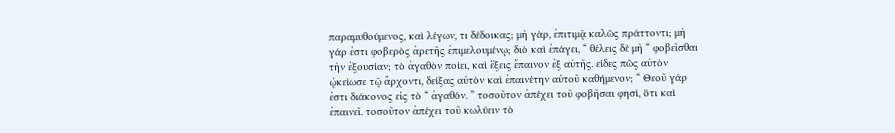παραμυθούμενος, καὶ λέγων, τι δέδοικας; μὴ γὰρ, ἐπιτιμᾷ καλῶς πράττοντι; μὴ γάρ ἐστι φοβερὸς ἀρετῆς ἐπιμελουμένῳ; διὸ καὶ ἐπάγει, “ θέλεις δὲ μὴ “ φοβεῖσθαι τὴν ἐξουσίαν; τὸ ἀγαθὸν ποίει, καὶ ἕξεις ἔπαινον ἐξ αὐτῆς. είδες πῶς αὐτὸν ᾠκείωσε τῷ ἄρχοντι, δείξας αὐτὸν καὶ ἐπαινέτην αὐτοῦ καθήμενον; “ Θεοῦ γάρ ἐστι διάκονος εἰς τὸ “ ἀγαθόν. ” τοσοῦτον ἀπέχει τοῦ φοβῆσαι φησὶ, ὅτι καὶ ἐπαινεῖ. τοσοῦτον ἀπέχει τοῦ κωλύειν τὸ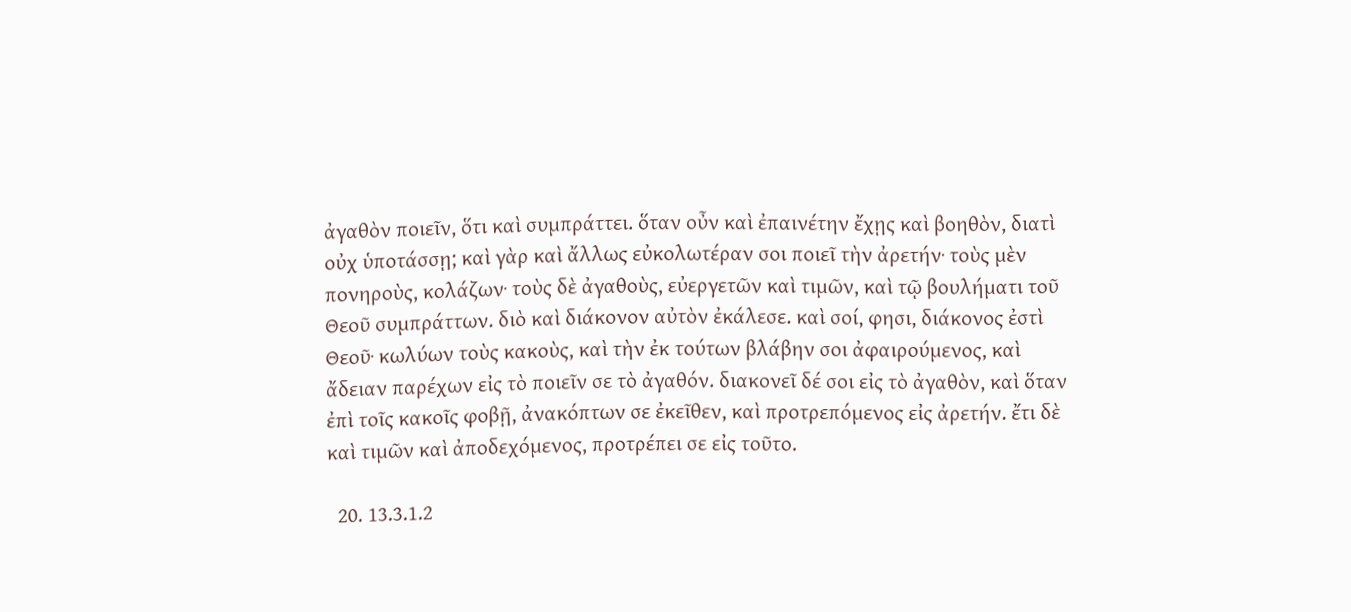ἀγαθὸν ποιεῖν, ὅτι καὶ συμπράττει. ὅταν οὖν καὶ ἐπαινέτην ἔχῃς καὶ βοηθὸν, διατὶ οὐχ ὑποτάσσῃ; καὶ γὰρ καὶ ἄλλως εὐκολωτέραν σοι ποιεῖ τὴν ἀρετήν· τοὺς μὲν πονηροὺς, κολάζων· τοὺς δὲ ἀγαθοὺς, εὐεργετῶν καὶ τιμῶν, καὶ τῷ βουλήματι τοῦ Θεοῦ συμπράττων. διὸ καὶ διάκονον αὐτὸν ἐκάλεσε. καὶ σοί, φησι, διάκονος ἐστὶ Θεοῦ· κωλύων τοὺς κακοὺς, καὶ τὴν ἐκ τούτων βλάβην σοι ἀφαιρούμενος, καὶ ἄδειαν παρέχων εἰς τὸ ποιεῖν σε τὸ ἀγαθόν. διακονεῖ δέ σοι εἰς τὸ ἀγαθὸν, καὶ ὅταν ἐπὶ τοῖς κακοῖς φοβῇ, ἀνακόπτων σε ἐκεῖθεν, καὶ προτρεπόμενος εἰς ἀρετήν. ἔτι δὲ καὶ τιμῶν καὶ ἀποδεχόμενος, προτρέπει σε εἰς τοῦτο.

  20. 13.3.1.2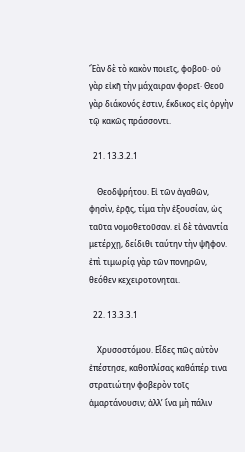Ἔὰν δὲ τὸ κακὸν ποιεῖς, φοβοῦ· οὐ γὰρ εἰκῆ τὴν μάχαιραν φορεῖ· Θεοῦ γὰρ διάκονός ἐστιν, ἔκδικος εἰς ὀργὴν τῷ κακῶς πράσσοντι.

  21. 13.3.2.1

    Θεοδψρήτου. Εἰ τῶν ἀγαθῶν, φησὶν, ἐρᾷς, τίμα τὴν ἐξουσίαν, ὡς ταῦτα νομοθετοῦσαν. εἰ δὲ τἀναντία μετέρχῃ, δείδιθι ταύτην τὴν ψῆφον. ἐπὶ τιμωρίᾳ γὰρ τῶν πονηρῶν, θεόθεν κεχειροτονηται.

  22. 13.3.3.1

    Χρυσοστόμου. Εἶδες πῶς αὐτὸν ἐπέστησε, καθοπλίσας καθάπέρ τινα στρατιώτην φοβερὸν τοῖς ἁμαρτάνουσιν; ἀλλ’ ἵνα μὴ πάλιν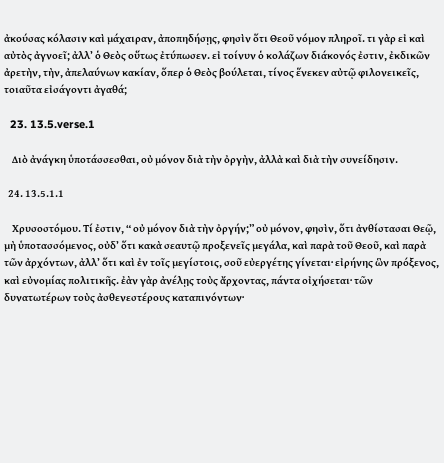ἀκούσας κόλασιν καὶ μάχαιραν, ἀποπηδήσῃς, φησὶν ὅτι Θεοῦ νόμον πληροῖ. τι γὰρ εἰ καὶ αὐτὸς ἀγνοεῖ; ἀλλ’ ὁ Θεὸς οὕτως ἐτύπωσεν. εἰ τοίνυν ὁ κολάζων διάκονός ἐστιν, ἐκδικῶν ἀρετὴν, τὴν, ἀπελαύνων κακίαν, ὅπερ ὁ Θεὸς βούλεται, τίνος ἕνεκεν αὐτῷ φιλονεικεῖς, τοιαῦτα εἰσάγοντι ἀγαθά;

  23. 13.5.verse.1

    Διὸ ἀνάγκη ὑποτάσσεσθαι, οὐ μόνον διὰ τὴν ὀργὴν, ἀλλὰ καὶ διὰ τὴν συνείδησιν.

  24. 13.5.1.1

    Χρυσοστόμου. Τί ἐστιν, “ οὐ μόνον διὰ τὴν ὀργήν;” οὐ μόνον, φησὶν, ὅτι ἀνθίστασαι Θεῷ, μὴ ὑποτασσόμενος, οὐδ’ ὅτι κακὰ σεαυτῷ προξενεῖς μεγάλα, καὶ παρὰ τοῦ Θεοῦ, καὶ παρὰ τῶν ἀρχόντων, ἀλλ’ ὅτι καὶ ἐν τοῖς μεγίστοις, σοῦ εὐεργέτης γίνεται· εἰρήνης ὣν πρόξενος, καὶ εὐνομίας πολιτικῆς. ἐὰν γὰρ ἀνέλῃς τοὺς ἄρχοντας, πάντα οἰχήσεται· τῶν δυνατωτέρων τοὺς ἀσθενεστέρους καταπινόντων·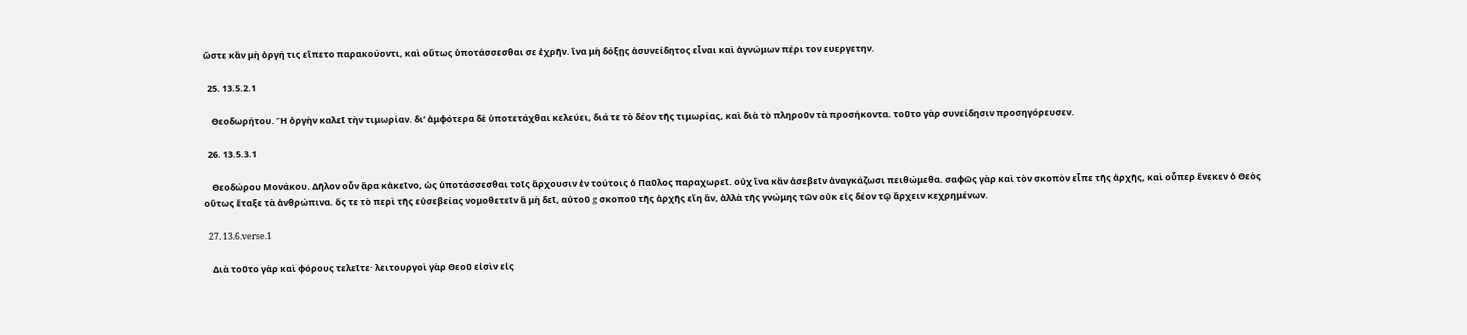ὥστε κἂν μὴ ὀργή τις εἵπετο παρακούοντι, καὶ οὕτως ὑποτάσσεσθαι σε ἐχρῆν. ἵνα μὴ δόξῃς ἀσυνείδητος εἶναι καὶ ἀγνώμων πέρι τον ευεργετην.

  25. 13.5.2.1

    Θεοδωρήτου. Ἢ ὀργὴν καλεῖ τὴν τιμωρίαν. δι’ ἀμφότερα δὲ ὑποτετάχθαι κελεύει, διά τε τὸ δέον τῆς τιμωρίας, καὶ διὰ τὸ πληροῦν τὰ προσήκοντα. τοῦτο γὰρ συνείδησιν προσηγόρευσεν.

  26. 13.5.3.1

    Θεοδώρου Μονάκου. Δῆλον οὖν ἄρα κἀκεῖνο, ὡς ὑποτάσσεσθαι τοῖς ἄρχουσιν ἐν τούτοις ὁ Παῦλος παραχωρεῖ. οὐχ ἵνα κἂν ἀσεβεῖν ἀναγκάζωσι πειθώμεθα. σαφῶς γὰρ καὶ τὸν σκοπὸν εἶπε τῆς ἀρχῆς, καὶ οὗπερ ἕνεκεν ὁ Θεὸς οὕτως ἔταξε τὰ ἀνθρώπινα. ὅς τε τὸ περὶ τῆς εὐσεβείας νομοθετεῖν ἃ μὴ δεῖ, αὐτοῦ g σκοποῦ τῆς ἀρχῆς εἴη ἃν, ἀλλὰ τῆς γνώμης τῶν οὐκ εἰς δέον τῷ ἄρχειν κεχρημένων.

  27. 13.6.verse.1

    Διὰ τοῦτο γὰρ καὶ φόρους τελεῖτε· λειτουργοὶ γὰρ Θεοῦ εἰσὶν εἰς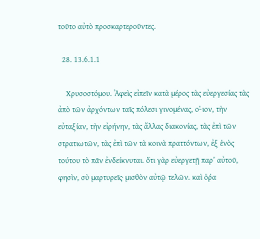τοῦτο αὐτὸ προσκαρτεροῦντες.

  28. 13.6.1.1

    Χρυσοστόμου. Ἀφεὶς εἰπεῖν κατὰ μέρος τὰς εὐεργεσίας τὰς ἀπὸ τῶν ἀρχόντων ταῖς πόλεσι γινομένας, ο-̔ιον, τὴν εὐταξίαν, τὴν εἰρήνην, τὰς ἄλλας διακονίας, τὰς ἐπὶ τῶν στρατιωτῶν, τὰς ἐπὶ τῶν τὰ κοινὰ πραττόντων, ἐξ ἑνὸς τούτου τὸ πᾶν ἐνδείκνυται. ὅτι γὰρ εὐεργετῇ παρ’ αὐτοῦ, φησὶν, σὺ μαρτυρεῖς· μισθὸν αὐτῷ τελῶν. καὶ ὁρ́α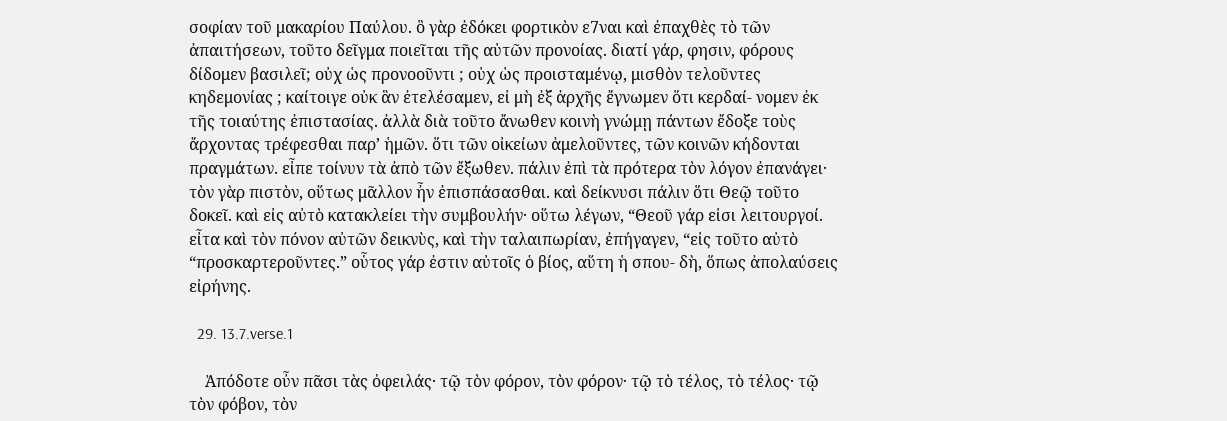σοφίαν τοῦ μακαρίου Παύλου. ὃ γὰρ ἐδόκει φορτικὸν ε7ναι καὶ ἐπαχθὲς τὸ τῶν ἀπαιτήσεων, τοῦτο δεῖγμα ποιεῖται τῆς αὐτῶν προνοίας. διατί γάρ, φησιν, φόρους δίδομεν βασιλεῖ; οὐχ ὡς προνοοῦντι ; οὐχ ὡς προισταμένῳ, μισθὸν τελοῦντες κηδεμονίας ; καίτοιγε οὐκ ἃν ἐτελέσαμεν, εἰ μὴ ἐξ ἀρχῆς ἔγνωμεν ὅτι κερδαί- νομεν ἐκ τῆς τοιαύτης ἐπιστασίας. ἀλλὰ διὰ τοῦτο ἄνωθεν κοινὴ γνώμῃ πάντων ἔδοξε τοὺς ἄρχοντας τρέφεσθαι παρ’ ἡμῶν. ὅτι τῶν οἰκείων ἀμελοῦντες, τῶν κοινῶν κήδονται πραγμάτων. εἶπε τοίνυν τὰ ἀπὸ τῶν ἔξωθεν. πάλιν ἐπὶ τὰ πρότερα τὸν λόγον ἐπανάγει· τὸν γὰρ πιστὸν, οὕτως μᾶλλον ἦν ἐπισπάσασθαι. καὶ δείκνυσι πάλιν ὅτι Θεῷ τοῦτο δοκεῖ. καὶ εἰς αὐτὸ κατακλείει τὴν συμβουλήν· οὕτω λέγων, “Θεοῦ γάρ εἰσι λειτουργοί. εἶτα καὶ τὸν πόνον αὐτῶν δεικνὺς, καὶ τὴν ταλαιπωρίαν, ἐπήγαγεν, “εἰς τοῦτο αὐτὸ “προσκαρτεροῦντες.” οὗτος γάρ ἐστιν αὐτοῖς ὁ βίος, αὕτη ἡ σπου- δὴ, ὅπως ἀπολαύσεις εἰρήνης.

  29. 13.7.verse.1

    Ἀπόδοτε οὖν πᾶσι τὰς ὀφειλάς· τῷ τὸν φόρον, τὸν φόρον· τῷ τὸ τέλος, τὸ τέλος· τῷ τὸν φόβον, τὸν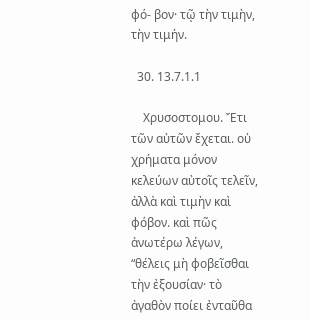φό- βον· τῷ τὴν τιμὴν, τὴν τιμήν.

  30. 13.7.1.1

    Χρυσοστομου. Ἔτι τῶν αὐτῶν ἔχεται. οὐ χρήματα μόνον κελεύων αὐτοῖς τελεῖν, ἀλλὰ καὶ τιμὴν καὶ φόβον. καὶ πῶς ἀνωτέρω λέγων, “θέλεις μὴ φοβεῖσθαι τὴν ἐξουσίαν· τὸ ἀγαθὸν ποίει ἐνταῦθα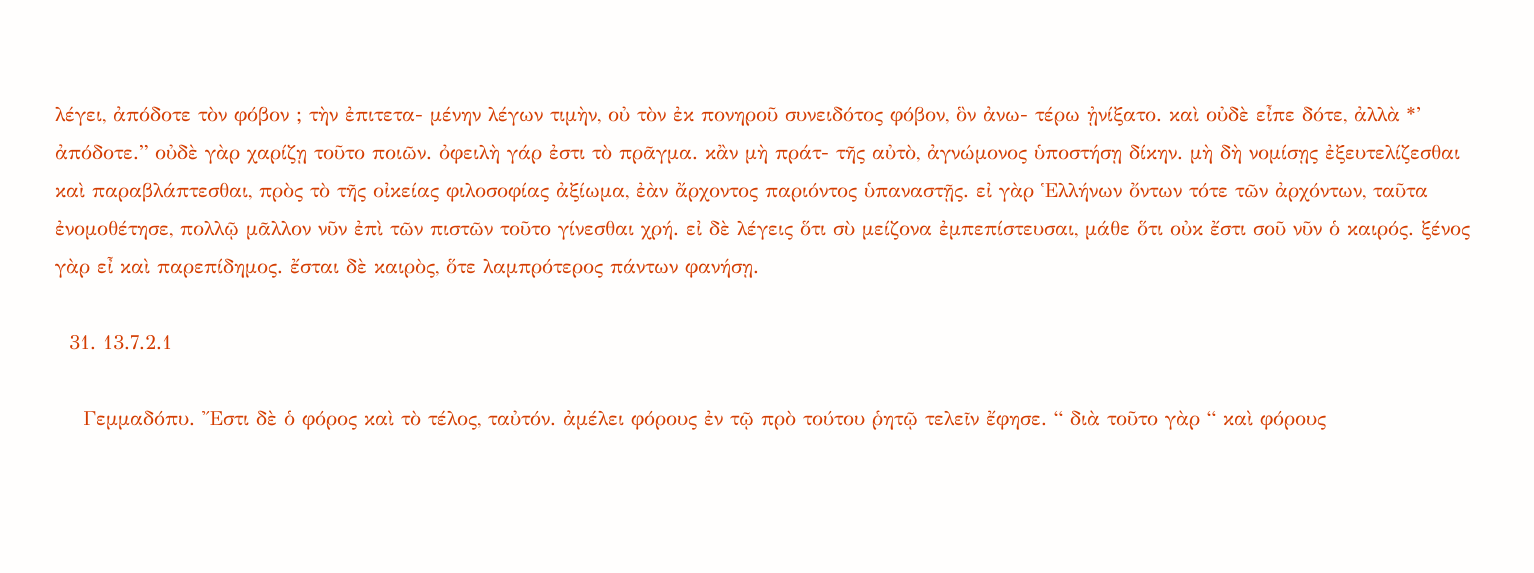λέγει, ἀπόδοτε τὸν φόβον ; τὴν ἐπιτετα- μένην λέγων τιμὴν, οὐ τὸν ἐκ πονηροῦ συνειδότος φόβον, ὃν ἀνω- τέρω ᾐνίξατο. καὶ οὐδὲ εἶπε δότε, ἀλλὰ *’ ἀπόδοτε.” οὐδὲ γὰρ χαρίζῃ τοῦτο ποιῶν. ὀφειλὴ γάρ ἐστι τὸ πρᾶγμα. κἂν μὴ πράτ- τῆς αὐτὸ, ἀγνώμονος ὑποστήσῃ δίκην. μὴ δὴ νομίσῃς ἐξευτελίζεσθαι καὶ παραβλάπτεσθαι, πρὸς τὸ τῆς οἰκείας φιλοσοφίας ἀξίωμα, ἐὰν ἄρχοντος παριόντος ὑπαναστῇς. εἰ γὰρ Ἑλλήνων ὄντων τότε τῶν ἀρχόντων, ταῦτα ἐνομοθέτησε, πολλῷ μᾶλλον νῦν ἐπὶ τῶν πιστῶν τοῦτο γίνεσθαι χρή. εἰ δὲ λέγεις ὅτι σὺ μείζονα ἐμπεπίστευσαι, μάθε ὅτι οὐκ ἔστι σοῦ νῦν ὁ καιρός. ξένος γὰρ εἶ καὶ παρεπίδημος. ἔσται δὲ καιρὸς, ὅτε λαμπρότερος πάντων φανήσῃ.

  31. 13.7.2.1

    Γεμμαδόπυ. Ἔστι δὲ ὁ φόρος καὶ τὸ τέλος, ταὐτόν. ἀμέλει φόρους ἐν τῷ πρὸ τούτου ῥητῷ τελεῖν ἔφησε. “ διὰ τοῦτο γὰρ “ καὶ φόρους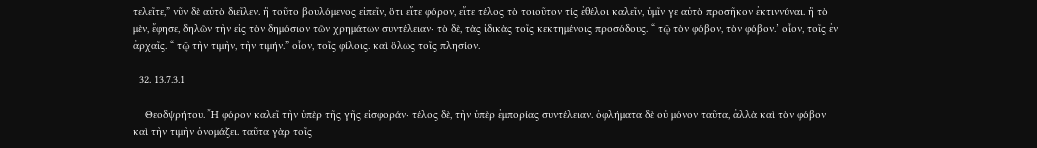τελεῖτε,” νῦν δὲ αὐτὸ διεῖλεν. ἣ τοῦτο βουλόμενος εἰπεῖν, ὅτι εἴτε φόρον, εἴτε τέλος τὸ τοιοῦτον τίς ἐθέλοι καλεῖν, ὑμῖν γε αὐτὸ προσῆκον ἐκτιννύναι. ἣ τὸ μὲν, ἔφησε, δηλῶν τὴν εἰς τὸν δημόσιον τῶν χρημάτων συντέλειαν· τὸ δὲ, τὰς ἰδικὰς τοῖς κεκτημένοις προσόδους. “ τῷ τὸν φόβον, τὸν φόβον.’ οἷον, τοῖς ἐν ἀρχαῖς. “ τῷ τὴν τιμὴν, τὴν τιμήν.” οἷον, τοῖς φίλοις. καὶ ὅλως τοῖς πλησίον.

  32. 13.7.3.1

    Θεοδψρήτου. Ἤ φόρον καλεῖ τὴν ὑπὲρ τῆς γῆς εἰσφοράν· τέλος δὲ, τὴν ὑπὲρ ἐμπορίας συντέλειαν. ὀφλήματα δὲ οὐ μόνον ταῦτα, ἀλλὰ καὶ τὸν φόβον καὶ τὴν τιμὴν ὀνομάζει. ταῦτα γὰρ τοῖς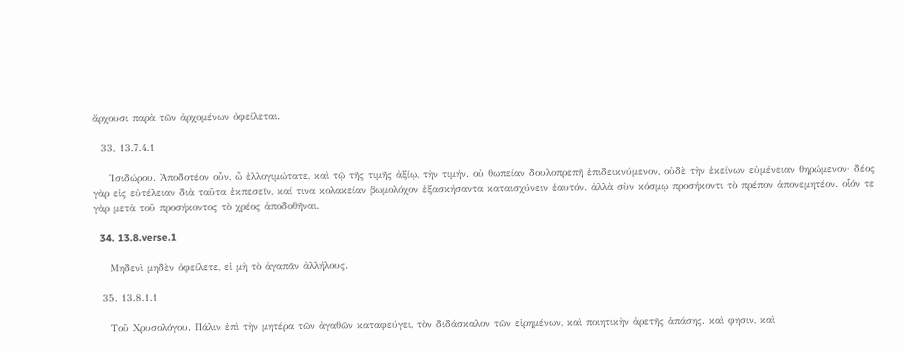ἄρχουσι παρὰ τῶν ἀρχομένων ὀφείλεται.

  33. 13.7.4.1

    Ἰσιδώρου. Ἀποδοτέον οὖν, ὦ ἐλλογιμώτατε, καὶ τῷ τῆς τιμῆς ἀξίῳ, τὴν τιμήν. οὐ θωπείαν δουλοπρεπῆ ἐπιδεικνύμενον, οὐδὲ τὴν ἐκείνων εὐμένειαν θηρώμενον· δέος γὰρ εἰς εὐτέλειαν διὰ ταῦτα ἐκπεσεῖν, καί τινα κολακείαν βωμολόχον ἐξασκήσαντα καταισχύνειν ἑαυτόν. ἀλλὰ σὺν κόσμῳ προσήκοντι τὸ πρέπον ἀπονεμητέον. οἷόν τε γὰρ μετὰ τοῦ προσήκοντος τὸ χρέος ἀποδοθῆναι.

  34. 13.8.verse.1

    Μηδενὶ μηδὲν ὀφείλετε, εἰ μὴ τὸ ἀγαπᾶν ἀλλήλους.

  35. 13.8.1.1

    Τοῦ Χρυσολόγου. Πάλιν ἐπὶ τὴν μητέρα τῶν ἀγαθῶν καταφεύγει, τὸν διδάσκαλον τῶν εἰρημένων, καὶ ποιητικὴν ἀρετῆς ἁπάσης. καὶ φησιν, καὶ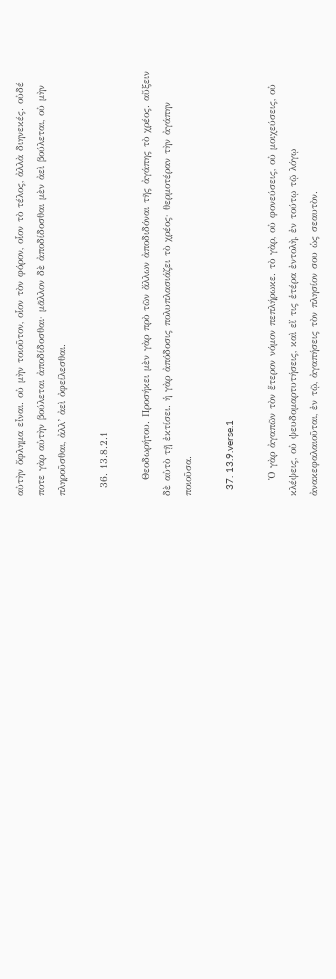αὐτὴν ὄφλημα εἶναι. οὐ μὴν τοιοῦτον, οἷον τὸν φόρον, οἷον τὸ τέλος, ἀλλὰ διηνεκές. οὐδέ ποτε γὰρ αὐτὴν βούλεται ἀποδίδοσθαι· μᾶλλον δὲ ἀποδίδοσθαι μὲν ἀεὶ βούλεται, οὐ μὴν πληροῦσθαι, ἀλλ’ ἀεὶ ὀφείλεσθαι.

  36. 13.8.2.1

    Θεοδωρήτου. Προσήκει μὲν γὰρ πρὸ τῶν ἄλλων ἀποδιδόναι τῆς ἀγάπης τὸ χρέος. αὔξειν δὲ αὐτὸ τῇ ἐκτίσει. ἡ γὰρ ἀπόδοσις πολυπλασιάζει τὸ χρέος· θερμοτέραν τὴν ἀγάπην ποιοῦσα.

  37. 13.9.verse.1

    Ὁ γὰρ ἀγαπῶν τὸν ἕτερον νόμον πεπλήρωκε. τὸ γὰρ, οὐ φονεύσεις, οὐ μοιχεύσεις, οὐ κλέψεις, οὐ ψευδομαρτυτήσεις, καὶ εἴ τις ἑτέρα ἐντολὴ, ἐν τούτῳ τῷ λόγῳ ἀνακεφαλαιοῦται, ἐν τῷ, ἀγαπήσεις τὸν πλησίον σου ὡς σεαυτὸν.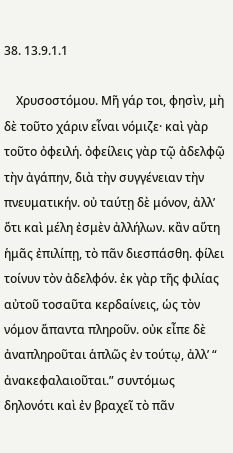38. 13.9.1.1

    Χρυσοστόμου. Μῆ γάρ τοι, φησὶν, μὴ δὲ τοῦτο χάριν εἶναι νόμιζε· καὶ γὰρ τοῦτο ὀφειλή. ὀφείλεις γὰρ τῷ ἀδελφῷ τὴν ἀγάπην, διὰ τὴν συγγένειαν τὴν πνευματικήν. οὐ ταύτῃ δὲ μόνον, ἀλλ’ ὅτι καὶ μέλη ἐσμὲν ἀλλήλων. κἂν αὕτη ἡμᾶς ἐπιλίπῃ, τὸ πᾶν διεσπάσθη. φίλει τοίνυν τὸν ἀδελφόν. ἐκ γὰρ τῆς φιλίας αὐτοῦ τοσαῦτα κερδαίνεις, ὡς τὸν νόμον ἅπαντα πληροῦν. οὐκ εἶπε δὲ ἀναπληροῦται ἁπλῶς ἐν τούτῳ, ἀλλ’ “ ἀνακεφαλαιοῦται.” συντόμως δηλονότι καὶ ἐν βραχεῖ τὸ πᾶν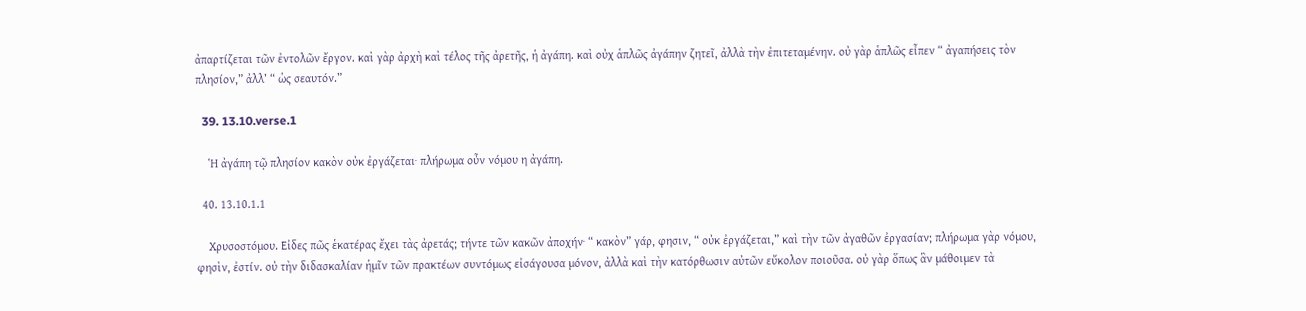ἀπαρτίζεται τῶν ἐντολῶν ἔργον. καὶ γὰρ ἀρχὴ καὶ τέλος τῆς ἀρετῆς, ἡ ἀγάπη. καὶ οὐχ ἁπλῶς ἀγάπην ζητεῖ, ἀλλὰ τὴν ἐπιτεταμένην. οὐ γὰρ ἁπλῶς εἶπεν “ ἀγαπήσεις τὸν πλησίον,” ἀλλ’ “ ὡς σεαυτόν.”

  39. 13.10.verse.1

    Ἡ ἀγάπη τῷ πλησίον κακὸν οὐκ ἐργάζεται· πλήρωμα οὖν νόμου η ἀγάπη.

  40. 13.10.1.1

    Χρυσοστόμου. Εἰδες πῶς ἑκατέρας ἔχει τὰς ἀρετάς; τήντε τῶν κακῶν ἀποχήν· “ κακὸν” γάρ, φησιν, “ οὐκ ἐργάζεται,” καὶ τὴν τῶν ἀγαθῶν ἐργασίαν; πλήρωμα γὰρ νόμου, φησὶν, ἐστίν. οὐ τὴν διδασκαλίαν ἡμῖν τῶν πρακτέων συντόμως εἰσάγουσα μόνον, ἀλλὰ καὶ τὴν κατόρθωσιν αὐτῶν εὔκολον ποιοῦσα. οὐ γὰρ ὅπως ἃν μάθοιμεν τὰ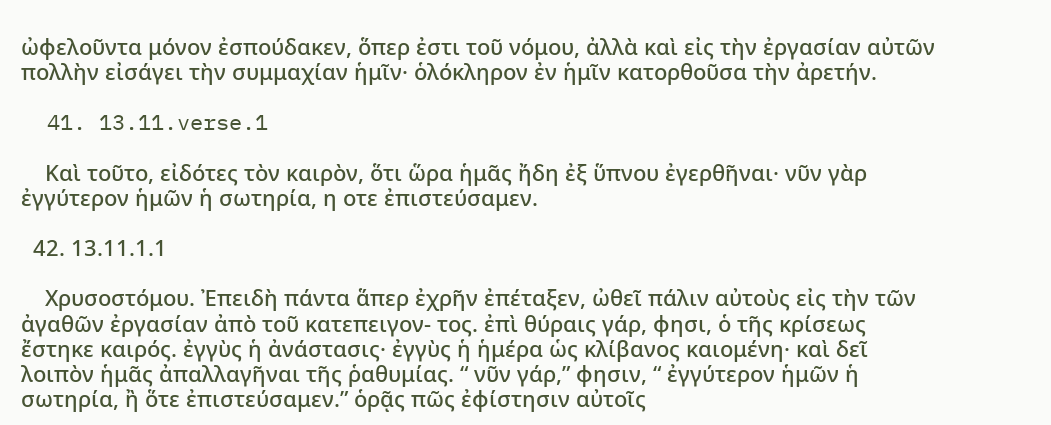ὠφελοῦντα μόνον ἐσπούδακεν, ὅπερ ἐστι τοῦ νόμου, ἀλλὰ καὶ εἰς τὴν ἐργασίαν αὐτῶν πολλὴν εἰσάγει τὴν συμμαχίαν ἡμῖν· ὁλόκληρον ἐν ἡμῖν κατορθοῦσα τὴν ἀρετήν.

  41. 13.11.verse.1

    Καὶ τοῦτο, εἰδότες τὸν καιρὸν, ὅτι ὥρα ἡμᾶς ἤδη ἐξ ὕπνου ἐγερθῆναι· νῦν γὰρ ἐγγύτερον ἡμῶν ἡ σωτηρία, η οτε ἐπιστεύσαμεν.

  42. 13.11.1.1

    Χρυσοστόμου. Ἐπειδὴ πάντα ἅπερ ἐχρῆν ἐπέταξεν, ὠθεῖ πάλιν αὐτοὺς εἰς τὴν τῶν ἀγαθῶν ἐργασίαν ἀπὸ τοῦ κατεπειγον- τος. ἐπὶ θύραις γάρ, φησι, ὁ τῆς κρίσεως ἔστηκε καιρός. ἐγγὺς ἡ ἀνάστασις· ἐγγὺς ἡ ἡμέρα ὡς κλίβανος καιομένη· καὶ δεῖ λοιπὸν ἡμᾶς ἀπαλλαγῆναι τῆς ῥαθυμίας. “ νῦν γάρ,” φησιν, “ ἐγγύτερον ἡμῶν ἡ σωτηρία, ἢ ὅτε ἐπιστεύσαμεν.” ὁρᾷς πῶς ἐφίστησιν αὐτοῖς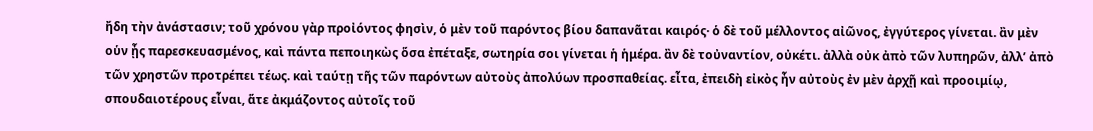ἤδη τὴν ἀνάστασιν; τοῦ χρόνου γὰρ προἰόντος φησὶν, ὁ μὲν τοῦ παρόντος βίου δαπανᾶται καιρός· ὁ δὲ τοῦ μέλλοντος αἰῶνος, ἐγγύτερος γίνεται. ἂν μὲν οὑν ᾖς παρεσκευασμένος, καὶ πάντα πεποιηκὼς ὅσα ἐπέταξε, σωτηρία σοι γίνεται ἡ ἡμέρα. ἂν δὲ τοὐναντίον, οὐκέτι. ἀλλὰ οὐκ ἀπὸ τῶν λυπηρῶν, ἀλλ’ ἀπὸ τῶν χρηστῶν προτρέπει τέως. καὶ ταύτῃ τῆς τῶν παρόντων αὐτοὺς ἀπολύων προσπαθείας. εἶτα, ἐπειδὴ εἰκὸς ἦν αὐτοὺς ἐν μὲν ἀρχῇ καὶ προοιμίῳ, σπουδαιοτέρους εἶναι, ἅτε ἀκμάζοντος αὐτοῖς τοῦ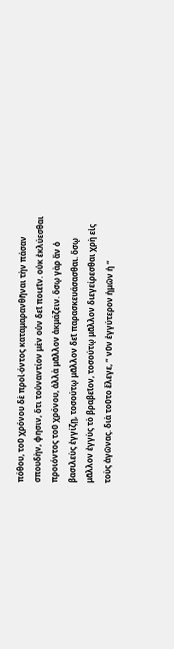πόθου, τοῦ χρόνου δὲ προἰ·όντος καταμαρανθῆναι τὴν πάσαν σπουδὴν, φησιν, ὅτι τοὐναντίον μὲν οὑν δεῖ ποιεῖν. οὐκ ἐκλύεσθαι προιόντος τοῦ χρόνου, ἀλλὰ μᾶλλον ἀκμάζειν. ὅσῳ γὰρ ἂν ὁ βασιλεὺς ἐγγίζῃ, τοσούτῳ μᾶλλον δεῖ παρασκευάσασθαι. ὅσῳ μᾶλλον ἐγγὺς τὸ βραβεῖον, τοσούτῳ μᾶλλον διεγείρεσθαι χρὴ εἰς τοὺς ἀγῶνας. διὰ τοῦτο ἔλεγε, “ νῦν ἐγγύτερον ἡμῶν ἡ “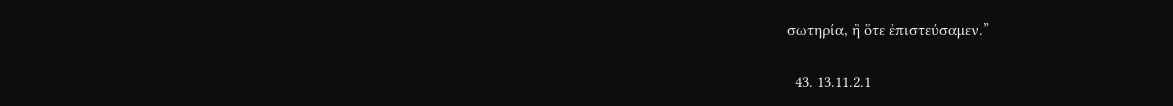σωτηρία, ἢ ὅτε ἐπιστεύσαμεν.”

  43. 13.11.2.1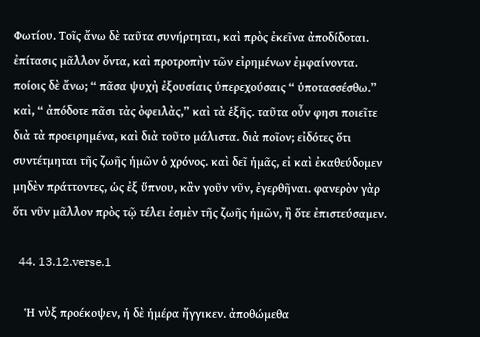Φωτίου. Τοῖς ἄνω δὲ ταῦτα συνήρτηται, καὶ πρὸς ἐκεῖνα ἀποδίδοται. ἐπίτασις μᾶλλον ὄντα, καὶ προτροπὴν τῶν εἰρημένων ἐμφαίνοντα. ποίοις δὲ ἄνω; “ πᾶσα ψυχὴ ἐξουσίαις ὑπερεχούσαις “ ὑποτασσέσθω.” καὶ, “ ἀπόδοτε πᾶσι τὰς ὀφειλὰς,” καὶ τὰ ἑξῆς. ταῦτα οὖν φησι ποιεῖτε διὰ τὰ προειρημένα, καὶ διὰ τοῦτο μάλιστα. διὰ ποῖον; εἰδότες ὅτι συντέτμηται τῆς ζωῆς ἡμῶν ὁ χρόνος. καὶ δεῖ ἡμᾶς, εἰ καὶ ἐκαθεύδομεν μηδὲν πράττοντες, ὡς ἐξ ὕπνου, κἂν γοῦν νῦν, ἐγερθῆναι. φανερὸν γὰρ ὅτι νῦν μᾶλλον πρὸς τῷ τέλει ἐσμὲν τῆς ζωῆς ἡμῶν, ἢ ὅτε ἐπιστεύσαμεν.

  44. 13.12.verse.1

    Ἡ νὺξ προέκοψεν, ἡ δὲ ἡμέρα ἤγγικεν. ἀποθώμεθα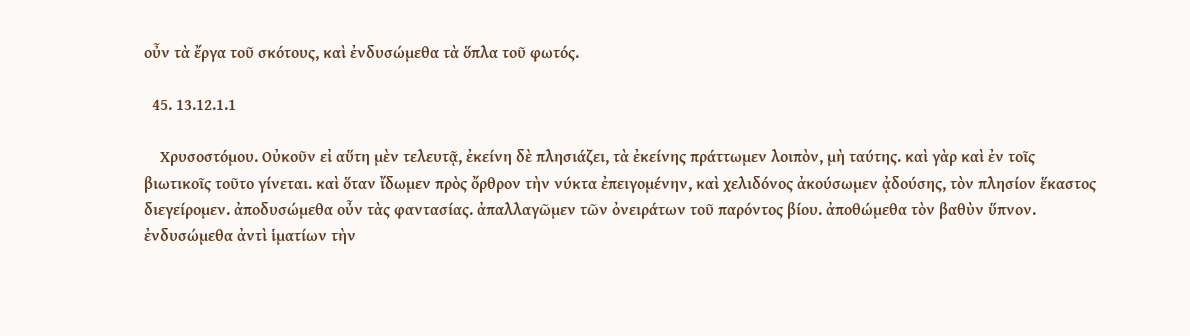οὖν τὰ ἔργα τοῦ σκότους, καὶ ἐνδυσώμεθα τὰ ὅπλα τοῦ φωτός.

  45. 13.12.1.1

    Χρυσοστόμου. Οὐκοῦν εἰ αὕτη μὲν τελευτᾷ, ἐκείνη δὲ πλησιάζει, τὰ ἐκείνης πράττωμεν λοιπὸν, μὴ ταύτης. καὶ γὰρ καὶ ἐν τοῖς βιωτικοῖς τοῦτο γίνεται. καὶ ὅταν ἴδωμεν πρὸς ὄρθρον τὴν νύκτα ἐπειγομένην, καὶ χελιδόνος ἀκούσωμεν ᾀδούσης, τὸν πλησίον ἕκαστος διεγείρομεν. ἀποδυσώμεθα οὖν τὰς φαντασίας. ἀπαλλαγῶμεν τῶν ὀνειράτων τοῦ παρόντος βίου. ἀποθώμεθα τὸν βαθὺν ὕπνον. ἐνδυσώμεθα ἀντὶ ἱματίων τὴν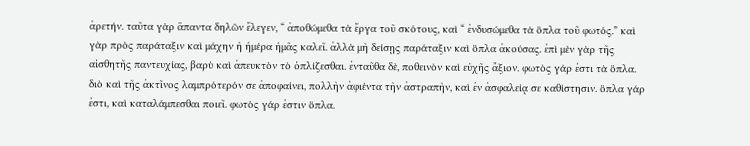ἀρετήν. ταῦτα γὰρ ἅπαντα δηλῶν ἔλεγεν, “ ἀποθώμεθα τὰ ἔργα τοῦ σκότους, καὶ “ ἐνδυσώμεθα τὰ ὅπλα τοῦ φωτός.” καὶ γὰρ πρὸς παράταξιν καὶ μάχην ἡ ἡμέρα ἡμᾶς καλεῖ. ἀλλὰ μὴ δείσῃς παράταξιν καὶ ὅπλα ἀκούσας. ἐπὶ μὲν γὰρ τῆς αἰσθητῆς παντευχίας, βαρὺ καὶ ἀπευκτὸν τὸ ὁπλίζεσθαι. ἐνταῦθα δὲ, ποθεινὸν καὶ εὐχῆς ἄξιον. φωτὸς γάρ ἐστι τὰ ὅπλα. διὸ καὶ τῆς ἀκτῖνος λαμπρότερόν σε ἀποφαίνει, πολλὴν ἀφιέντα τὴν ἀστραπὴν, καὶ ἐν ἀσφαλείᾳ σε καθίστησιν. ὅπλα γάρ ἐστι, καὶ καταλάμπεσθαι ποιεῖ. φωτὸς γάρ ἐστιν ὅπλα.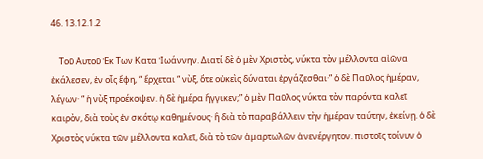46. 13.12.1.2

    Τοῦ Αυτοῦ Ἐκ Των Κατα Ἰωάννην. Διατί δὲ ὁ μὲν Χριστὸς, νύκτα τὸν μέλλοντα αἰῶνα ἐκάλεσεν, ἐν οἷς ἔφη, “ ἔρχεται “ νὺξ, ὅτε οὐκεὶς δύναται ἐργάζεσθαι·” ὁ δὲ Παῦλος ἡμέραν, λέγων· “ ἡ νὺξ προέκοψεν. ἡ δὲ ἡμέρα ἤγγικεν;” ὁ μὲν Παῦλος νύκτα τὸν παρόντα καλεῖ καιρὸν, διὰ τοὺς ἐν σκότῳ καθημένους· ἣ διὰ τὸ παραβάλλειν τὴν ἡμέραν ταύτην, ἐκείνῃ. ὁ δὲ Χριστὸς νύκτα τῶν μέλλοντα καλεῖ, διὰ τὸ τῶν ἁμαρτωλῶν ἀνενέργητον. πιστοῖς τοίνυν ὁ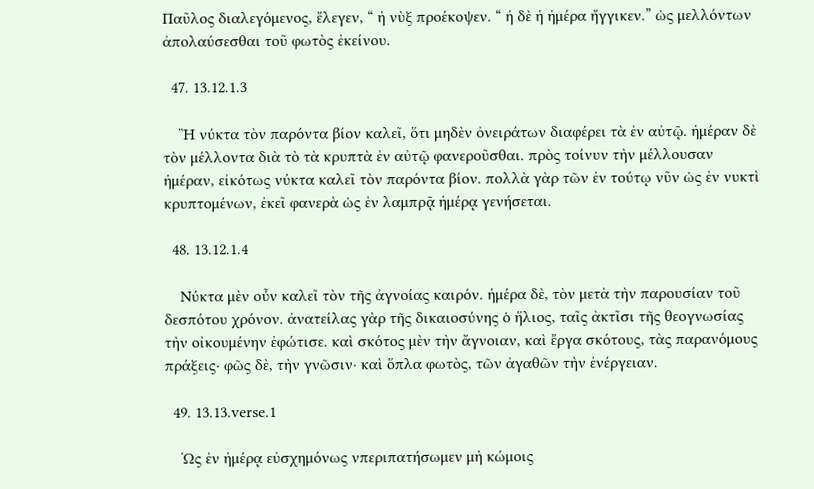Παῦλος διαλεγόμενος, ἔλεγεν, “ ἡ νὺξ προέκοψεν. “ ἡ δὲ ἡ ἡμέρα ἤγγικεν.” ὡς μελλόντων ἀπολαύσεσθαι τοῦ φωτὸς ἐκείνου.

  47. 13.12.1.3

    Ἢ νύκτα τὸν παρόντα βίον καλεῖ, ὅτι μηδὲν ὀνειράτων διαφέρει τὰ ἐν αὐτῷ. ἡμέραν δὲ τὸν μέλλοντα διὰ τὸ τὰ κρυπτὰ ἐν αὐτῷ φανεροῦσθαι. πρὸς τοίνυν τὴν μέλλουσαν ἡμέραν, εἰκότως νύκτα καλεῖ τὸν παρόντα βίον. πολλὰ γὰρ τῶν ἐν τούτῳ νῦν ὡς ἐν νυκτὶ κρυπτομένων, ἐκεῖ φανερὰ ὡς ἐν λαμπρᾷ ἡμέρᾳ γενήσεται.

  48. 13.12.1.4

    Νύκτα μὲν οὖν καλεῖ τὸν τῆς ἀγνοίας καιρόν. ἡμέρα δὲ, τὸν μετὰ τὴν παρουσίαν τοῦ δεσπότου χρόνον. ἀνατείλας γὰρ τῆς δικαιοσύνης ὁ ἥλιος, ταῖς ἀκτῖσι τῆς θεογνωσίας τὴν οἰκουμένην ἐφώτισε. καὶ σκότος μὲν τὴν ἄγνοιαν, καὶ ἔργα σκότους, τὰς παρανόμους πράξεις· φῶς δὲ, τὴν γνῶσιν· καὶ ὅπλα φωτὸς, τῶν ἀγαθῶν τὴν ἐνέργειαν.

  49. 13.13.verse.1

    Ὡς ἐν ἡμέρᾳ εὐσχημόνως νπεριπατήσωμεν μὴ κώμοις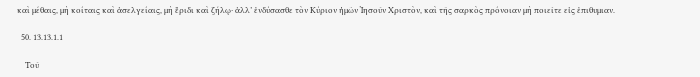καὶ μέθαις, μὴ κοίταις καὶ ἀσελγείαις, μὴ ἔριδι καὶ ζήλῳ· ἀλλ’ ἐνδύσασθε τὸν Κύριον ἡμῶν Ἰησοῦν Χριστὸν, καὶ τῆς σαρκὸς πρόνοιαν μὴ ποιεῖτε εἰς ἐπιθυμιαν.

  50. 13.13.1.1

    Τοῦ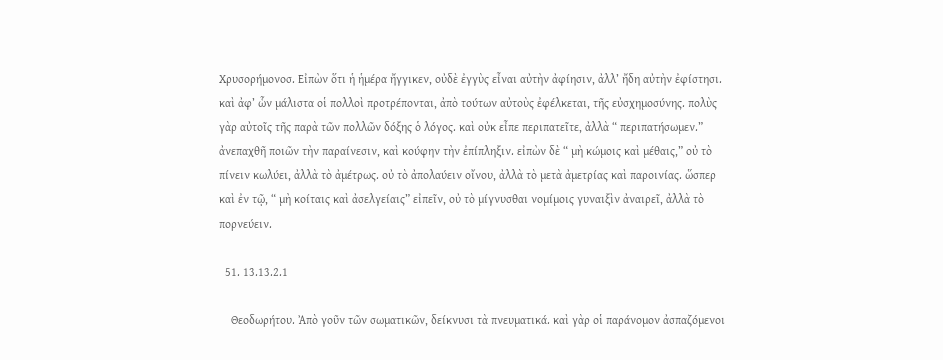Χρυσορήμονοσ. Εἰπὼν ὅτι ἡ ἡμέρα ἤγγικεν, οὐδὲ ἐγγὺς εἶναι αὐτὴν ἀφίησιν, ἀλλ’ ἤδη αὐτὴν ἐφίστησι. καὶ ἀφ’ ὧν μάλιστα οἱ πολλοὶ προτρέπονται, ἀπὸ τούτων αὐτοὺς ἐφέλκεται, τῆς εὐσχημοσύνης. πολὺς γὰρ αὐτοῖς τῆς παρὰ τῶν πολλῶν δόξης ὁ λόγος. καὶ οὐκ εἶπε περιπατεῖτε, ἀλλὰ “ περιπατήσωμεν.” ἀνεπαχθῆ ποιῶν τὴν παραίνεσιν, καὶ κούφην τὴν ἐπίπληξιν. εἰπὼν δὲ “ μὴ κώμοις καὶ μέθαις,” οὐ τὸ πίνειν κωλύει, ἀλλὰ τὸ ἀμέτρως. οὐ τὸ ἀπολαύειν οἴνου, ἀλλὰ τὸ μετὰ ἀμετρίας καὶ παροινίας. ὥσπερ καὶ ἐν τῷ, “ μὴ κοίταις καὶ ἀσελγείαις” εἰπεῖν, οὐ τὸ μίγνυσθαι νομίμοις γυναιξὶν ἀναιρεῖ, ἀλλὰ τὸ πορνεύειν.

  51. 13.13.2.1

    Θεοδωρήτου. Ἀπὸ γοῦν τῶν σωματικῶν, δείκνυσι τὰ πνευματικά. καὶ γὰρ οἱ παράνομον ἀσπαζόμενοι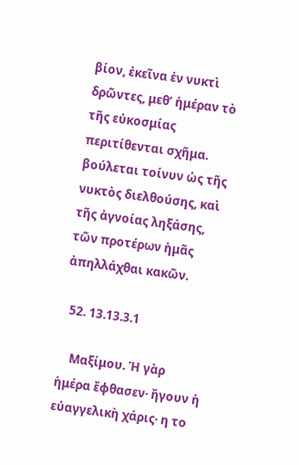βίον, ἐκεῖνα ἐν νυκτὶ δρῶντες, μεθ’ ἡμέραν τὸ τῆς εὐκοσμίας περιτίθενται σχῆμα. βούλεται τοίνυν ὡς τῆς νυκτὸς διελθούσης, καὶ τῆς ἀγνοίας ληξάσης, τῶν προτέρων ἡμᾶς ἀπηλλάχθαι κακῶν.

  52. 13.13.3.1

    Μαξίμου. Ἡ γὰρ ἡμέρα ἔφθασεν· ἤγουν ἡ εὐαγγελικὴ χάρις· η το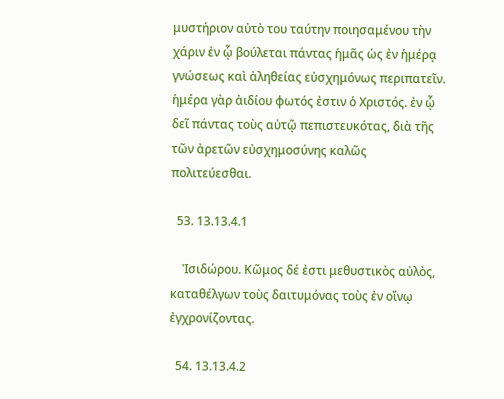μυστήριον αὐτὸ του ταύτην ποιησαμένου τὴν χάριν ἐν ᾧ βούλεται πάντας ἡμᾶς ὡς ἐν ἡμέρᾳ γνώσεως καὶ ἀληθείας εὐσχημόνως περιπατεῖν. ἡμέρα γὰρ ἀιδίου φωτός ἐστιν ὁ Χριστός. ἐν ᾧ δεῖ πάντας τοὺς αὐτῷ πεπιστευκότας, διὰ τῆς τῶν ἀρετῶν εὐσχημοσύνης καλῶς πολιτεύεσθαι.

  53. 13.13.4.1

    Ἰσιδώρου. Κῶμος δέ ἐστι μεθυστικὸς αὐλὸς, καταθέλγων τοὺς δαιτυμόνας τοὺς ἐν οἴνῳ ἐγχρονίζοντας.

  54. 13.13.4.2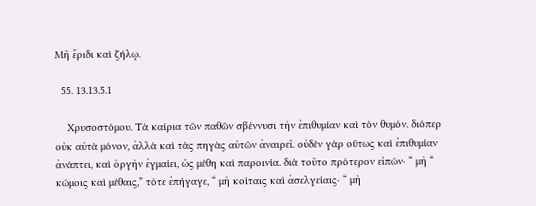Μῆ ἔριδι καὶ ζήλῳ.

  55. 13.13.5.1

    Χρυσοστόμου. Τὰ καίρια τῶν παθῶν σβέννυσι τὴν ἐπιθυμίαν καὶ τὸν θυμόν. διόπερ οὐκ αὐτὰ μόνον, ἀλλὰ καὶ τὰς πηγὰς αὐτῶν ἀναιρεῖ. οὐδὲν γὰρ οὕτως καὶ ἐπιθυμίαν ἀνάπτει, καὶ ὀργὴν ἐγμαίει, ὡς μέθη καὶ παροινία. διὰ τοῦτο πρότερον εἰπών· “ μὴ “ κώμοις καὶ μέθαις,” τότε ἐπήγαγε, “ μὴ κοίταις καὶ ἀσελγείαις· “ μὴ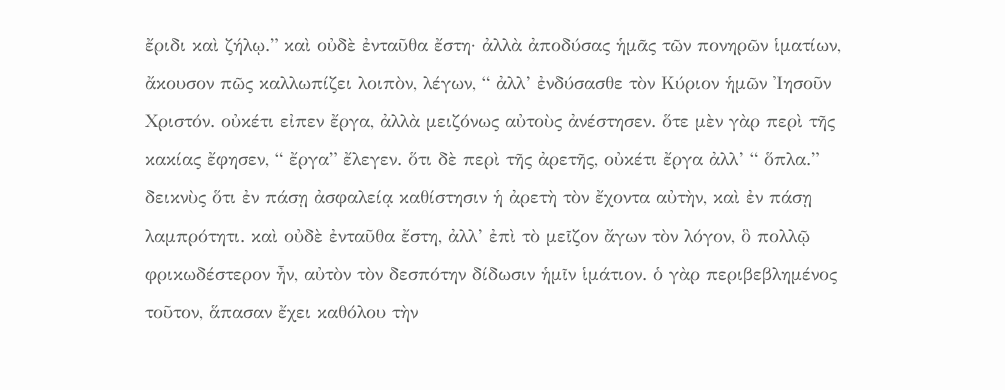ἔριδι καὶ ζήλῳ.” καὶ οὐδὲ ἐνταῦθα ἔστη· ἀλλὰ ἀποδύσας ἡμᾶς τῶν πονηρῶν ἱματίων, ἄκουσον πῶς καλλωπίζει λοιπὸν, λέγων, “ ἀλλ’ ἐνδύσασθε τὸν Κύριον ἡμῶν Ἰησοῦν Χριστόν. οὐκέτι εἰπεν ἔργα, ἀλλὰ μειζόνως αὐτοὺς ἀνέστησεν. ὅτε μὲν γὰρ περὶ τῆς κακίας ἔφησεν, “ ἔργα” ἔλεγεν. ὅτι δὲ περὶ τῆς ἀρετῆς, οὐκέτι ἔργα ἀλλ’ “ ὅπλα.” δεικνὺς ὅτι ἐν πάσῃ ἀσφαλείᾳ καθίστησιν ἡ ἀρετὴ τὸν ἔχοντα αὐτὴν, καὶ ἐν πάσῃ λαμπρότητι. καὶ οὐδὲ ἐνταῦθα ἔστη, ἀλλ’ ἐπὶ τὸ μεῖζον ἄγων τὸν λόγον, ὃ πολλῷ φρικωδέστερον ἦν, αὐτὸν τὸν δεσπότην δίδωσιν ἡμῖν ἱμάτιον. ὁ γὰρ περιβεβλημένος τοῦτον, ἅπασαν ἔχει καθόλου τὴν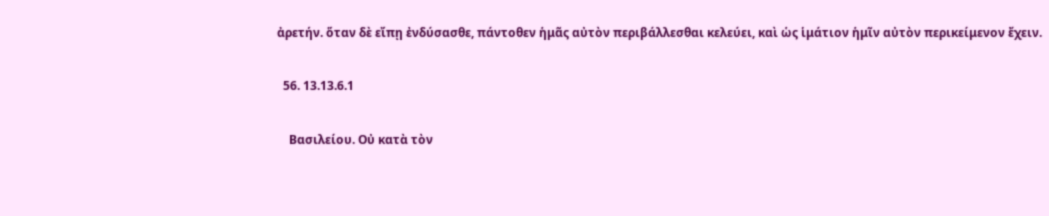ἀρετήν. ὅταν δὲ εἴπῃ ἐνδύσασθε, πάντοθεν ἡμᾶς αὐτὸν περιβάλλεσθαι κελεύει, καὶ ὡς ἱμάτιον ἡμῖν αὐτὸν περικείμενον ἔχειν.

  56. 13.13.6.1

    Βασιλείου. Οὐ κατὰ τὸν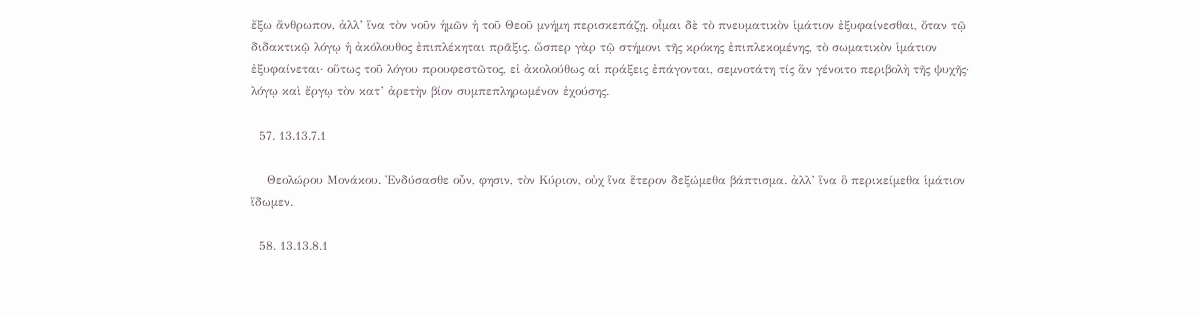ἔξω ἄνθρωπον, ἀλλ’ ἵνα τὸν νοῦν ἡμῶν ἡ τοῦ Θεοῦ μνήμη περισκεπάζῃ. οἶμαι δὲ τὸ πνευματικὸν ἱμάτιον ἐξυφαίνεσθαι, ὅταν τῷ διδακτικῷ λόγῳ ἡ ἀκόλουθος ἐπιπλέκηται πρᾶξις. ὥσπερ γὰρ τῷ στήμονι τῆς κρόκης ἐπιπλεκομένης, τὸ σωματικὸν ἱμάτιον ἐξυφαίνεται· οὕτως τοῦ λόγου προυφεστῶτος, εἰ ἀκολούθως αἱ πράξεις ἐπάγονται, σεμνοτάτη τίς ἃν γένοιτο περιβολὴ τῆς ψυχῆς· λόγῳ καὶ ἔργῳ τὸν κατ’ ἀρετὴν βίον συμπεπληρωμένον ἐχούσης.

  57. 13.13.7.1

    Θεολώρου Μονάκου. Ἐνδύσασθε οὖν, φησιν, τὸν Κύριον, οὐχ ἵνα ἕτερον δεξώμεθα βάπτισμα. ἀλλ’ ἵνα ὃ περικείμεθα ἱμάτιον ἴδωμεν.

  58. 13.13.8.1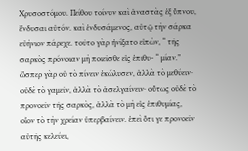Χρυσοστόμου. Πείθου τοίνυν καὶ ἀναστὰς ἐξ ὕπνου, ἔνδυσαι αὐτόν. καὶ ἐνδυσάμενος, αὐτῷ τὴν σάρκα εὐήνιον πάρεχε. τοῦτο γὰρ ἠνίξατο εἰπὼν, “ τῆς σαρκὸς πρόνοιαν μὴ ποιεῖσθε εἰς ἐπιθυ- “ μίαν.” ὥσπερ γὰρ οὐ τὸ πίνειν ἐκώλυσεν, ἀλλὰ τὸ μεθύειν· οὐδὲ τὸ γαμεῖν, ἀλλὰ τὸ ἀσελγαίνειν· οὕτως οὐδὲ τὸ προνοεῖν τῆς σαρκὸς, ἀλλὰ τὸ μὴ εἰς ἐπιθυμίας, οἷον τὸ τὴν χρείαν ὑπερβαίνειν. ἐπεὶ ὅτι γε προνοεῖν αὐτῆς κελεύει,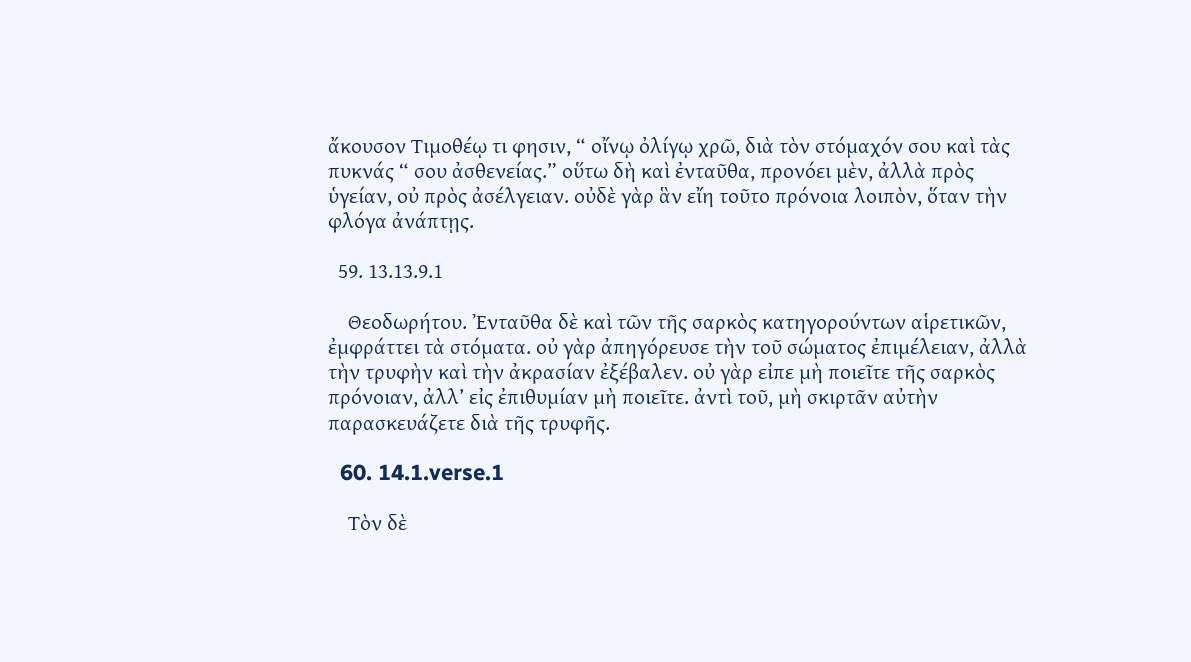ἄκουσον Τιμοθέῳ τι φησιν, “ οἴνῳ ὀλίγῳ χρῶ, διὰ τὸν στόμαχόν σου καὶ τὰς πυκνάς “ σου ἀσθενείας.” οὕτω δὴ καὶ ἐνταῦθα, προνόει μὲν, ἀλλὰ πρὸς ὑγείαν, οὐ πρὸς ἀσέλγειαν. οὐδὲ γὰρ ἃν εἴη τοῦτο πρόνοια λοιπὸν, ὅταν τὴν φλόγα ἀνάπτῃς.

  59. 13.13.9.1

    Θεοδωρήτου. Ἐνταῦθα δὲ καὶ τῶν τῆς σαρκὸς κατηγορούντων αἱρετικῶν, ἐμφράττει τὰ στόματα. οὐ γὰρ ἀπηγόρευσε τὴν τοῦ σώματος ἐπιμέλειαν, ἀλλὰ τὴν τρυφὴν καὶ τὴν ἀκρασίαν ἐξέβαλεν. οὐ γὰρ εἰπε μὴ ποιεῖτε τῆς σαρκὸς πρόνοιαν, ἀλλ’ εἰς ἐπιθυμίαν μὴ ποιεῖτε. ἀντὶ τοῦ, μὴ σκιρτᾶν αὐτὴν παρασκευάζετε διὰ τῆς τρυφῆς.

  60. 14.1.verse.1

    Τὸν δὲ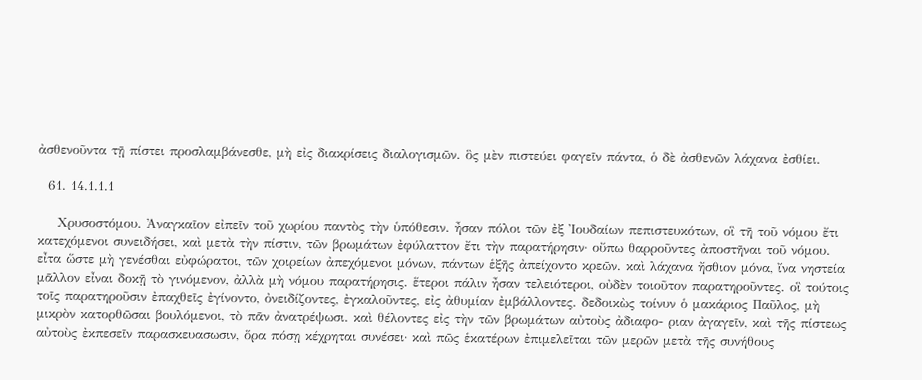ἀσθενοῦντα τῇ πίστει προσλαμβάνεσθε, μὴ εἰς διακρίσεις διαλογισμῶν. ὃς μὲν πιστεύει φαγεῖν πάντα, ὁ δὲ ἀσθενῶν λάχανα ἐσθίει.

  61. 14.1.1.1

    Χρυσοστόμου. Ἀναγκαῖον εἰπεῖν τοῦ χωρίου παντὸς τὴν ὑπόθεσιν. ἦσαν πόλοι τῶν ἐξ Ἰουδαίων πεπιστευκότων, οἳ τῆ τοῦ νόμου ἔτι κατεχόμενοι συνειδήσει, καὶ μετὰ τὴν πίστιν, τῶν βρωμάτων ἐφύλαττον ἔτι τὴν παρατήρησιν· οὔπω θαρροῦντες ἀποστῆναι τοῦ νόμου. εἶτα ὥστε μὴ γενέσθαι εὐφώρατοι, τῶν χοιρείων ἀπεχόμενοι μόνων, πάντων ἑξῆς ἀπείχοντο κρεῶν. καὶ λάχανα ἤσθιον μόνα, ἴνα νηστεία μᾶλλον εἶναι δοκῇ τὸ γινόμενον, ἀλλὰ μὴ νόμου παρατήρησις. ἕτεροι πάλιν ἦσαν τελειότεροι, οὐδὲν τοιοῦτον παρατηροῦντες. οἳ τούτοις τοῖς παρατηροῦσιν ἐπαχθεῖς ἐγίνοντο, ὀνειδίζοντες, ἐγκαλοῦντες, εἰς ἀθυμίαν ἐμβάλλοντες. δεδοικὼς τοίνυν ὁ μακάριος Παῦλος, μὴ μικρὸν κατορθῶσαι βουλόμενοι, τὸ πᾶν ἀνατρέψωσι. καὶ θέλοντες εἰς τὴν τῶν βρωμάτων αὐτοὺς ἀδιαφο- ριαν ἀγαγεῖν, καὶ τῆς πίστεως αὐτοὺς ἐκπεσεῖν παρασκευασωσιν, ὅρα πόσῃ κέχρηται συνέσει· καὶ πῶς ἑκατέρων ἐπιμελεῖται τῶν μερῶν μετὰ τῆς συνήθους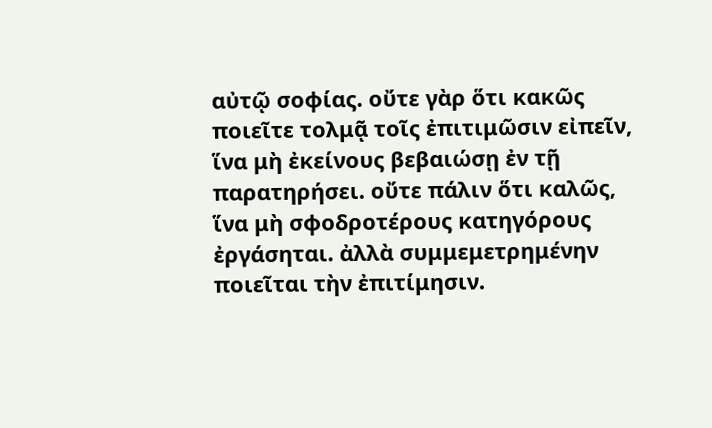αὐτῷ σοφίας. οὔτε γὰρ ὅτι κακῶς ποιεῖτε τολμᾷ τοῖς ἐπιτιμῶσιν εἰπεῖν, ἵνα μὴ ἐκείνους βεβαιώσῃ ἐν τῇ παρατηρήσει. οὔτε πάλιν ὅτι καλῶς, ἵνα μὴ σφοδροτέρους κατηγόρους ἐργάσηται. ἀλλὰ συμμεμετρημένην ποιεῖται τὴν ἐπιτίμησιν.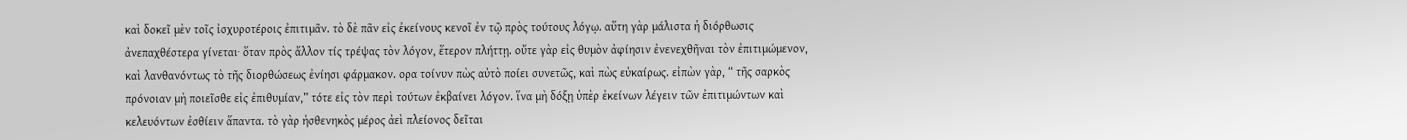καὶ δοκεῖ μὲν τοῖς ἰσχυροτέροις ἐπιτιμᾶν. τὸ δὲ πᾶν εἰς ἐκείνους κενοῖ ἐν τῷ πρὸς τούτους λόγῳ. αὕτη γὰρ μάλιστα ἡ διόρθωσις ἀνεπαχθέστερα γίνεται· ὅταν πρὸς ἄλλον τίς τρέψας τὸν λόγον, ἕτερον πλήττῃ. οὔτε γὰρ εἰς θυμὸν ἀφίησιν ἐνενεχθῆναι τὸν ἐπιτιμώμενον, καὶ λανθανόντως τὸ τῆς διορθώσεως ἐνίησι φάρμακον. ορα τοίνυν πὼς αὐτὸ ποίει συνετῶς, καὶ πὼς εὐκαίρως. εἰπὼν γὰρ, “ τῆς σαρκὸς πρόνοιαν μὴ ποιεῖσθε εἰς ἐπιθυμίαν,” τότε εἰς τὸν περὶ τούτων ἐκβαίνει λόγον. ἵνα μὴ δόξῃ ὑπὲρ ἐκείνων λέγειν τῶν ἐπιτιμώντων καὶ κελευόντων ἐσθίειν ἅπαντα. τὸ γὰρ ἠσθενηκὸς μέρος ἀεὶ πλείονος δεῖται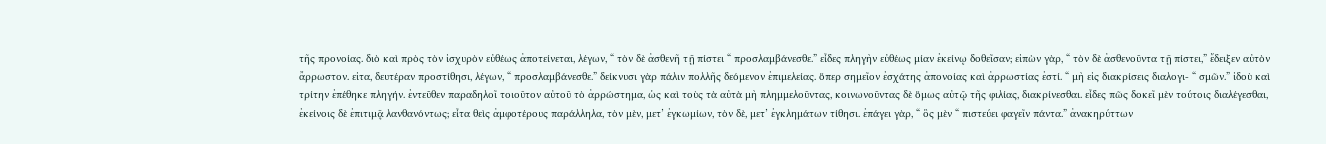τῆς προνοίας. διὸ καὶ πρὸς τὸν ἰσχυρὸν εὐθέως ἀποτείνεται, λέγων, “ τὸν δὲ ἀσθενῆ τῇ πίστει “ προσλαμβάνεσθε.” εἶδες πληγὴν εὐθέως μίαν ἐκείνῳ δοθεῖσαν; εἰπὼν γὰρ, “ τὸν δὲ ἀσθενοῦντα τῇ πίστει,” ἔδειξεν αὐτὸν ἄρρωστον. εἰτα, δευτέραν προστίθησι, λέγων, “ προσλαμβάνεσθε.” δείκνυσι γὰρ πάλιν πολλῆς δεόμενον ἐπιμελείας. ὅπερ σημεῖον ἐσχάτης ἀπονοίας καὶ ἀρρωστίας ἐστί. “ μὴ εἰς διακρίσεις διαλογι- “ σμῶν.” ἰδοὺ καὶ τρίτην ἐπέθηκε πληγήν. ἐντεῦθεν παραδηλοῖ τοιοῦτον αὐτοῦ τὸ ἀρρώστημα, ὡς καὶ τοὺς τὰ αὐτὰ μὴ πλημμελοῦντας, κοινωνοῦντας δὲ ὅμως αὐτῷ τῆς φιλίας, διακρίνεσθαι. εἶδες πῶς δοκεῖ μὲν τούτοις διαλέγεσθαι, ἐκείνοις δὲ ἐπιτιμᾷ λανθανόντως; εἶτα θεὶς ἀμφοτέρους παράλληλα, τὸν μὲν, μετ’ ἐγκωμίων, τὸν δὲ, μετ’ ἐγκλημάτων τίθησι. ἐπάγει γὰρ, “ ὃς μὲν “ πιστεύει φαγεῖν πάντα.” ἀνακηρύττων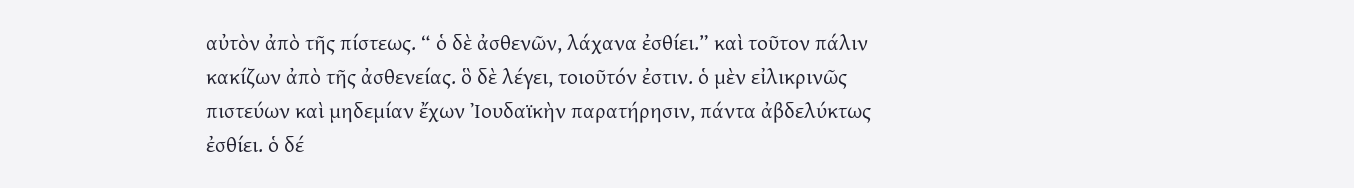αὐτὸν ἀπὸ τῆς πίστεως. “ ὁ δὲ ἀσθενῶν, λάχανα ἐσθίει.” καὶ τοῦτον πάλιν κακίζων ἀπὸ τῆς ἀσθενείας. ὃ δὲ λέγει, τοιοῦτόν ἐστιν. ὁ μὲν εἰλικρινῶς πιστεύων καὶ μηδεμίαν ἔχων Ἰουδαϊκὴν παρατήρησιν, πάντα ἀβδελύκτως ἐσθίει. ὁ δέ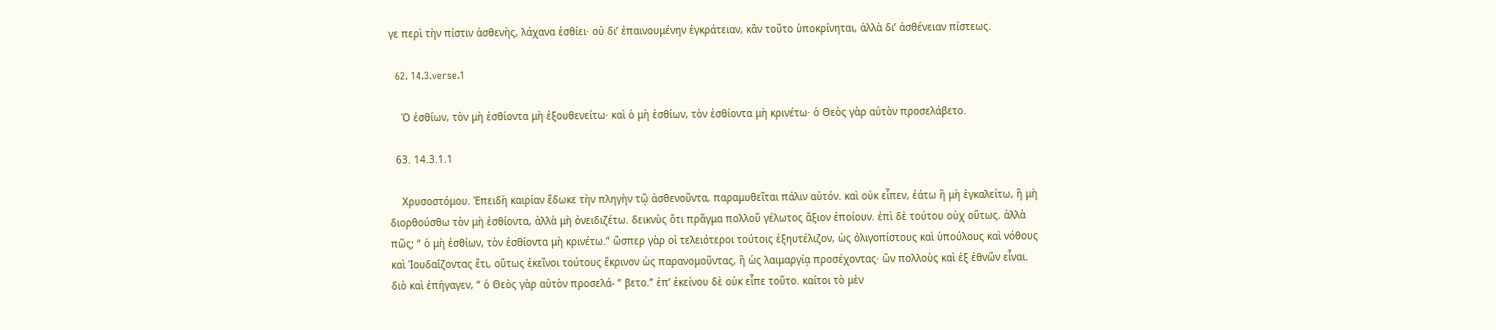γε περὶ τὴν πίστιν ἀσθενὴς, λάχανα ἐσθίει· οὐ δι’ ἐπαινουμένην ἐγκράτειαν, κἂν τοῦτο ὑποκρίνηται, ἀλλὰ δι’ ἀσθένειαν πίστεως.

  62. 14.3.verse.1

    Ὁ ἐσθίων, τὸν μὴ ἐσθίοντα μὴ ἐξουθενείτω· καὶ ὁ μὴ ἐσθίων, τὸν ἐσθίοντα μὴ κρινέτω· ὁ Θεὸς γὰρ αὐτὸν προσελάβετο.

  63. 14.3.1.1

    Χρυσοστόμου. Ἐπειδὴ καιρίαν ἔδωκε τὴν πληγὴν τῷ ἀσθενοῦντα, παραμυθεῖται πάλιν αὐτόν. καὶ οὐκ εἶπεν, ἐάτω ἣ μὴ ἐγκαλείτω, ἣ μὴ διορθούσθω τὸν μὴ ἐσθίοντα, ἀλλὰ μὴ ὀνειδιζέτω. δεικνὺς ὅτι πρᾶγμα πολλοῦ γέλωτος ἄξιον ἐποίουν. ἐπὶ δὲ τούτου οὐχ οὕτως. ἀλλὰ πῶς; “ ὁ μὴ ἐσθίων, τὸν ἐσθίοντα μὴ κρινέτω.” ὥσπερ γὰρ οἱ τελειότεροι τούτοις ἐξηυτέλιζον, ὡς ὀλιγοπίστους καὶ ὑπούλους καὶ νόθους καὶ Ἰουδαΐζοντας ἔτι, οὕτως ἐκεῖνοι τούτους ἔκρινον ὡς παρανομοῦντας, ἣ ὡς λαιμαργίᾳ προσέχοντας· ὣν πολλοὺς καὶ ἐξ ἐθνῶν εἶναι. διὸ καὶ ἐπήγαγεν, “ ὁ Θεὸς γὰρ αὐτὸν προσελά- “ βετο.” ἐπ’ ἐκείνου δὲ οὐκ εἶπε τοῦτο. καίτοι τὸ μὲν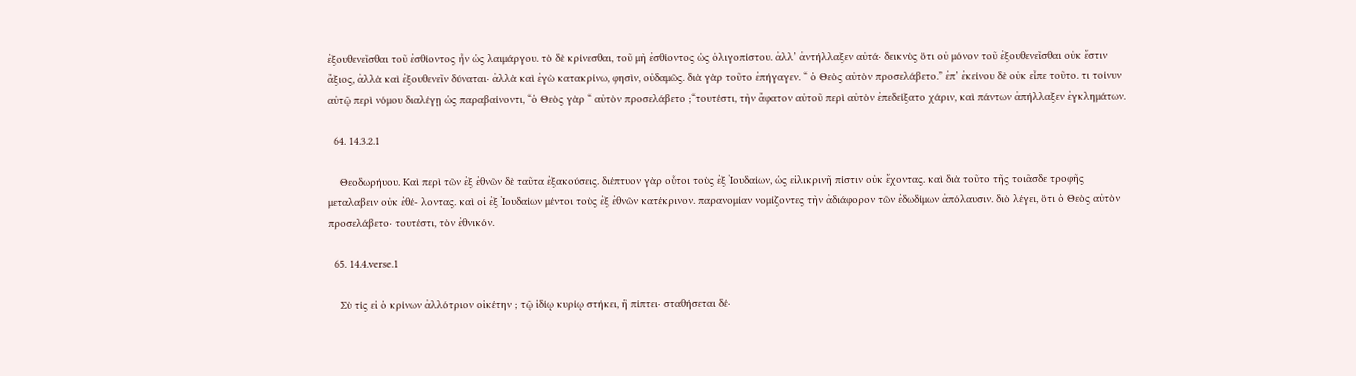ἐξουθενεῖσθαι τοῦ ἐσθίοντος ἦν ὡς λαιμάργου. τὸ δὲ κρίνεσθαι, τοῦ μὴ ἐσθίοντος ὡς ὀλιγοπίστου. ἀλλ’ ἀντήλλαξεν αὐτά· δεικνὺς ὅτι οὐ μόνον τοῦ ἐξουθενεῖσθαι οὐκ ἔστιν ἄξιος, ἀλλὰ καὶ ἐξουθενεῖν δύναται· ἀλλὰ καὶ ἐγὼ κατακρίνω, φησὶν, οὐδαμῶς. διὰ γὰρ τοῦτο ἐπήγαγεν. “ ὁ Θεὸς αὐτὸν προσελάβετο.” ἐπ’ ἐκείνου δὲ οὐκ εἶπε τοῦτο. τι τοίνυν αὐτῷ περὶ νόμου διαλέγῃ ὡς παραβαίνοντι, “ὁ Θεὸς γὰρ “ αὐτὸν προσελάβετο ;“τουτέστι, τὴν ἄφατον αὐτοῦ περὶ αὐτὸν ἐπεδείξατο χάριν, καὶ πάντων ἀπήλλαξεν ἐγκλημάτων.

  64. 14.3.2.1

    Θεοδωρήυου. Καὶ περὶ τῶν ἐξ ἐθνῶν δὲ ταῦτα ἐξακούσεις. διέπτυον γὰρ οὗτοι τοὺς ἐξ Ἰουδαίων, ὡς εἰλικρινῆ πίστιν oὐκ ἔχοντας. καὶ διὰ τοῦτο τῆς τοιᾶσδε τροφῆς μεταλαβειν οὐκ ἐθέ- λοντας. καὶ οἱ ἐξ Ἰουδαίων μέντοι τοὺς ἐξ ἐθνῶν κατέκρινον. παρανομίαν νομίζοντες τὴν ἀδιάφορον τῶν ἐδωδίμων ἀπόλαυσιν. διὸ λέγει, ὅτι ὁ Θεὸς αὐτὸν προσελάβετο· τουτέστι, τὸν ἐθνικόν.

  65. 14.4.verse.1

    Σὺ τίς εἰ ὁ κρίνων ἀλλότριον οἰκέτην ; τῷ ἰδίῳ κυρίῳ στήκει, ἣ πίπτει· σταθήσεται δέ·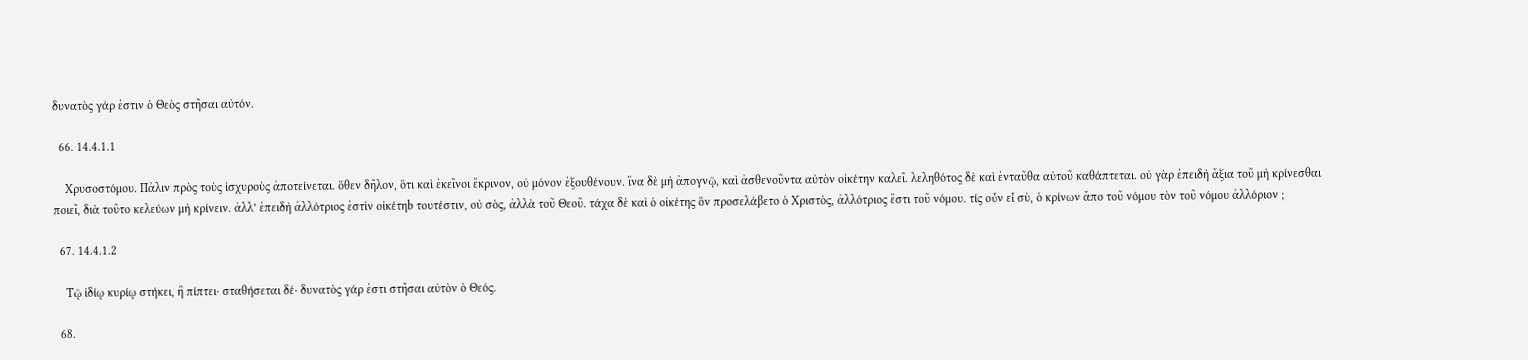δυνατὸς γάρ ἐστιν ὁ Θεὸς στῆσαι αὐτόν.

  66. 14.4.1.1

    Χρυσοστόμου. Πἀλιν πρὸς τοὺς ἰσχυροὺς ἀποτείνεται. ὅθεν δῆλον, ὅτι καὶ ἐκεῖνοι ἔκρινον, οὐ μόνον ἐξουθένουν. ἵνα δὲ μὴ ἀπογνῷ, καὶ ἀσθενοῦντα αὐτὸν οἰκέτην καλεῖ. λεληθότος δὲ καὶ ἐνταῦθα αὐτοῦ καθάπτεται. οὐ γὰρ ἐπειδὴ ἄξια τοῦ μὴ κρίνεσθαι ποιεῖ, διὰ τοῦτο κελεύων μὴ κρίνειν. ἀλλ’ ἐπειδὴ ἀλλότριος ἐστὶν οἰκέτηb τουτέστιν, οὐ σὸς, ἀλλὰ τοῦ Θεοῦ. τάχα δὲ καὶ ὁ οἰκέτης ὃν προσελάβετο ὁ Χριστὸς, ἀλλότριος ἔστι τοῦ νόμου. τίς οὖν εἶ σὺ, ὁ κρίνων ἄπο τοῦ νόμου τὸν τοῦ νόμου ἀλλόριον ;

  67. 14.4.1.2

    Τῷ ἰδίῳ κυρίῳ στήκει, ἣ πίπτει· σταθήσεται δέ· δυνατὸς γάρ ἐστι στῆσαι αὐτὸν ὁ Θεός.

  68.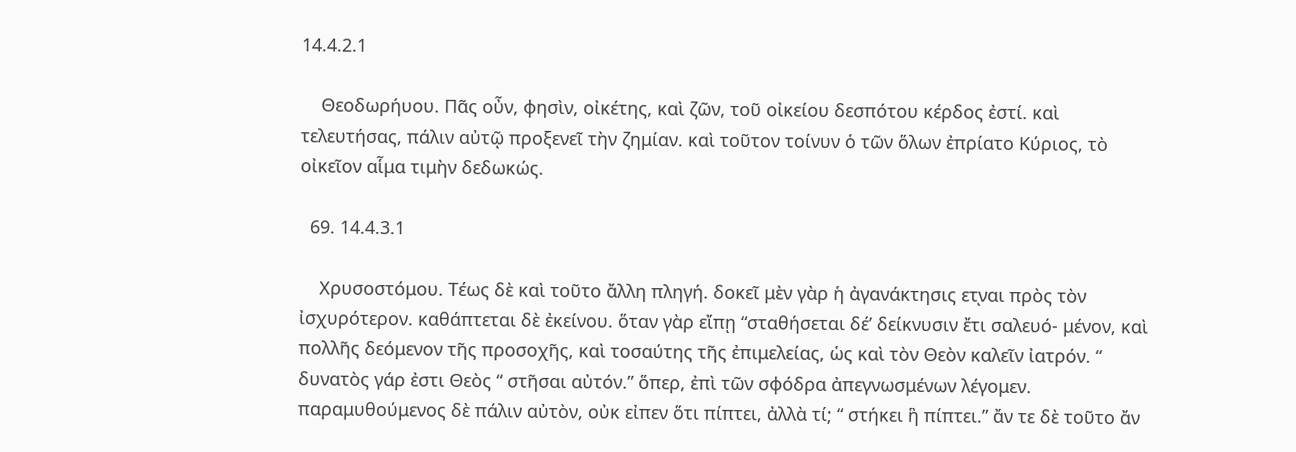14.4.2.1

    Θεοδωρήυου. Πᾶς οὖν, φησὶν, οἰκέτης, καὶ ζῶν, τοῦ οἰκείου δεσπότου κέρδος ἐστί. καὶ τελευτήσας, πάλιν αὐτῷ προξενεῖ τὴν ζημίαν. καὶ τοῦτον τοίνυν ὁ τῶν ὅλων ἐπρίατο Κύριος, τὸ οἰκεῖον αἷμα τιμὴν δεδωκώς.

  69. 14.4.3.1

    Χρυσοστόμου. Τέως δὲ καὶ τοῦτο ἄλλη πληγή. δοκεῖ μὲν γὰρ ἡ ἀγανάκτησις ετͅναι πρὸς τὸν ἰσχυρότερον. καθάπτεται δὲ ἐκείνου. ὅταν γὰρ εἴπῃ “σταθήσεται δέ’ δείκνυσιν ἔτι σαλευό- μένον, καὶ πολλῆς δεόμενον τῆς προσοχῆς, καὶ τοσαύτης τῆς ἐπιμελείας, ὡς καὶ τὸν Θεὸν καλεῖν ἰατρόν. “ δυνατὸς γάρ ἐστι Θεὸς “ στῆσαι αὐτόν.” ὅπερ, ἐπὶ τῶν σφόδρα ἀπεγνωσμένων λέγομεν. παραμυθούμενος δὲ πάλιν αὐτὸν, οὐκ εἰπεν ὅτι πίπτει, ἀλλὰ τί; “ στήκει ἣ πίπτει.” ἄν τε δὲ τοῦτο ἄν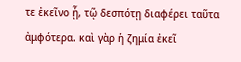τε ἐκεῖνο ᾖ, τῷ δεσπότῃ διαφέρει ταῦτα ἀμφότερα. καὶ γὰρ ἡ ζημία ἐκεῖ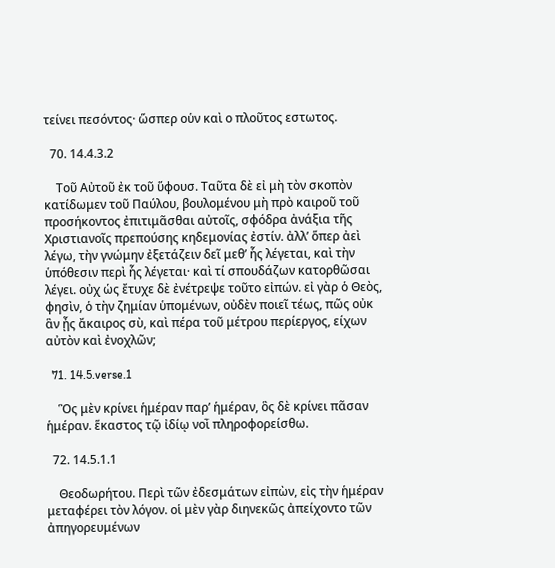τείνει πεσόντος· ὥσπερ οὑν καὶ ο πλοῦτος εστωτος.

  70. 14.4.3.2

    Τοῦ Αὐτοῦ ἐκ τοῦ ὕφουσ. Ταῦτα δὲ εἰ μὴ τὸν σκοπὸν κατίδωμεν τοῦ Παύλου, βουλομένου μὴ πρὸ καιροῦ τοῦ προσήκοντος ἐπιτιμᾶσθαι αὐτοῖς, σφόδρα ἀνάξια τῆς Χριστιανοῖς πρεπούσης κηδεμονίας ἐστίν. ἀλλ’ ὅπερ ἀεὶ λέγω, τὴν γνώμην ἐξετάζειν δεῖ μεθ’ ἧς λέγεται, καὶ τὴν ὑπόθεσιν περὶ ἧς λέγεται· καὶ τί σπουδάζων κατορθῶσαι λέγει. οὐχ ὡς ἔτυχε δὲ ἐνέτρεψε τοῦτο εἰπών. εἰ γὰρ ὁ Θεὸς, φησὶν, ὁ τὴν ζημίαν ὑπομένων, οὐδὲν ποιεῖ τέως, πῶς οὐκ ἃν ᾖς ἄκαιρος σὺ, καὶ πέρα τοῦ μέτρου περίεργος, είχων αὐτὸν καὶ ἐνοχλῶν;

  71. 14.5.verse.1

    Ὃς μὲν κρίνει ἡμέραν παρ’ ἡμέραν, ὃς δὲ κρίνει πᾶσαν ἡμέραν. ἕκαστος τῷ ἰδίῳ νοῒ πληροφορείσθω.

  72. 14.5.1.1

    Θεοδωρήτου. Περὶ τῶν ἐδεσμάτων εἰπὼν, εἰς τὴν ἡμέραν μεταφέρει τὸν λόγον. οἱ μὲν γὰρ διηνεκῶς ἀπείχοντο τῶν ἀπηγορευμένων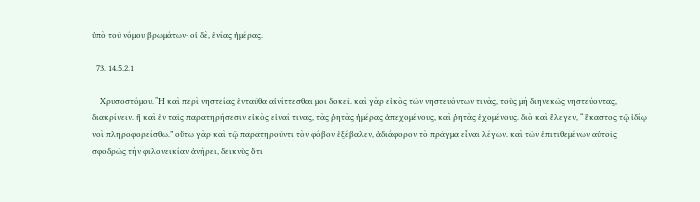ὑπὸ τοῦ νόμου βρωμάτων· οἱ δὲ, ἐνίας ἡμέρας.

  73. 14.5.2.1

    Χρυσοστόμου. Ἣ καὶ περὶ νηστείας ἐνταῦθα αἰνίττεσθαι μοι δοκεῖ. καὶ γὰρ εἰκὸς τῶν νηστευόντων τινὰς, τοὺς μὴ διηνεκῶς νηστεύοντας, διακρίνειν. ἣ καὶ ἐν ταῖς παρατηρήσεσιν εἰκὸς εἰναί τινας, τὰς ῥητὰς ἡμέρας ἀπεχομένους, καὶ ῥητὰς ἐχομένους. διὸ καὶ ἔλεγεν, “ ἕκαστος τῷ ἰδίῳ νοὶ πληροφορείσθω.” οὕτω γὰρ καὶ τῷ παρατηροῦντι τὸν φόβον ἐξέβαλεν, ἀδιάφορον τὸ πρᾶγμα εἶναι λέγων. καὶ τῶν ἐπιτιθεμένων αὐτοῖς σφοδρῶς τὴν φιλονεικίαν ἀνήρει, δεικνὺς ὅτι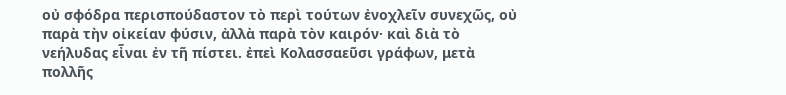οὐ σφόδρα περισπούδαστον τὸ περὶ τούτων ἐνοχλεῖν συνεχῶς, οὐ παρὰ τὴν οἰκείαν φύσιν, ἀλλὰ παρὰ τὸν καιρόν· καὶ διὰ τὸ νεήλυδας εἶναι ἐν τῆ πίστει. ἐπεὶ Κολασσαεῦσι γράφων, μετὰ πολλῆς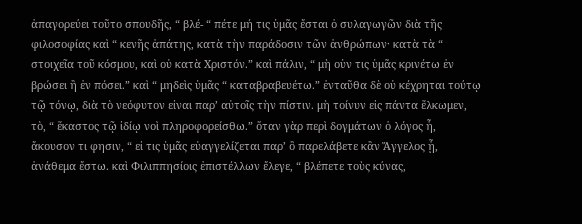ἀπαγορεύει τοῦτο σπουδῆς, “ βλέ- “ πέτε μή τις ὑμᾶς ἔσται ὁ συλαγωγῶν διὰ τῆς φιλοσοφίας καὶ “ κενῆς ἀπάτης, κατὰ τὴν παράδοσιν τῶν ἀνθρώπων· κατὰ τὰ “ στοιχεῖα τοῦ κόσμου, καὶ οὐ κατὰ Χριστόν.” καὶ πάλιν, “ μὴ οὑν τις ὑμᾶς κρινέτω ἐν βρώσει ἢ ἐν πόσει.” καὶ “ μηδεὶς ὑμᾶς “ καταβραβευέτω.” ἐνταῦθα δὲ οὐ κέχρηται τούτῳ τῷ τόνῳ, διὰ τὸ νεόφυτον εἰναι παρ’ αὐτοῖς τὴν πίστιν. μὴ τοίνυν εἰς πάντα ἕλκωμεν, τὸ, “ ἕκαστος τῷ ἰδίῳ νοὶ πληροφορείσθω.” ὅταν γὰρ περὶ δογμάτων ὁ λόγος ἦ, ἄκουσον τι φησιν, “ εἰ τις ὑμᾶς εὐαγγελίζεται παρ’ ὃ παρελάβετε κἂν Ἄγγελος ᾖ, ἀνάθεμα ἔστω. καὶ Φιλιππησίοις ἐπιστέλλων ἔλεγε, “ βλέπετε τοὺς κύνας,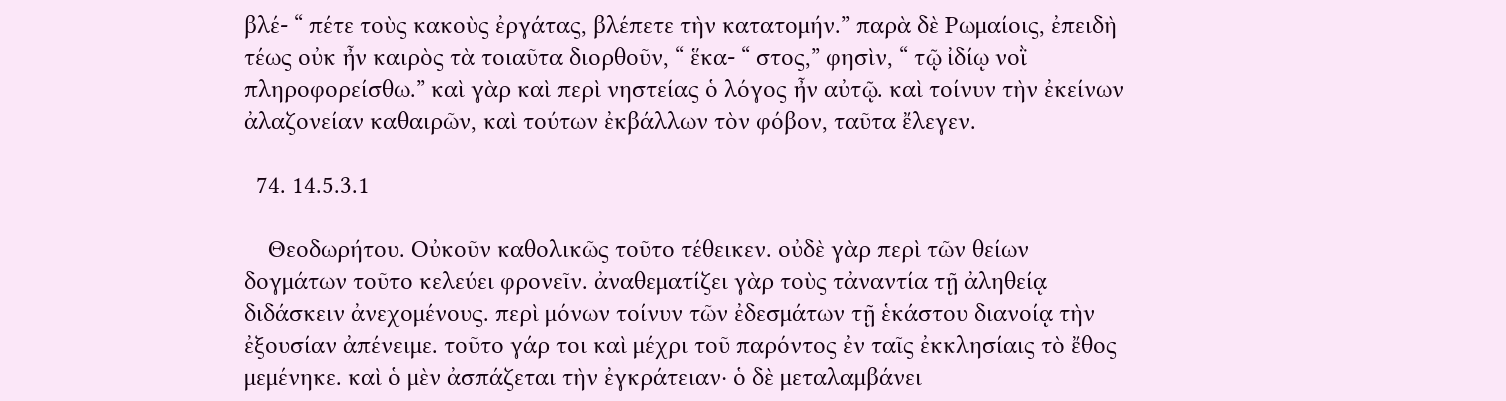βλέ- “ πέτε τοὺς κακοὺς ἐργάτας, βλέπετε τὴν κατατομήν.” παρὰ δὲ Ρωμαίοις, ἐπειδὴ τέως οὐκ ἦν καιρὸς τὰ τοιαῦτα διορθοῦν, “ ἕκα- “ στος,” φησὶν, “ τῷ ἰδίῳ νοῒ πληροφορείσθω.” καὶ γὰρ καὶ περὶ νηστείας ὁ λόγος ἦν αὐτῷ. καὶ τοίνυν τὴν ἐκείνων ἀλαζονείαν καθαιρῶν, καὶ τούτων ἐκβάλλων τὸν φόβον, ταῦτα ἔλεγεν.

  74. 14.5.3.1

    Θεοδωρήτου. Οὐκοῦν καθολικῶς τοῦτο τέθεικεν. οὐδὲ γὰρ περὶ τῶν θείων δογμάτων τοῦτο κελεύει φρονεῖν. ἀναθεματίζει γὰρ τοὺς τἀναντία τῇ ἀληθείᾳ διδάσκειν ἀνεχομένους. περὶ μόνων τοίνυν τῶν ἐδεσμάτων τῇ ἑκάστου διανοίᾳ τὴν ἐξουσίαν ἀπένειμε. τοῦτο γάρ τοι καὶ μέχρι τοῦ παρόντος ἐν ταῖς ἐκκλησίαις τὸ ἔθος μεμένηκε. καὶ ὁ μὲν ἀσπάζεται τὴν ἐγκράτειαν· ὁ δὲ μεταλαμβάνει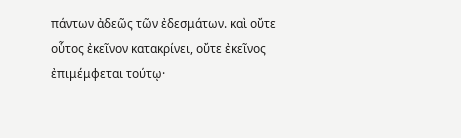πάντων ἀδεῶς τῶν ἐδεσμάτων. καὶ οὔτε οὗτος ἐκεῖνον κατακρίνει, οὔτε ἐκεῖνος ἐπιμέμφεται τούτῳ·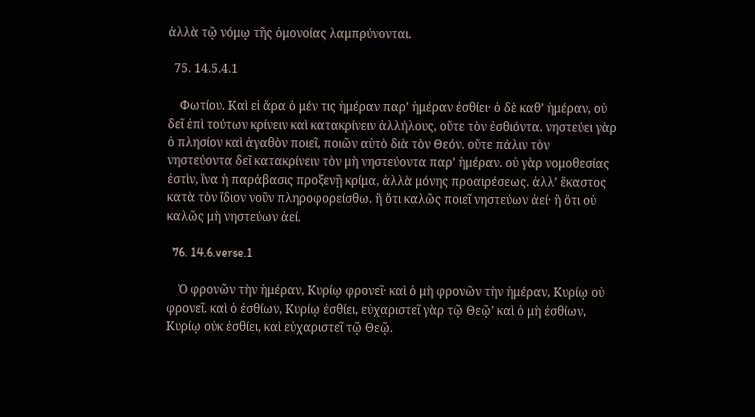ἀλλὰ τῷ νόμῳ τῆς ὁμονοίας λαμπρύνονται.

  75. 14.5.4.1

    Φωτίου. Καὶ εἰ ἄρα ὁ μέν τις ἡμέραν παρ’ ἡμέραν ἐσθίει· ὁ δὲ καθ’ ἡμέραν, οὐ δεῖ ἐπὶ τούτων κρίνειν καὶ κατακρίνειν ἀλλήλους, οὔτε τὸν ἐσθιόντα. νηστεύει γὰρ ὁ πλησίον καὶ ἀγαθὸν ποιεῖ, ποιῶν αὐτὸ διὰ τὸν Θεόν. οὔτε πάλιν τὸν νηστεύοντα δεῖ κατακρίνειν τὸν μὴ νηστεύοντα παρ’ ἡμέραν. οὐ γὰρ νομοθεσίας ἐστὶν, ἵνα ἡ παράβασις προξενῇ κρίμα, ἀλλὰ μόνης προαιρέσεως. ἀλλ’ ἕκαστος κατὰ τὸν ἴδιον νοῦν πληροφορείσθω. ἢ ὅτι καλῶς ποιεῖ νηστεύων ἀεί· ἢ ὅτι οὐ καλῶς μὴ νηστεύων ἀεί.

  76. 14.6.verse.1

    Ὁ φρονῶν τὴν ἡμέραν, Κυρίῳ φρονεῖ· καὶ ὁ μὴ φρονῶν τὴν ἡμέραν, Κυρίῳ οὐ φρονεῖ. καὶ ὁ ἐσθίων, Κυρίῳ ἐσθίει, εὐχαριστεῖ γὰρ τῷ Θεῷ’ καὶ ὁ μὴ ἐσθίων, Κυρίῳ οὐκ ἐσθίει, καὶ εὐχαριστεῖ τῷ Θεῷ.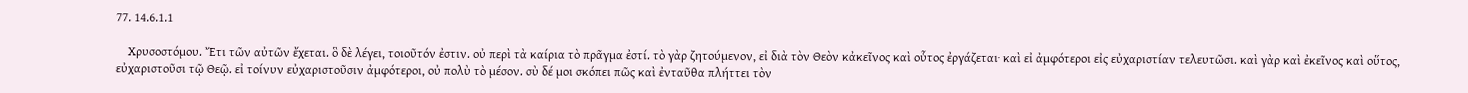77. 14.6.1.1

    Χρυσοστόμου. Ἔτι τῶν αὐτῶν ἔχεται. ὃ δὲ λέγει, τοιοῦτόν ἐστιν. οὐ περὶ τὰ καίρια τὸ πρᾶγμα ἐστί. τὸ γὰρ ζητούμενον, εἰ διὰ τὸν Θεὸν κἀκεῖνος καὶ οὗτος ἐργάζεται· καὶ εἰ ἀμφότεροι εἰς εὐχαριστίαν τελευτῶσι. καὶ γὰρ καὶ ἐκεῖνος καὶ οὕτος, εὐχαριστοῦσι τῷ Θεῷ. εἰ τοίνυν εὐχαριστοῦσιν ἀμφότεροι, οὐ πολὺ τὸ μέσον. σὺ δέ μοι σκόπει πῶς καὶ ἐνταῦθα πλήττει τὸν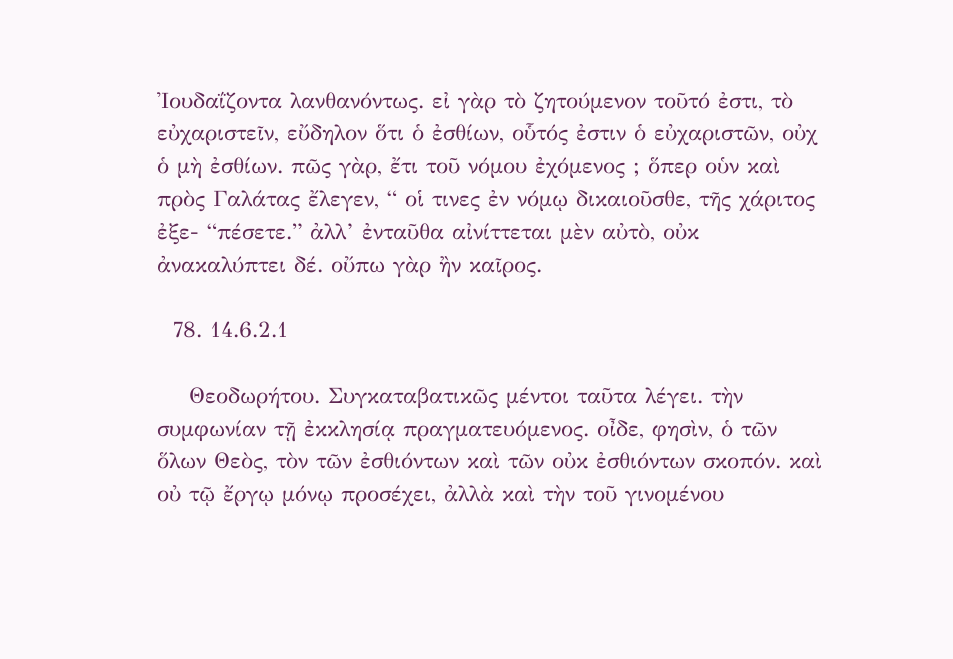Ἰουδαΐζοντα λανθανόντως. εἰ γὰρ τὸ ζητούμενον τοῦτό ἐστι, τὸ εὐχαριστεῖν, εὔδηλον ὅτι ὁ ἐσθίων, οὗτός ἐστιν ὁ εὐχαριστῶν, οὐχ ὁ μὴ ἐσθίων. πῶς γὰρ, ἔτι τοῦ νόμου ἐχόμενος ; ὅπερ οὑν καὶ πρὸς Γαλάτας ἔλεγεν, “ οἱ τινες ἐν νόμῳ δικαιοῦσθε, τῆς χάριτος ἐξε- “πέσετε.” ἀλλ’ ἐνταῦθα αἰνίττεται μὲν αὐτὸ, οὐκ ἀνακαλύπτει δέ. οὔπω γὰρ ἢν καῖρος.

  78. 14.6.2.1

    Θεοδωρήτου. Συγκαταβατικῶς μέντοι ταῦτα λέγει. τὴν συμφωνίαν τῇ ἐκκλησίᾳ πραγματευόμενος. οἶδε, φησὶν, ὁ τῶν ὅλων Θεὸς, τὸν τῶν ἐσθιόντων καὶ τῶν οὐκ ἐσθιόντων σκοπόν. καὶ οὐ τῷ ἔργῳ μόνῳ προσέχει, ἀλλὰ καὶ τὴν τοῦ γινομένου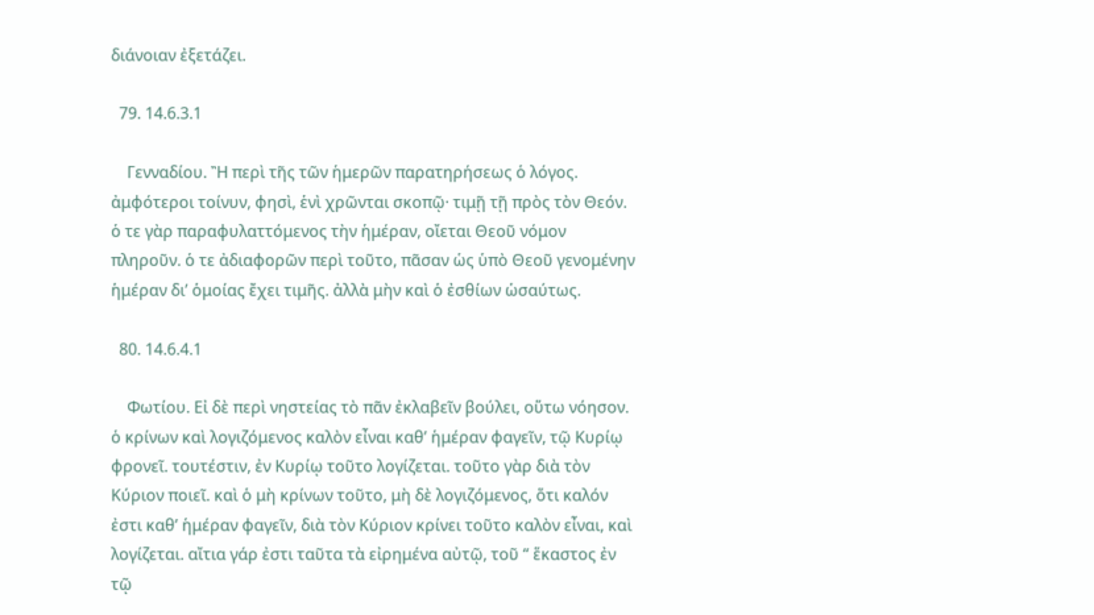διάνοιαν ἐξετάζει.

  79. 14.6.3.1

    Γενναδίου. Ἢ περὶ τῆς τῶν ἡμερῶν παρατηρήσεως ὁ λόγος. ἀμφότεροι τοίνυν, φησὶ, ἑνὶ χρῶνται σκοπῷ· τιμῇ τῇ πρὸς τὸν Θεόν. ὁ τε γὰρ παραφυλαττόμενος τὴν ἡμέραν, οἴεται Θεοῦ νόμον πληροῦν. ὁ τε ἀδιαφορῶν περὶ τοῦτο, πᾶσαν ὡς ὑπὸ Θεοῦ γενομένην ἡμέραν δι’ ὁμοίας ἔχει τιμῆς. ἀλλὰ μὴν καὶ ὁ ἐσθίων ὡσαύτως.

  80. 14.6.4.1

    Φωτίου. Εἰ δὲ περὶ νηστείας τὸ πᾶν ἐκλαβεῖν βούλει, οὕτω νόησον. ὁ κρίνων καὶ λογιζόμενος καλὸν εἶναι καθ’ ἡμέραν φαγεῖν, τῷ Κυρίῳ φρονεῖ. τουτέστιν, ἐν Κυρίῳ τοῦτο λογίζεται. τοῦτο γὰρ διὰ τὸν Κύριον ποιεῖ. καὶ ὁ μὴ κρίνων τοῦτο, μὴ δὲ λογιζόμενος, ὅτι καλόν ἐστι καθ’ ἡμέραν φαγεῖν, διὰ τὸν Κύριον κρίνει τοῦτο καλὸν εἶναι, καὶ λογίζεται. αἴτια γάρ ἐστι ταῦτα τὰ εἰρημένα αὐτῷ, τοῦ “ ἕκαστος ἐν τῷ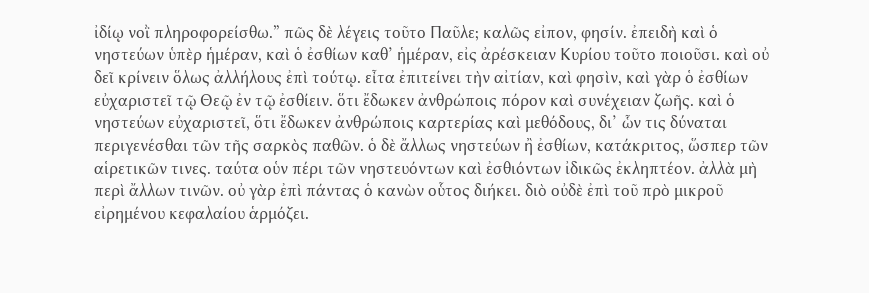ἰδίῳ νοῒ πληροφορείσθω.” πῶς δὲ λέγεις τοῦτο Παῦλε; καλῶς εἰπον, φησίν. ἐπειδὴ καὶ ὁ νηστεύων ὑπὲρ ἡμέραν, καὶ ὁ ἐσθίων καθ’ ἡμέραν, εἰς ἀρέσκειαν Κυρίου τοῦτο ποιοῦσι. καὶ οὐ δεῖ κρίνειν ὅλως ἀλλήλους ἐπὶ τούτῳ. εἶτα ἐπιτείνει τὴν αἰτίαν, καὶ φησὶν, καὶ γὰρ ὁ ἐσθίων εὐχαριστεῖ τῷ Θεῷ ἐν τῷ ἐσθίειν. ὅτι ἔδωκεν ἀνθρώποις πόρον καὶ συνέχειαν ζωῆς. καὶ ὁ νηστεύων εὐχαριστεῖ, ὅτι ἔδωκεν ἀνθρώποις καρτερίας καὶ μεθόδους, δι’ ὧν τις δύναται περιγενέσθαι τῶν τῆς σαρκὸς παθῶν. ὁ δὲ ἄλλως νηστεύων ἢ ἐσθίων, κατάκριτος, ὥσπερ τῶν αἱρετικῶν τινες. ταύτα οὑν πέρι τῶν νηστευόντων καὶ ἐσθιόντων ἰδικῶς ἐκληπτέον. ἀλλὰ μὴ περὶ ἄλλων τινῶν. οὐ γὰρ ἐπὶ πάντας ὁ κανὼν οὗτος διήκει. διὸ οὐδὲ ἐπὶ τοῦ πρὸ μικροῦ εἰρημένου κεφαλαίου ἁρμόζει.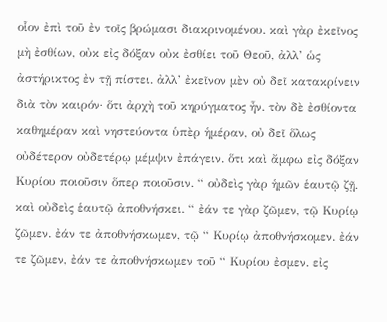οἷον ἐπὶ τοῦ ἐν τοῖς βρώμασι διακρινομένου. καὶ γὰρ ἐκεῖνος μὴ ἐσθίων, οὐκ εἰς δόξαν οὐκ ἐσθίει τοῦ Θεοῦ, ἀλλ’ ὡς ἀστήρικτος ἐν τῇ πίστει. ἀλλ’ ἐκεῖνον μὲν οὐ δεῖ κατακρίνειν διὰ τὸν καιρόν· ὅτι ἀρχὴ τοῦ κηρύγματος ἦν. τὸν δὲ ἐσθίοντα καθημέραν καὶ νηστεύοντα ὑπὲρ ἡμέραν, οὐ δεῖ ὅλως οὐδέτερον οὐδετέρῳ μέμψιν ἐπάγειν. ὅτι καὶ ἄμφω εἰς δόξαν Κυρίου ποιοῦσιν ὅπερ ποιοῦσιν. “ οὐδεὶς γὰρ ἡμῶν ἑαυτῷ ζῇ. καὶ οὐδεὶς ἑαυτῷ ἀποθνήσκει. “ ἐάν τε γὰρ ζῶμεν, τῷ Κυρίῳ ζῶμεν. ἐάν τε ἀποθνήσκωμεν, τῷ “ Κυρίῳ ἀποθνήσκομεν. ἐάν τε ζῶμεν, ἐάν τε ἀποθνήσκωμεν τοῦ “ Κυρίου ἐσμεν. εἰς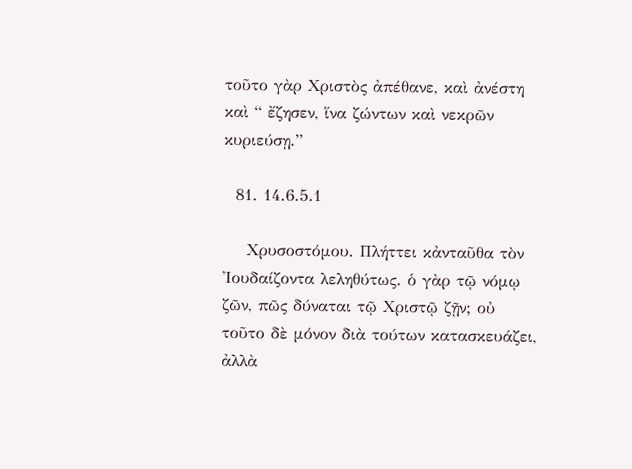τοῦτο γὰρ Χριστὸς ἀπέθανε, καὶ ἀνέστη καὶ “ ἔζησεν, ἵνα ζώντων καὶ νεκρῶν κυριεύσῃ.”

  81. 14.6.5.1

    Χρυσοστόμου. Πλήττει κἀνταῦθα τὸν Ἰουδαίζοντα λεληθύτως. ὁ γὰρ τῷ νόμῳ ζῶν, πῶς δύναται τῷ Χριστῷ ζῇν; οὐ τοῦτο δὲ μόνον διὰ τούτων κατασκευάζει, ἀλλὰ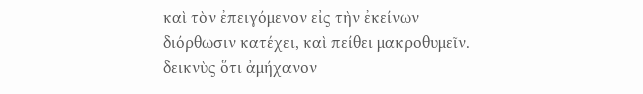καὶ τὸν ἐπειγόμενον εἰς τὴν ἐκείνων διόρθωσιν κατέχει, καὶ πείθει μακροθυμεῖν. δεικνὺς ὅτι ἀμήχανον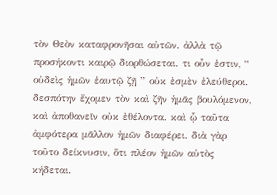τὸν Θεὸν καταφρονῆσαι αὐτῶν. ἀλλὰ τῷ προσήκοντι καιρῷ διορθώσεται. τι οὖν ἐστιν, “ οὐδεὶς ἡμῶν ἑαυτῷ ζῇ ” οὐκ ἐσμὲν ἐλεύθεροι. δεσπότην ἔχομεν τὸν καὶ ζῆν ἡμᾶς βουλόμενον, καὶ ἀποθανεῖν οὐκ ἐθέλοντα. καὶ ᾧ ταῦτα ἀμφότερα μᾶλλον ἡμῶν διαφέρει. διὰ γὰρ τοῦτο δείκνυσιν, ὅτι πλέον ἡμῶν αὐτὸς κήδεται.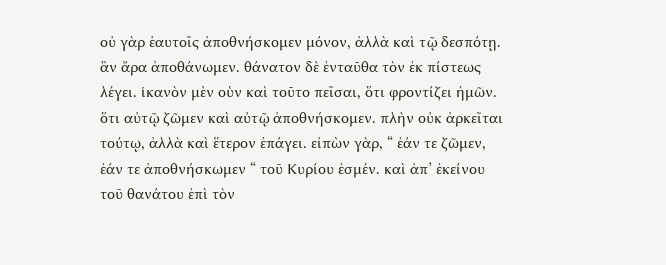οὐ γὰρ ἑαυτοῖς ἀποθνήσκομεν μόνον, ἀλλὰ καὶ τῷ δεσπότῃ. ἃν ἄρα ἀποθάνωμεν. θάνατον δὲ ἐνταῦθα τὸν ἐκ πίστεως λέγει. ἱκανὸν μὲν οὑν καὶ τοῦτο πεῖσαι, ὅτι φροντίζει ἡμῶν. ὅτι αὐτῷ ζῶμεν καὶ αὐτῷ ἀποθνήσκομεν. πλὴν οὐκ ἀρκεῖται τούτῳ, ἀλλὰ καὶ ἕτερον ἐπάγει. εἰπὼν γὰρ, “ ἐάν τε ζῶμεν, ἐάν τε ἀποθνήσκωμεν “ τοῦ Κυρίου ἐσμέν. καὶ ἀπ’ ἐκείνου τοῦ θανάτου ἐπὶ τὸν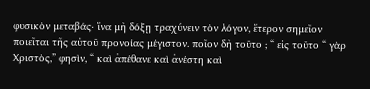φυσικὸν μεταβάς· ἵνα μὴ δόξῃ τραχύνειν τὸν λόγον, ἕτερον σημεῖον ποιεῖται τῆς αὐτοῦ προνοίας μέγιστον. ποῖον δὴ τοῦτο ; “ εἰς τοῦτο “ γὰρ Χριστὸς,” φησὶν, “ καὶ ἀπέθανε καὶ ἀνέστη καὶ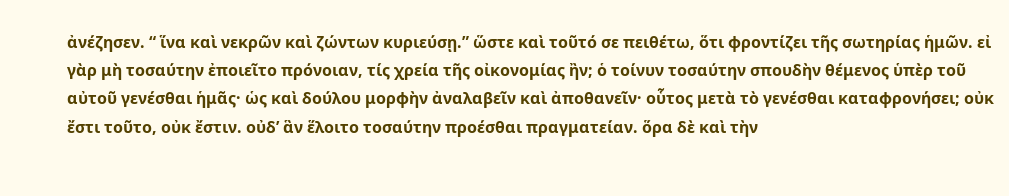ἀνέζησεν. “ ἵνα καὶ νεκρῶν καὶ ζώντων κυριεύσῃ.” ὥστε καὶ τοῦτό σε πειθέτω, ὅτι φροντίζει τῆς σωτηρίας ἡμῶν. εἰ γὰρ μὴ τοσαύτην ἐποιεῖτο πρόνοιαν, τίς χρεία τῆς οἰκονομίας ἢν; ὁ τοίνυν τοσαύτην σπουδὴν θέμενος ὑπὲρ τοῦ αὐτοῦ γενέσθαι ἡμᾶς· ὡς καὶ δούλου μορφὴν ἀναλαβεῖν καὶ ἀποθανεῖν· οὗτος μετὰ τὸ γενέσθαι καταφρονήσει; οὐκ ἔστι τοῦτο, οὐκ ἔστιν. οὐδ’ ἃν ἕλοιτο τοσαύτην προέσθαι πραγματείαν. ὅρα δὲ καὶ τὴν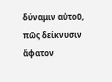δύναμιν αὐτοῦ, πῶς δείκνυσιν ἄφατον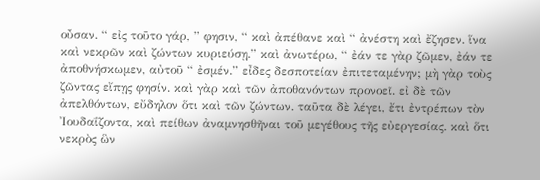οὖσαν. “ εἰς τοῦτο γάρ, ” φησιν, “ καὶ ἀπέθανε καὶ “ ἀνέστη καὶ ἔζησεν. ἵνα καὶ νεκρῶν καὶ ζώντων κυριεύσῃ.” καὶ ἀνωτέρω, “ ἐάν τε γὰρ ζῶμεν, ἐάν τε ἀποθνήσκωμεν, αὐτοῦ “ ἐσμέν.” εἶδες δεσποτείαν ἐπιτεταμένην; μὴ γὰρ τοὺς ζῶντας εἴπῃς φησίν. καὶ γὰρ καὶ τῶν ἀποθανόντων προνοεῖ. εἰ δὲ τῶν ἀπελθόντων, εὔδηλον ὅτι καὶ τῶν ζώντων. ταῦτα δὲ λέγει, ἔτι ἐντρέπων τὸν Ἰουδαΐζοντα, καὶ πείθων ἀναμνησθῆναι τοῦ μεγέθους τῆς εὐεργεσίας. καὶ ὅτι νεκρὸς ὣν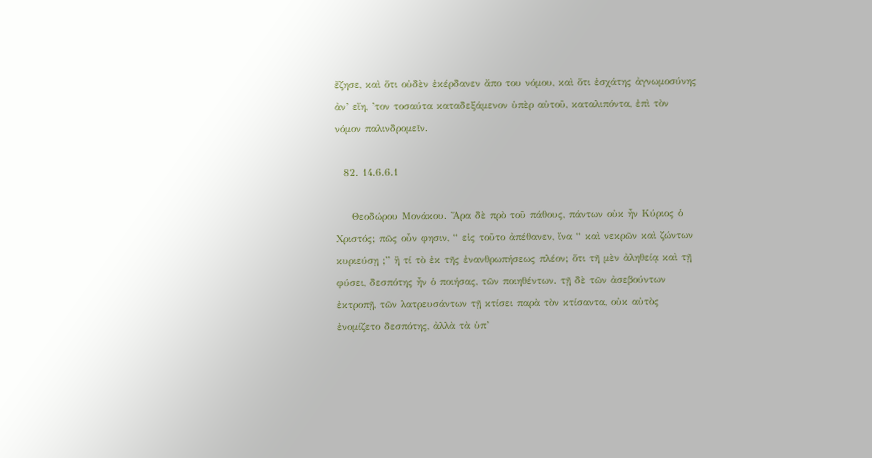ἔζησε, καὶ ὅτι οὐδὲν ἐκέρδανεν ἄπο του νόμου, καὶ ὅτι ἐσχάτης ἀγνωμοσύνης ἀν’ εἴη, ’τον τοσαύτα καταδεξάμενον ὑπὲρ αὐτοῦ, καταλιπόντα, ἐπὶ τὸν νόμον παλινδρομεῖν.

  82. 14.6.6.1

    Θεοδώρου Μονάκου. Ἄρα δὲ πρὸ τοῦ πάθους, πάντων οὐκ ἦν Κύριος ὁ Χριστός; πῶς οὖν φησιν, “ εἰς τοῦτο ἀπέθανεν, ἵνα “ καὶ νεκρῶν καὶ ζώντων κυριεύσῃ ;” ἢ τί τὸ ἐκ τῆς ἐνανθρωπήσεως πλέον; ὅτι τῆ μὲν ἀληθείᾳ καὶ τῇ φύσει, δεσπότης ἦν ὁ ποιήσας, τῶν ποιηθέντων. τῇ δὲ τῶν ἀσεβούντων ἐκτροπῇ, τῶν λατρευσάντων τῇ κτίσει παρὰ τὸν κτίσαντα, οὐκ αὐτὸς ἐνομίζετο δεσπότης, ἀλλὰ τὰ ὑπ’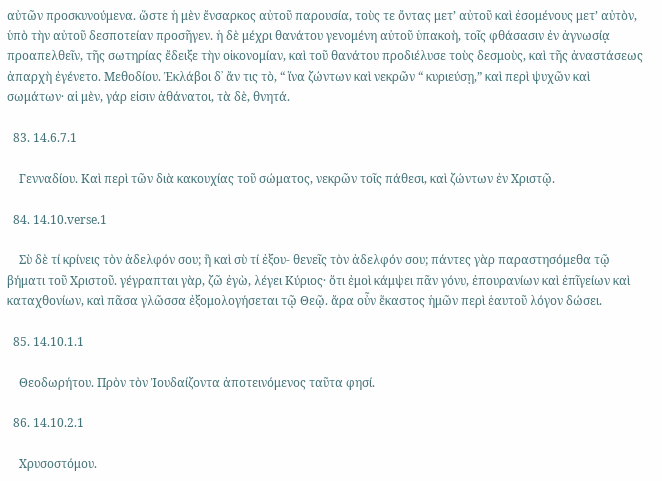αὐτῶν προσκυνούμενα. ὥστε ἡ μὲν ἔνσαρκος αὐτοῦ παρουσία, τοὺς τε ὄντας μετ’ αὐτοῦ καὶ ἐσομένους μετ’ αὐτὸν, ὑπὸ τὴν αὐτοῦ δεσποτείαν προσῆγεν. ἡ δὲ μέχρι θανάτου γενομένη αὐτοῦ ὑπακοὴ, τοῖς φθάσασιν ἐν ἀγνωσίᾳ προαπελθεῖν, τῆς σωτηρίας ἔδειξε τὴν οἰκονομίαν, καὶ τοῦ θανάτου προδιέλυσε τοὺς δεσμοὺς, καὶ τῆς ἀναστάσεως ἀπαρχὴ ἐγένετο. Μεθοδίου. Ἐκλάβοι δ᾿ ἄν τις τὸ, “ ἵνα ζώντων καὶ νεκρῶν “ κυριεύσῃ,” καὶ περὶ ψυχῶν καὶ σωμάτων· αἱ μὲν, γάρ εἰσιν ἀθάνατοι, τὰ δὲ, θνητά.

  83. 14.6.7.1

    Γενναδίου. Καὶ περὶ τῶν διὰ κακουχίας τοῦ σώματος, νεκρῶν τοῖς πάθεσι, καὶ ζώντων ἐν Χριστῷ.

  84. 14.10.verse.1

    Σὺ δὲ τί κρίνεις τὸν ἀδελφόν σου; ἣ καὶ σὺ τί ἐξου- θενεῖς τὸν ἀδελφόν σου; πάντες γὰρ παραστησόμεθα τῷ βήματι τοῦ Χριστοῦ. γέγραπται γὰρ, ζῶ ἐγὼ, λέγει Κύριος· ὅτι ἐμοὶ κάμψει πᾶν γόνυ, ἐπουρανίων καὶ ἐπῖγείων καὶ καταχθονίων, καὶ πᾶσα γλῶσσα ἐξομολογήσεται τῷ Θεῷ. ἄρα οὖν ἕκαστος ἡμῶν περὶ ἑαυτοῦ λόγον δώσει.

  85. 14.10.1.1

    Θεοδωρήτου. Πρὸν τὸν Ἰουδαίζοντα ἀποτεινόμενος ταῦτα φησί.

  86. 14.10.2.1

    Χρυσοστόμου.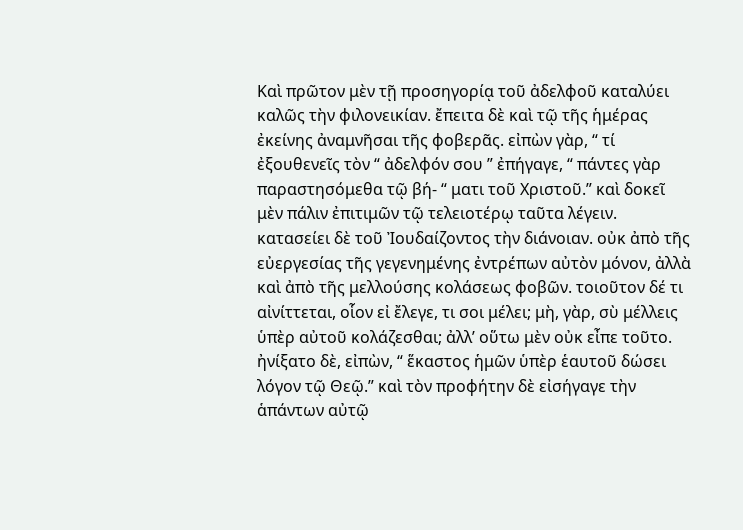Καὶ πρῶτον μὲν τῇ προσηγορίᾳ τοῦ ἀδελφοῦ καταλύει καλῶς τὴν φιλονεικίαν. ἔπειτα δὲ καὶ τῷ τῆς ἡμέρας ἐκείνης ἀναμνῆσαι τῆς φοβερᾶς. εἰπὼν γὰρ, “ τί ἐξουθενεῖς τὸν “ ἀδελφόν σου ” ἐπήγαγε, “ πάντες γὰρ παραστησόμεθα τῷ βή- “ ματι τοῦ Χριστοῦ.” καὶ δοκεῖ μὲν πάλιν ἐπιτιμῶν τῷ τελειοτέρῳ ταῦτα λέγειν. κατασείει δὲ τοῦ Ἰουδαίζοντος τὴν διάνοιαν. οὐκ ἀπὸ τῆς εὐεργεσίας τῆς γεγενημένης ἐντρέπων αὐτὸν μόνον, ἀλλὰ καὶ ἀπὸ τῆς μελλούσης κολάσεως φοβῶν. τοιοῦτον δέ τι αἰνίττεται, οἷον εἰ ἔλεγε, τι σοι μέλει; μὴ, γὰρ, σὺ μέλλεις ὑπὲρ αὐτοῦ κολάζεσθαι; ἀλλ’ οὕτω μὲν οὐκ εἶπε τοῦτο. ἠνίξατο δὲ, εἰπὼν, “ ἕκαστος ἡμῶν ὑπὲρ ἑαυτοῦ δώσει λόγον τῷ Θεῷ.” καὶ τὸν προφήτην δὲ εἰσήγαγε τὴν ἁπάντων αὐτῷ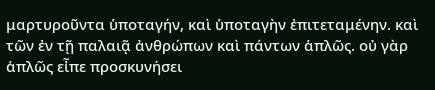μαρτυροῦντα ὑποταγήν, καὶ ὑποταγὴν ἐπιτεταμένην. καὶ τῶν ἐν τῇ παλαιᾷ ἀνθρώπων καὶ πάντων ἁπλῶς. οὐ γὰρ ἁπλῶς εἶπε προσκυνήσει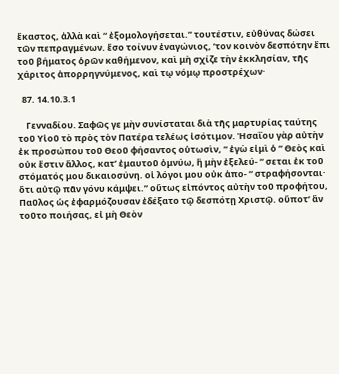ἕκαστος, ἀλλὰ καὶ “ ἐξομολογήσεται.” τουτέστιν, εὐθύνας δώσει τῶν πεπραγμένων. ἕσο τοίνυν ἐναγώνιος, ’τον κοινὸν δεσπότην ἔπι τοῦ βήματος ὁρῶν καθήμενον, καὶ μὴ σχίζε τὴν ἐκκλησίαν, τῆς χάριτος ἀπορρηγνύμενος, καὶ τῳ νόμῳ προστρέχων·

  87. 14.10.3.1

    Γενναδίου. Σαφῶς γε μὴν συνίσταται διὰ τῆς μαρτυρίας ταύτης τοῦ Υἱοῦ τὸ πρὸς τὸν Πατέρα τελέως ἰσότιμον. Ἠσαΐου γὰρ αὐτὴν ἐκ προσώπου τοῦ Θεοῦ φήσαντος οὑτωσὶν, “ ἐγὼ εἰμὶ ὁ “ Θεὸς καὶ οὐκ ἔστιν ἄλλος, κατ’ ἐμαυτοῦ ὀμνύω, ἣ μὴν ἐξελεύ- “ σεται ἐκ τοῦ στόματός μου δικαιοσύνη. οἱ λόγοι μου οὐκ ἀπο- “ στραφήσονται· ὅτι αὐτῷ πᾶν γόνυ κάμψει.” οὕτως εἰπόντος αὐτὴν τοῦ προφήτου, Παῦλος ὡς ἐφαρμόζουσαν ἐδέξατο τῷ δεσπότῃ Χριστῷ. οὔποτ’ ἃν τοῦτο ποιήσας, εἰ μὴ Θεὸν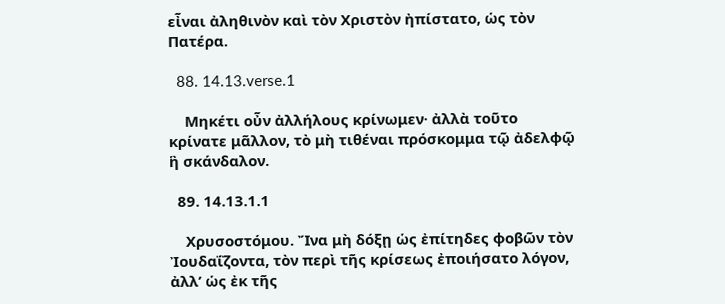εἶναι ἀληθινὸν καὶ τὸν Χριστὸν ἠπίστατο, ὡς τὸν Πατέρα.

  88. 14.13.verse.1

    Μηκέτι οὖν ἀλλήλους κρίνωμεν· ἀλλὰ τοῦτο κρίνατε μᾶλλον, τὸ μὴ τιθέναι πρόσκομμα τῷ ἀδελφῷ ἣ σκάνδαλον.

  89. 14.13.1.1

    Χρυσοστόμου. Ἴνα μὴ δόξῃ ὡς ἐπίτηδες φοβῶν τὸν Ἰουδαΐζοντα, τὸν περὶ τῆς κρίσεως ἐποιήσατο λόγον, ἀλλ’ ὡς ἐκ τῆς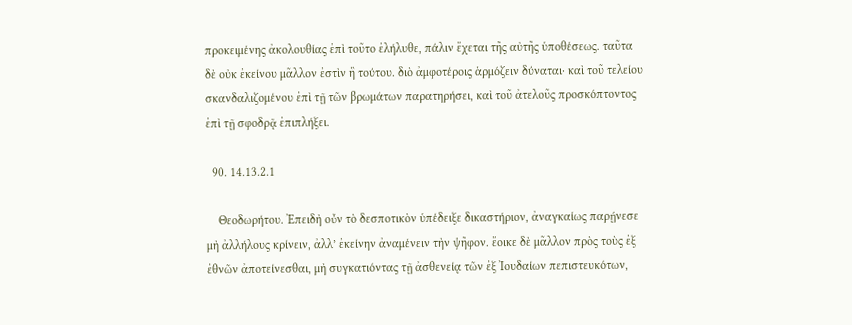προκειμένης ἀκολουθίας ἐπὶ τοῦτο ἐλήλυθε, πάλιν ἔχεται τῆς αὐτῆς ὑποθέσεως. ταῦτα δὲ οὐκ ἐκείνου μᾶλλον ἐστὶν ἣ τούτου. διὸ ἀμφοτέροις ἁρμόζειν δύναται· καὶ τοῦ τελείου σκανδαλιζομένου ἐπὶ τῇ τῶν βρωμάτων παρατηρήσει, καὶ τοῦ ἀτελοῦς προσκόπτοντος ἐπὶ τῇ σφοδρᾷ ἐπιπλήξει.

  90. 14.13.2.1

    Θεοδωρήτου. Ἐπειδὴ οὖν τὸ δεσποτικὸν ὑπέδειξε δικαστήριον, ἀναγκαίως παρῄνεσε μὴ ἀλλήλους κρίνειν, ἀλλ’ ἐκείνην ἀναμένειν τὴν ψῆφον. ἔοικε δὲ μᾶλλον πρὸς τοὺς ἐξ ἐθνῶν ἀποτείνεσθαι, μὴ συγκατιόντας τῇ ἀσθενείᾳ τῶν ἐξ Ἰουδαίων πεπιστευκότων,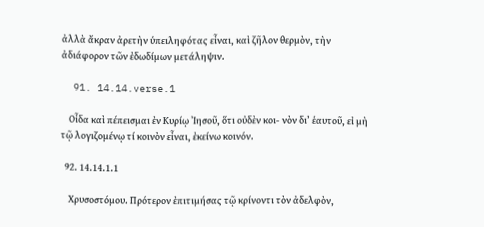ἀλλὰ ἄκραν ἀρετὴν ὑπειληφότας εἶναι, καὶ ζῆλον θερμὸν, τὴν ἀδιάφορον τῶν ἐδωδίμων μετάληψιν.

  91. 14.14.verse.1

    Οἶδα καὶ πέπεισμαι ἐν Κυρίῳ Ἰησοῦ, ὅτι οὐδὲν κοι- νὸν δι’ ἑαυτοῦ, εἰ μὴ τῷ λογιζομένῳ τί κοινὸν εἶναι, ἐκείνω κοινόν.

  92. 14.14.1.1

    Χρυσοστόμου. Πρότερον ἐπιτιμήσας τῷ κρίνοντι τὸν ἀδελφὸν,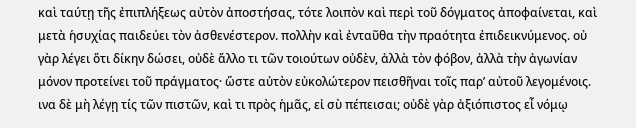καὶ ταύτῃ τῆς ἐπιπλήξεως αὐτὸν ἀποστήσας, τότε λοιπὸν καὶ περὶ τοῦ δόγματος ἀποφαίνεται, καὶ μετὰ ἡσυχίας παιδεύει τὸν ἀσθενέστερον. πολλὴν καὶ ἐνταῦθα τὴν πραότητα ἐπιδεικνύμενος. οὐ γὰρ λέγει ὅτι δίκην δώσει, οὐδὲ ἄλλο τι τῶν τοιούτων οὐδὲν, ἀλλὰ τὸν φόβον, ἀλλὰ τὴν ἀγωνίαν μόνον προτείνει τοῦ πράγματος· ὥστε αὐτὸν εὐκολώτερον πεισθῆναι τοῖς παρ’ αὐτοῦ λεγομένοις. ινα δὲ μὴ λέγῃ τίς τῶν πιστῶν, καὶ τι πρὸς ἡμᾶς, εἰ σὺ πέπεισαι; οὐδὲ γὰρ ἀξιόπιστος εἶ νόμῳ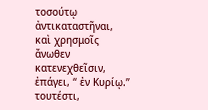τοσούτῳ ἀντικαταστῆναι, καὶ χρησμοῖς ἄνωθεν κατενεχθεῖσιν, ἐπάγει, “ ἐν Κυρίῳ.” τουτέστι,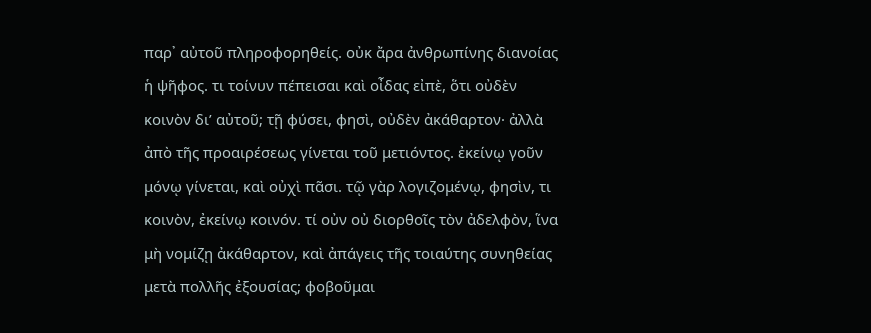παρ᾿ αὐτοῦ πληροφορηθείς. οὐκ ἄρα ἀνθρωπίνης διανοίας ἡ ψῆφος. τι τοίνυν πέπεισαι καὶ οἶδας εἰπὲ, ὅτι οὐδὲν κοινὸν δι’ αὐτοῦ; τῇ φύσει, φησὶ, οὐδὲν ἀκάθαρτον· ἀλλὰ ἀπὸ τῆς προαιρέσεως γίνεται τοῦ μετιόντος. ἐκείνῳ γοῦν μόνῳ γίνεται, καὶ οὐχὶ πᾶσι. τῷ γὰρ λογιζομένῳ, φησὶν, τι κοινὸν, ἐκείνῳ κοινόν. τί οὐν οὐ διορθοῖς τὸν ἀδελφὸν, ἵνα μὴ νομίζῃ ἀκάθαρτον, καὶ ἀπάγεις τῆς τοιαύτης συνηθείας μετὰ πολλῆς ἐξουσίας; φοβοῦμαι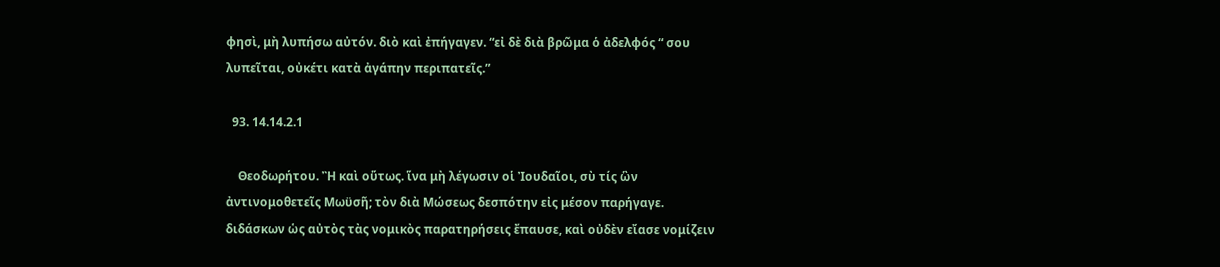φησὶ, μὴ λυπήσω αὐτόν. διὸ καὶ ἐπήγαγεν. “εἰ δὲ διὰ βρῶμα ὁ ἀδελφός “ σου λυπεῖται, οὐκέτι κατὰ ἀγάπην περιπατεῖς.”

  93. 14.14.2.1

    Θεοδωρήτου. Ἢ καὶ οὕτως. ἵνα μὴ λέγωσιν οἱ Ἰουδαῖοι, σὺ τίς ὣν ἀντινομοθετεῖς Μωϋσῆ; τὸν διὰ Μώσεως δεσπότην εἰς μέσον παρήγαγε. διδάσκων ὡς αὐτὸς τὰς νομικὸς παρατηρήσεις ἔπαυσε, καὶ οὐδὲν εἴασε νομίζειν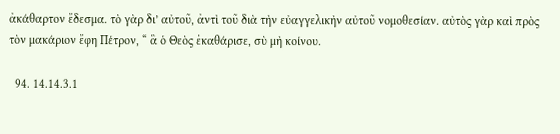ἀκάθαρτον ἔδεσμα. τὸ γὰρ δι’ αὐτοῦ, ἀντὶ τοῦ διὰ τὴν εὐαγγελικὴν αὐτοῦ νομοθεσίαν. αὐτὸς γὰρ καὶ πρὸς τὸν μακάριον ἔφη Πέτρον, “ ἃ ὁ Θεὸς ἐκαθάρισε, σὺ μὴ κοίνου.

  94. 14.14.3.1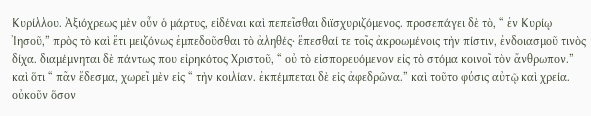Κυρίλλου. Ἀξιόχρεως μὲν οὖν ὁ μάρτυς, εἰδέναι καὶ πεπεῖσθαι διϊσχυριζόμενος. προσεπάγει δὲ τὸ, “ ἐν Κυρίῳ Ἰησοῦ,” πρὸς τὸ καὶ ἔτι μειζόνως ἐμπεδοῦσθαι τὸ ἀληθές· ἕπεσθαί τε τοῖς ἀκροωμένοις τὴν πίστιν, ἐνδοιασμοῦ τινὸς δίχα. διαμέμνηται δὲ πάντως που εἰρηκότος Χριστοῦ, “ οὐ τὸ εἰσπορευόμενον εἰς τὸ στόμα κοινοῖ τὸν ἄνθρωπον.” καὶ ὅτι “ πᾶν ἔδεσμα, χωρεῖ μὲν εἰς “ τὴν κοιλίαν. ἐκπέμπεται δὲ εἰς ἀφεδρῶνα.” καὶ τοῦτο φύσις αὐτῷ καὶ χρεία. οὐκοῦν ὅσον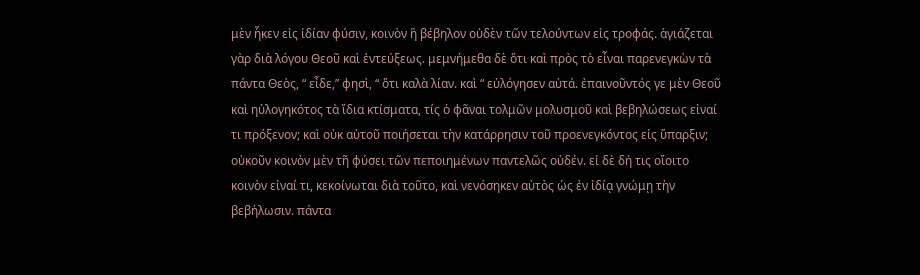μὲν ἧκεν εἰς ἰδίαν φύσιν, κοινὸν ἣ βέβηλον οὐδὲν τῶν τελούντων εἰς τροφάς. ἁγιάζεται γὰρ διὰ λόγου Θεοῦ καὶ ἐντεύξεως. μεμνήμεθα δὲ ὅτι καὶ πρὸς τὸ εἶναι παρενεγκὼν τὰ πάντα Θεὸς, “ εἶδε,” φησὶ, “ ὅτι καλὰ λίαν. καὶ “ εὐλόγησεν αὐτά. ἐπαινοῦντός γε μὲν Θεοῦ καὶ ηὐλογηκότος τὰ ἴδια κτίσματα, τίς ὁ φᾶναι τολμῶν μολυσμοῦ καὶ βεβηλώσεως εἰναί τι πρόξενον; καὶ οὐκ αὐτοῦ ποιήσεται τὴν κατάρρησιν τοῦ προενεγκόντος εἰς ὕπαρξιν; οὐκοῦν κοινὸν μὲν τῆ φύσει τῶν πεποιημένων παντελῶς οὐδέν. εἰ δὲ δή τις οἴοιτο κοινὸν εἰναί τι, κεκοίνωται διὰ τοῦτο, καὶ νενόσηκεν αὐτὸς ὡς ἐν ἰδίᾳ γνώμῃ τὴν βεβήλωσιν. πάντα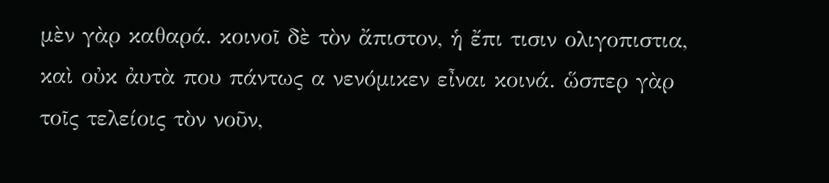μὲν γὰρ καθαρά. κοινοῖ δὲ τὸν ἄπιστον, ἡ ἔπι τισιν ολιγοπιστια, καὶ οὐκ ἀυτὰ που πάντως α νενόμικεν εἶναι κοινά. ὥσπερ γὰρ τοῖς τελείοις τὸν νοῦν,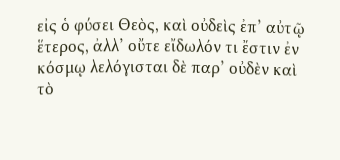εἰς ὁ φύσει Θεὸς, καὶ οὐδεὶς ἐπ’ αὐτῷ ἕτερος, ἀλλ’ οὔτε εἴδωλόν τι ἔστιν ἐν κόσμῳ λελόγισται δὲ παρ’ οὐδὲν καὶ τὸ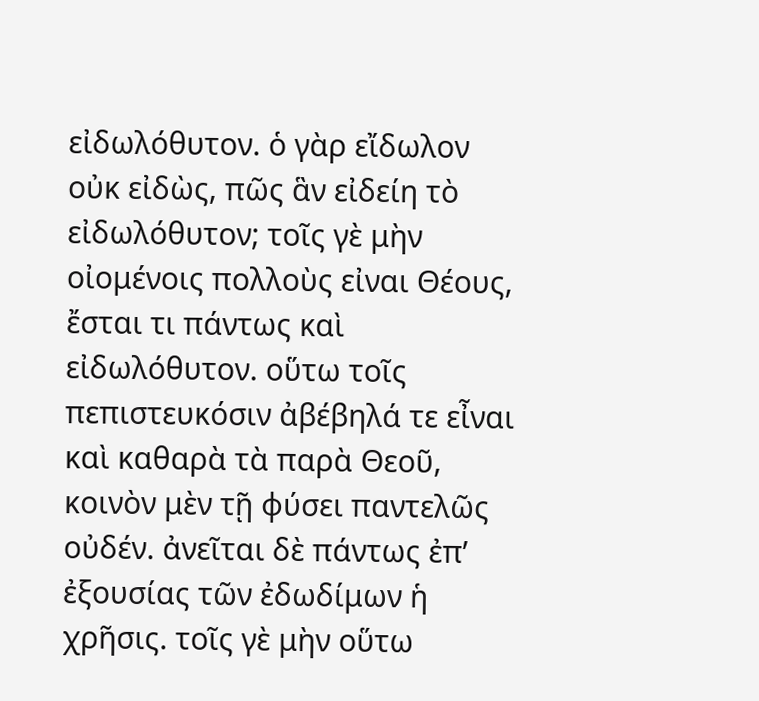εἰδωλόθυτον. ὁ γὰρ εἴδωλον οὐκ εἰδὼς, πῶς ἃν εἰδείη τὸ εἰδωλόθυτον; τοῖς γὲ μὴν οἰομένοις πολλοὺς εἰναι Θέους, ἔσται τι πάντως καὶ εἰδωλόθυτον. οὕτω τοῖς πεπιστευκόσιν ἀβέβηλά τε εἶναι καὶ καθαρὰ τὰ παρὰ Θεοῦ, κοινὸν μὲν τῇ φύσει παντελῶς οὐδέν. ἀνεῖται δὲ πάντως ἐπ’ ἐξουσίας τῶν ἐδωδίμων ἡ χρῆσις. τοῖς γὲ μὴν οὕτω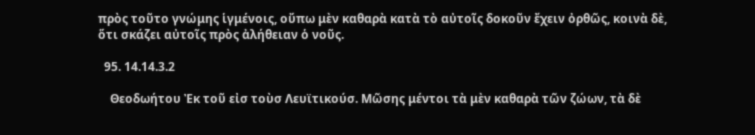πρὸς τοῦτο γνώμης ἱγμένοις, οὔπω μὲν καθαρὰ κατὰ τὸ αὐτοῖς δοκοῦν ἔχειν ὀρθῶς, κοινὰ δὲ, ὅτι σκάζει αὐτοῖς πρὸς ἀλήθειαν ὁ νοῦς.

  95. 14.14.3.2

    Θεοδωήτου Ἐκ τοῦ εἰσ τοὺσ Λευϊτικούσ. Μῶσης μέντοι τὰ μὲν καθαρὰ τῶν ζώων, τὰ δὲ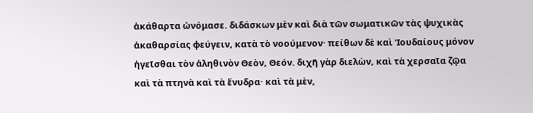ἀκάθαρτα ὠνόμασε. διδάσκων μὲν καὶ διὰ τῶν σωματικῶν τὰς ψυχικὰς ἀκαθαρσίας φεύγειν, κατὰ τὸ νοούμενον· πείθων δὲ καὶ Ἰουδαίους μόνον ἡγεῖσθαι τὸν ἀληθινὸν Θεὸν, Θεόν. διχῆ γὰρ διελὼν, καὶ τὰ χερσαῖα ζῷα καὶ τὰ πτηνὰ καὶ τὰ ἔνυδρα· καὶ τὰ μὲν,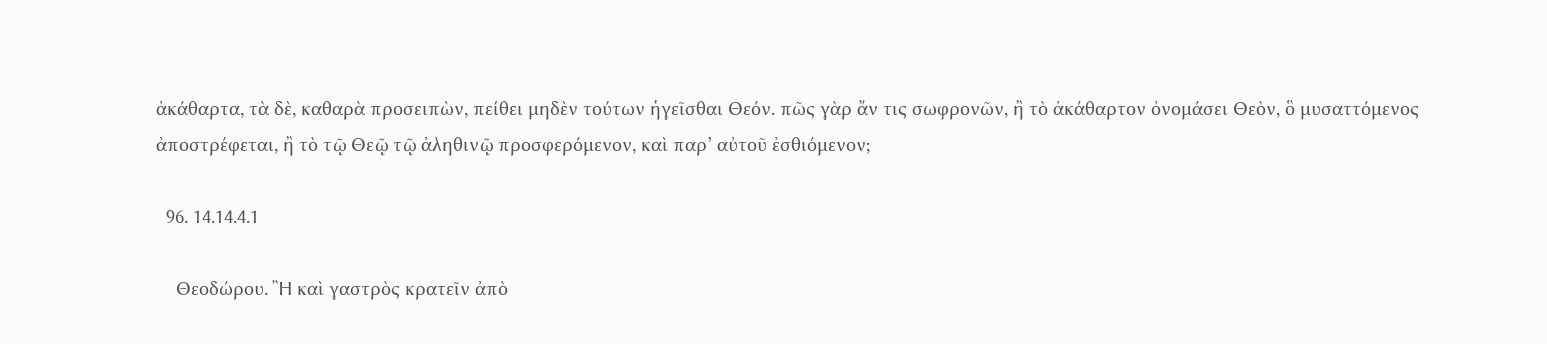ἀκάθαρτα, τὰ δὲ, καθαρὰ προσειπὼν, πείθει μηδὲν τούτων ἡγεῖσθαι Θεόν. πῶς γὰρ ἄν τις σωφρονῶν, ἢ τὸ ἀκάθαρτον ὀνομάσει Θεὸν, ὃ μυσαττόμενος ἀποστρέφεται, ἢ τὸ τῷ Θεῷ τῷ ἀληθινῷ προσφερόμενον, καὶ παρ’ αὐτοῦ ἐσθιόμενον;

  96. 14.14.4.1

    Θεοδώρου. Ἢ καὶ γαστρὸς κρατεῖν ἀπὸ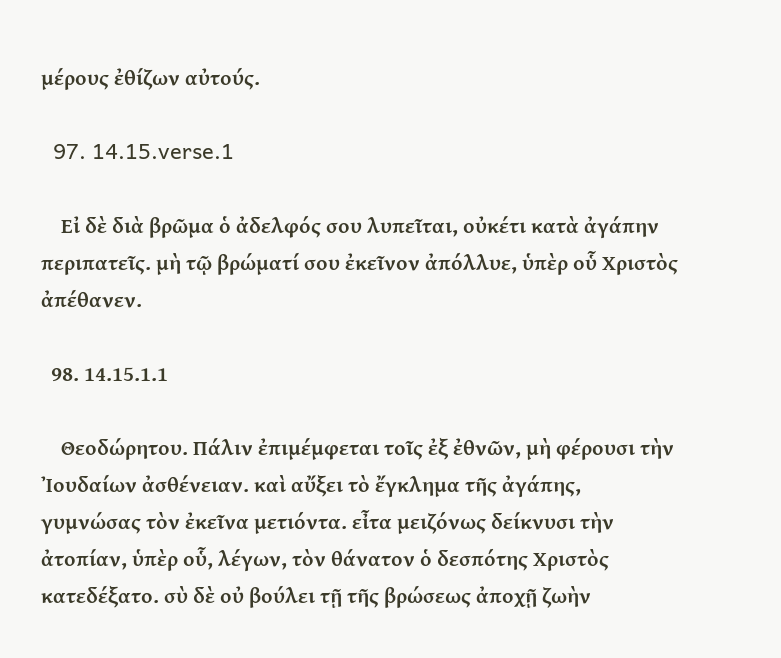μέρους ἐθίζων αὐτούς.

  97. 14.15.verse.1

    Εἰ δὲ διὰ βρῶμα ὁ ἀδελφός σου λυπεῖται, οὐκέτι κατὰ ἀγάπην περιπατεῖς. μὴ τῷ βρώματί σου ἐκεῖνον ἀπόλλυε, ὑπὲρ οὗ Χριστὸς ἀπέθανεν.

  98. 14.15.1.1

    Θεοδώρητου. Πάλιν ἐπιμέμφεται τοῖς ἐξ ἐθνῶν, μὴ φέρουσι τὴν Ἰουδαίων ἀσθένειαν. καὶ αὔξει τὸ ἔγκλημα τῆς ἀγάπης, γυμνώσας τὸν ἐκεῖνα μετιόντα. εἶτα μειζόνως δείκνυσι τὴν ἀτοπίαν, ὑπὲρ οὗ, λέγων, τὸν θάνατον ὁ δεσπότης Χριστὸς κατεδέξατο. σὺ δὲ οὐ βούλει τῇ τῆς βρώσεως ἀποχῇ ζωὴν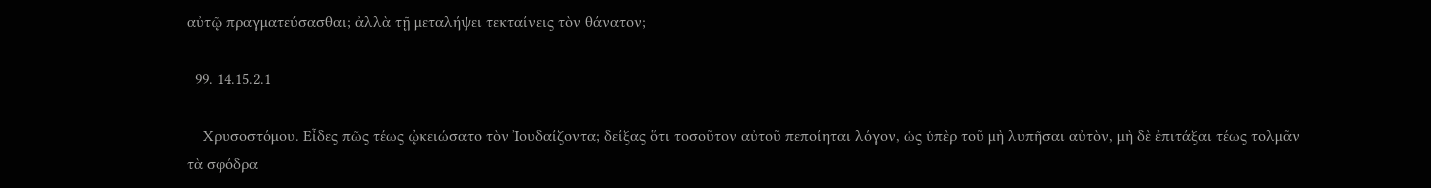αὐτῷ πραγματεύσασθαι; ἀλλὰ τῇ μεταλήψει τεκταίνεις τὸν θάνατον;

  99. 14.15.2.1

    Χρυσοστόμου. Εἶδες πῶς τέως ᾠκειώσατο τὸν Ἰουδαίζοντα; δείξας ὅτι τοσοῦτον αὐτοῦ πεποίηται λόγον, ὡς ὑπὲρ τοῦ μὴ λυπῆσαι αὐτὸν, μὴ δὲ ἐπιτάξαι τέως τολμᾶν τὰ σφόδρα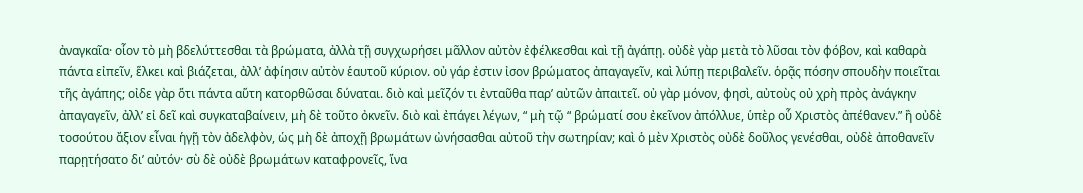ἀναγκαῖα· οἷον τὸ μὴ βδελύττεσθαι τὰ βρώματα, ἀλλὰ τῇ συγχωρήσει μᾶλλον αὐτὸν ἐφέλκεσθαι καὶ τῇ ἀγάπῃ. οὐδὲ γὰρ μετὰ τὸ λῦσαι τὸν φόβον, καὶ καθαρὰ πάντα εἰπεῖν, ἕλκει καὶ βιάζεται, ἀλλ’ ἀφίησιν αὐτὸν ἑαυτοῦ κύριον. οὐ γάρ ἐστιν ἰσον βρώματος ἀπαγαγεῖν, καὶ λύπῃ περιβαλεῖν. ὁρᾷς πόσην σπουδὴν ποιεῖται τῆς ἀγάπης; οἰδε γὰρ ὅτι πάντα αὕτη κατορθῶσαι δύναται. διὸ καὶ μεῖζόν τι ἐνταῦθα παρ’ αὐτῶν ἀπαιτεῖ. οὐ γὰρ μόνον, φησὶ, αὐτοὺς οὐ χρὴ πρὸς ἀνάγκην ἀπαγαγεῖν, ἀλλ’ εἰ δεῖ καὶ συγκαταβαίνειν, μὴ δὲ τοῦτο ὀκνεῖν. διὸ καὶ ἐπάγει λέγων, “ μὴ τῷ “ βρώματί σου ἐκεῖνον ἀπόλλυε, ὑπὲρ οὗ Χριστὸς ἀπέθανεν.” ἢ οὐδὲ τοσούτου ἄξιον εἶναι ἡγῇ τὸν ἀδελφὸν, ὡς μὴ δὲ ἀποχῇ βρωμάτων ὠνήσασθαι αὐτοῦ τὴν σωτηρίαν; καὶ ὁ μὲν Χριστὸς οὐδὲ δοῦλος γενέσθαι, οὐδὲ ἀποθανεῖν παρῃτήσατο δι’ αὐτόν· σὺ δὲ οὐδὲ βρωμάτων καταφρονεῖς, ἵνα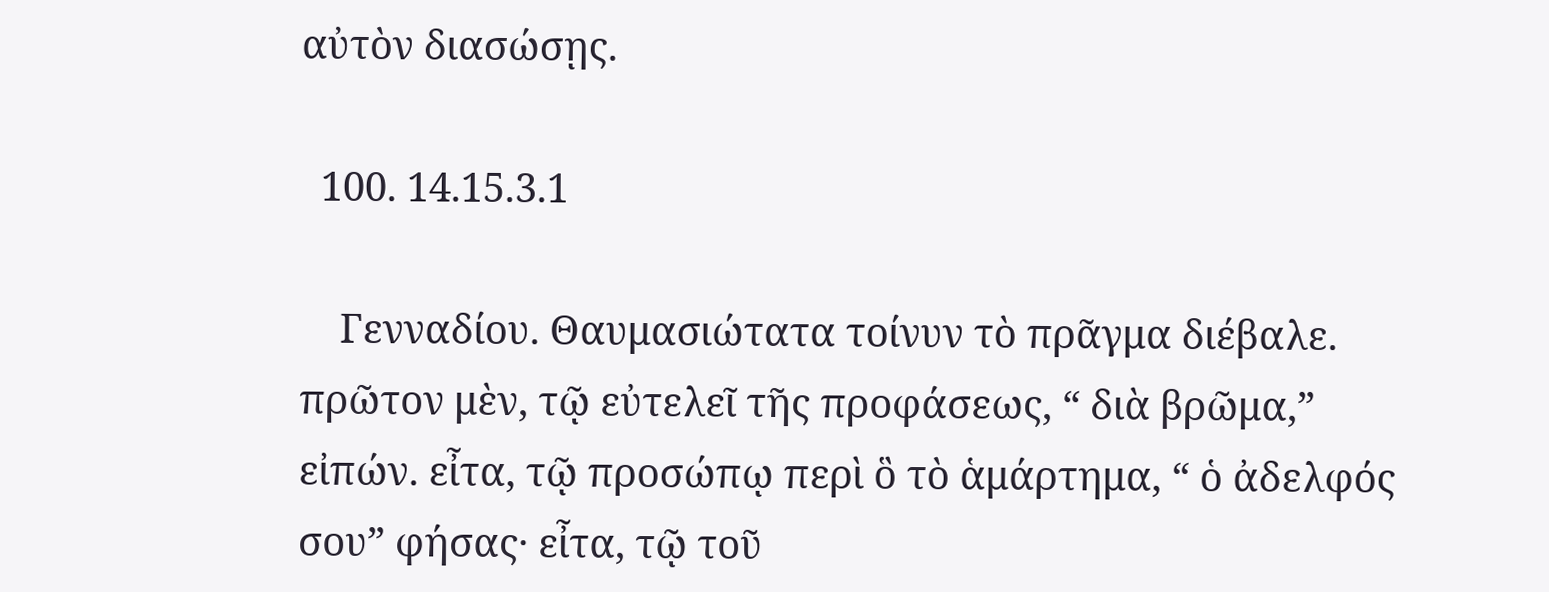αὐτὸν διασώσῃς.

  100. 14.15.3.1

    Γενναδίου. Θαυμασιώτατα τοίνυν τὸ πρᾶγμα διέβαλε. πρῶτον μὲν, τῷ εὐτελεῖ τῆς προφάσεως, “ διὰ βρῶμα,” εἰπών. εἶτα, τῷ προσώπῳ περὶ ὃ τὸ ἁμάρτημα, “ ὁ ἀδελφός σου” φήσας· εἶτα, τῷ τοῦ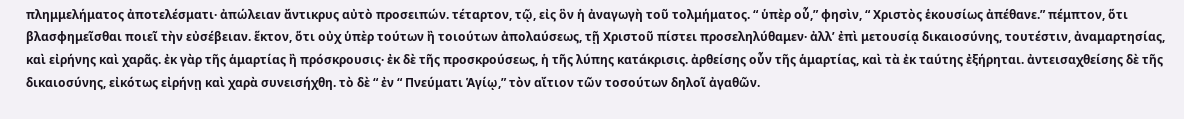πλημμελήματος ἀποτελέσματι· ἀπώλειαν ἄντικρυς αὐτὸ προσειπών. τέταρτον, τῷ, εἰς ὃν ἡ ἀναγωγὴ τοῦ τολμήματος. “ ὑπὲρ οὗ,” φησὶν, “ Χριστὸς ἑκουσίως ἀπέθανε.” πέμπτον, ὅτι βλασφημεῖσθαι ποιεῖ τὴν εὐσέβειαν. ἕκτον, ὅτι οὐχ ὑπὲρ τούτων ἢ τοιούτων ἀπολαύσεως, τῇ Χριστοῦ πίστει προσεληλύθαμεν· ἀλλ’ ἐπὶ μετουσίᾳ δικαιοσύνης, τουτέστιν, ἀναμαρτησίας, καὶ εἰρήνης καὶ χαρᾶς. ἐκ γὰρ τῆς ἁμαρτίας ἢ πρόσκρουσις· ἐκ δὲ τῆς προσκρούσεως, ἡ τῆς λύπης κατάκρισις. ἀρθείσης οὖν τῆς ἁμαρτίας, καὶ τὰ ἐκ ταύτης ἐξήρηται. ἀντεισαχθείσης δὲ τῆς δικαιοσύνης, εἰκότως εἰρήνῃ καὶ χαρὰ συνεισήχθη. τὸ δὲ “ ἐν “ Πνεύματι Ἁγίῳ,” τὸν αἴτιον τῶν τοσούτων δηλοῖ ἀγαθῶν.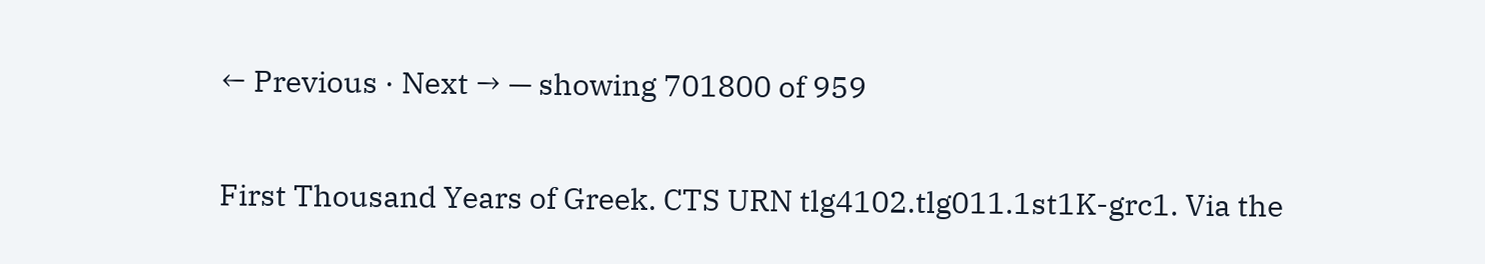← Previous · Next → — showing 701800 of 959

First Thousand Years of Greek. CTS URN tlg4102.tlg011.1st1K-grc1. Via the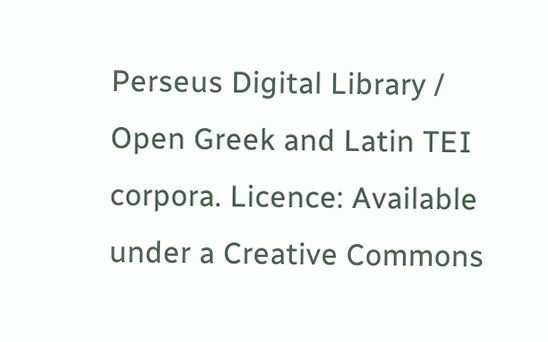Perseus Digital Library / Open Greek and Latin TEI corpora. Licence: Available under a Creative Commons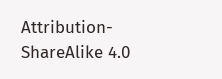Attribution-ShareAlike 4.0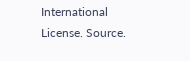International License. Source.